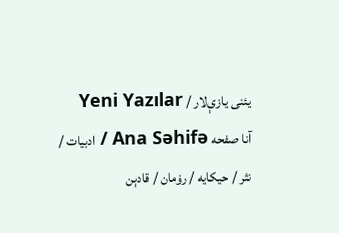یئنی یازې‌لار / Yeni Yazılar
آنا صفحه Ana Səhifə / ادبیات / نثر / حیکایه / رۏمان / قادېن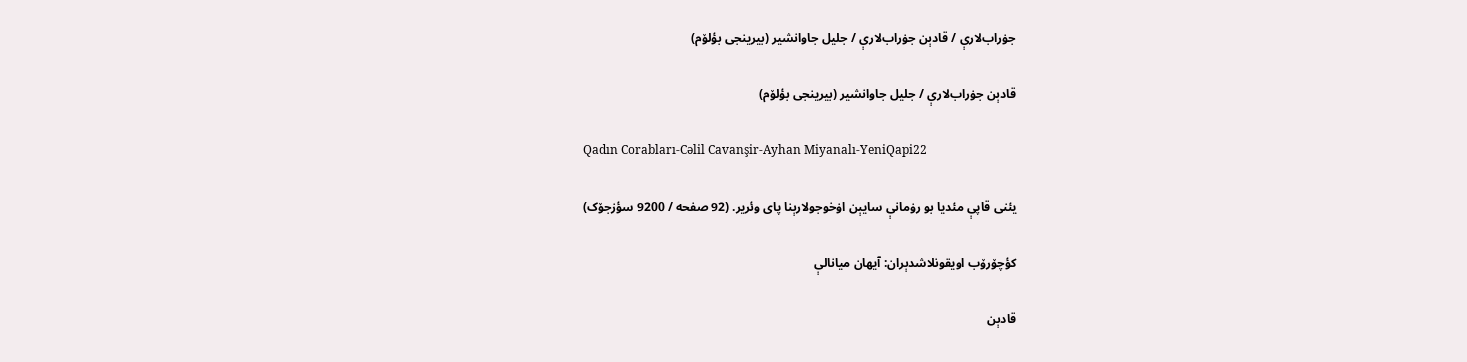جۏراب‌لارې / قادېن جۏراب‌لارې / جلیل جاوانشیر (بیرینجی بؤلۆم)

قادېن جۏراب‌لارې / جلیل جاوانشیر (بیرینجی بؤلۆم)

Qadın Corabları-Cəlil Cavanşir-Ayhan Miyanalı-YeniQapi22

یئنی قاپې مئدیا بو رۏمانې سایېن اۏخوجولارېنا پای وئریر. (92 صفحه / 9200 سؤزجۆک)

کؤچۆرۆب اویقونلاشدېران: آیهان میانالې

قادېن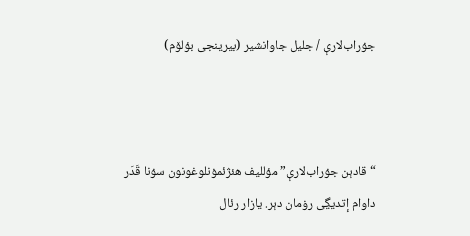جۏراب‌لارې / جلیل جاوانشیر (بیرینجی بؤلۆم)



“قادېن جۏراب‌لارې” مؤللیف هئژئمۏنلوغونون سۏنا قَدَر داوام إتدیڲی رۏمان دېر. یازار رئال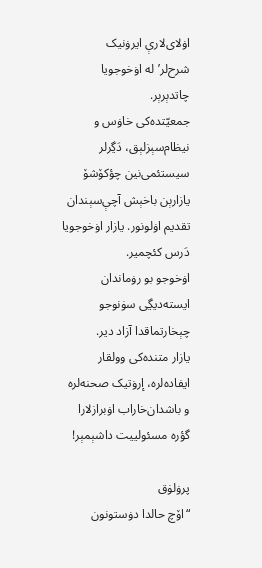اۏلای‌لارې ایرۏنیک شرح‌لر’له اۏخوجویا چاتدېرېر.
جمعيّتده‌کی خاۏس و نیظام‌سېز‌لېق، دَڲرلر سیستئمی‌نین چؤکۆشۆ یازارېن باخېش آچې‌سېندان تقدیم اۏلونور. یازار اۏخوجویا دَرس کئچمیر.
اۏخوجو بو رۏماندان ایسته‌دیڲی سۏنوجو چېخارتماقدا آزاد دیر.
یازار متنده‌کی وولقار ایفاده‌‌لره، إرۏتیک صحنه‌لره‌ و باشدان‌خاراب اۏبرازلارا گؤره‌ مسئولییت داشېمېر!

پرۏلۏق
“اۆچ حالدا دۏستونون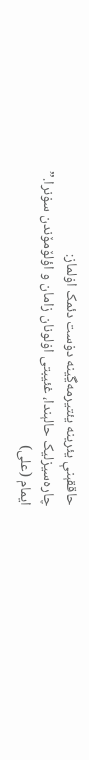حاققېنې یئرینه‌ یئتیرمه‌ڲینه‌ دۏست دئمک اۏلماز:
چاره‌سیز‌لیک حالېندا، غئیبتی اۏلونان زامان و اؤلۆمۆندن سۏنرا.”
ایمام (علی)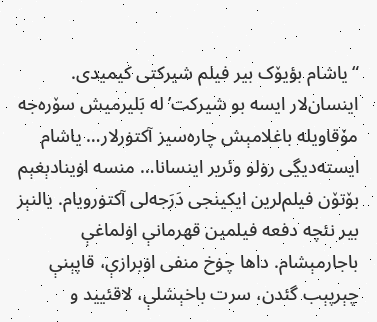“یاشام بؤیۆک بیر فیلم شیرکتی کیمیدی. اینسان‌لار ایسه‌ بو شیرکت’له بَلیرمیش سۆره‌جه‌ مۆقاویله‌ باغلامېش چاره‌سیز آکتۏر‌لار… یاشام ایسته‌دیڲی رۏلو وئریر اینسانا… منسه‌ اۏینادېغېم بۆتۆن فیلم‌لرین ایکینجی دَرَجه‌لی آکتۏرویام. یالنېز بیر نئچه‌ دفعه‌ فیلمین قهرمانې اۏلماغې باجارمېشام. داها چۏخ منفی اۏبرازې، قاپېنې چېرپېب گئدن، سرت باخېشلې، لاقئیید و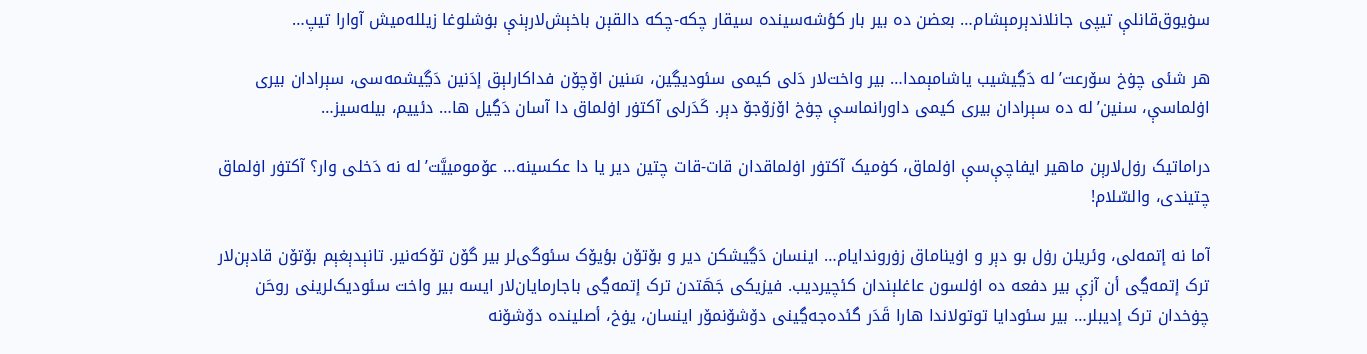سۏیوق‌قانلې تیپی جانلاندېرمېشام… بعضن ده‌ بیر بار کؤشه‌سینده سیقار چکه‌-چکه‌ دالقېن باخېش‌لارېنې بۏشلوغا زیلله‌میش آوارا تیپ…

هر شئی چۏخ سۆرعت’له‌ دَڲیشیب یاشامېمدا… بیر واخت‌لار دَلی کیمی سئودیڲین، سَنین اۆچۆن فداکار‌لېق إدَنین دَڲیشمه‌سی، سېرادان بیری اۏلماسې، سنین’له‌ ده‌ سېرادان بیری کیمی داورانماسې چۏخ اۆزۆجۆ دېر. کَدَر‌لی آکتۏر اۏلماق دا آسان دَڲیل ها… دئییم، بیله‌سیز…

دراماتیک رۏل‌لارېن ماهیر ایفا‌چې‌سې اۏلماق، کۏمیک آکتۏر اۏلماقدان قات-قات چتین دیر یا دا عکسینه‌… عۆمومییَّت’له‌ نه‌ دَخلی وار؟ آکتۏر اۏلماق چتیندی، والسّلام!

آما نه‌ إتمه‌لی، وئریلن رۏل بو دېر و اۏیناماق زۏروندایام… اینسان دَڲیشکن دیر‌ و بۆتۆن بؤیۆک سئوگی‌لر بیر گۆن تۆکه‌نیر. تانېدېغېم بۆتۆن قادېن‌لار ترک إتمه‌ڲی أن آزې بیر دفعه‌ ده‌ اۏلسون عاغلېندان کئچیردیب. فیزیکی جَهَتدن ترک إتمه‌ڲی باجارمایان‌لار ایسه‌ بیر واخت سئودیک‌لرینی روحَن چۏخدان ترک إدیبلر… بیر سئودایا توتولاندا هارا قَدَر گئده‌جه‌ڲینی دۆشۆنمۆر اینسان، یۏخ، أصلینده‌ دۆشۆنه‌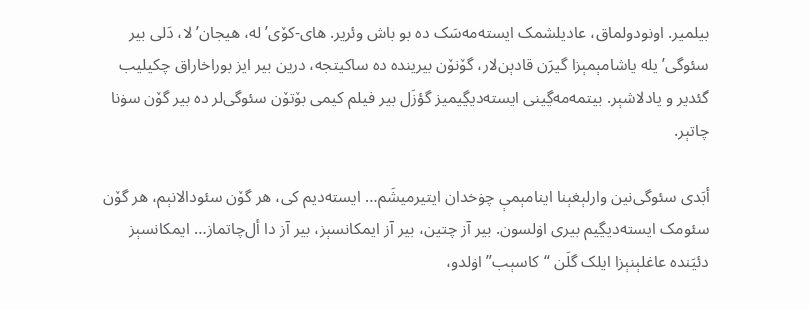بیلمیر. اونودولماق، عادیلشمک ایسته‌مه‌سَک ده‌ بو باش وئریر. های-کۆی’له‌، هیجان’لا‌، دَلی بیر سئوگی’یله‌ یاشامېمېزا گیرَن قادېن‌لار، گۆنۆن بیرینده‌ ده‌ ساکیتجه‌، درین بیر ایز بوراخاراق چکیلیب گئدیر و یادلاشېر. بیتمه‌مه‌ڲینی ایسته‌دیڲیمیز گؤزَل بیر فیلم کیمی بۆتۆن سئوگی‌لر ده‌ بیر گۆن سۏنا چاتېر.

أبَدی سئوگی‌نین وار‌لېغېنا اینامېمې چۏخدان ایتیرمیشَم… ایسته‌دیم کی، هر گۆن سئودالانېم، هر گۆن سئومک ایسته‌دیڲیم بیری اۏلسون. بیر آز چتین، بیر آز ایمکانسېز، بیر آز دا أل‌چاتماز… ایمکانسېز دئیَنده‌ عاغلېنېزا ایلک گلَن “کاسېب” اۏلدو،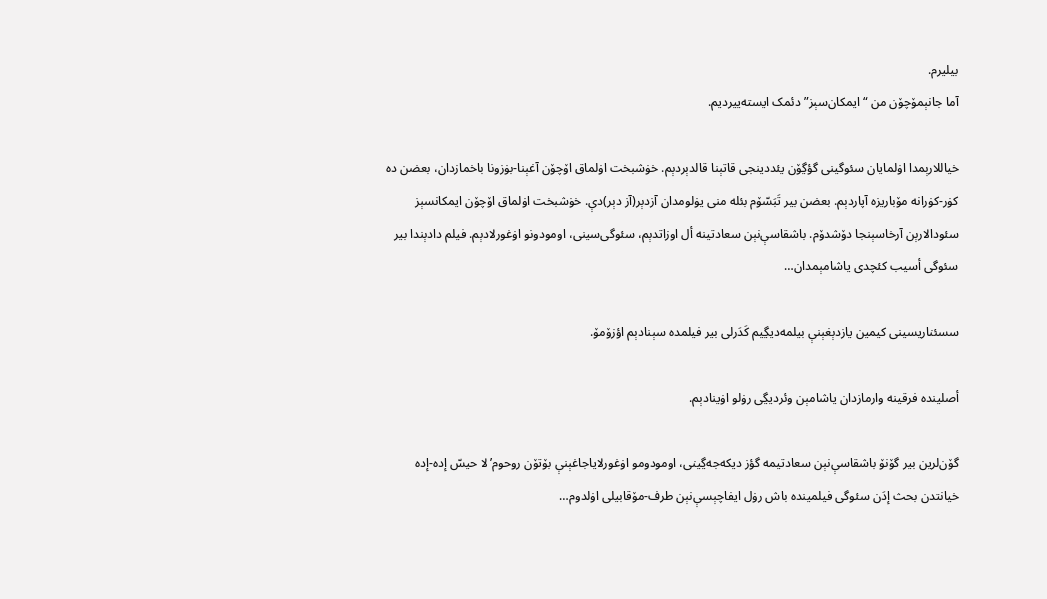بیلیرم.
آما جانېمۆچۆن من “ایمکان‌سېز” دئمک ایسته‌ییردیم.

خیاللارېمدا اۏلمایان سئوگینی گؤڲۆن یئددینجی قاتېنا قالدېردېم. خۏشبخت اۏلماق اۆچۆن آغېنا-بۏزونا باخما‌زدان، بعضن ده‌ کۏر-کۏرانه‌ مۆباریزه‌ آپاردېم. بعضن بیر تَبَسّۆم بئله‌ منی یۏلومدان آزدېر(آز دېر)دې. خۏشبخت اۏلماق اۆچۆن ایمکانسېز سئودالارېن آرخاسېنجا دۆشدۆم. باشقا‌سې‌نېن سعادتینه‌ أل اوزاتدېم، سئوگی‌سینی، اومودونو اۏغورلادېم. فیلم دادېندا بیر سئوگی أسیب کئچدی یاشامېمدان…

سسئناریسینی کیمین یازدېغېنې بیلمه‌دیڲیم کَدَر‌لی بیر فیلمده‌ سېنادېم اؤزۆمۆ.

أصلینده‌ فرقینه‌ وارمازدان یاشامېن وئردیڲی رۏلو اۏینادېم.

گۆن‌لرین بیر گۆنۆ باشقا‌سې‌نېن سعادتیمه‌ گؤز دیکه‌جه‌ڲینی، اومودومو اۏغورلایاجاغېنې بۆتۆن روحوم’لا‌ حیسّ إده‌-إده‌ خیانتدن بحث إدَن سئوگی فیلمینده‌ باش رۏل ایفاچېسې‌نېن طرف-مۆقابیلی اۏلدوم…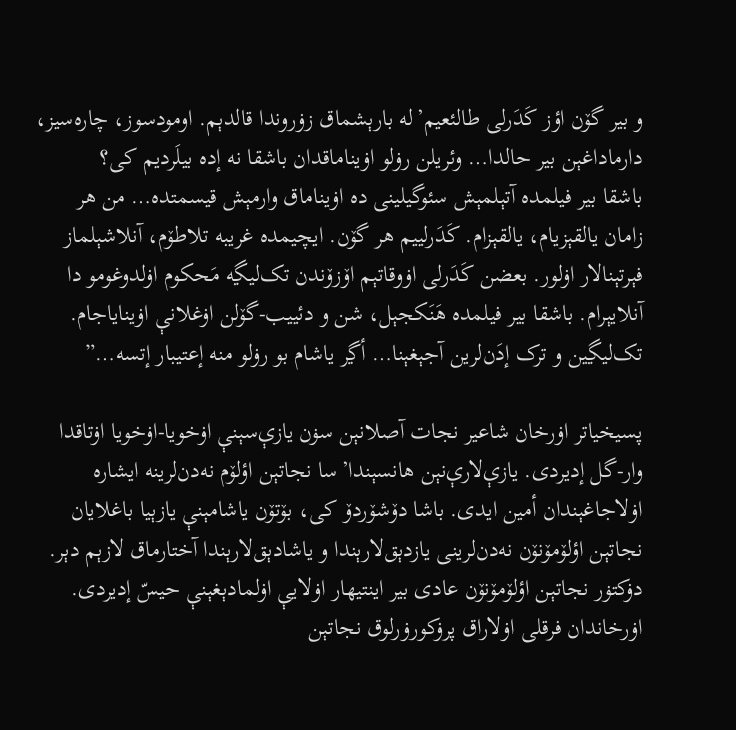و بیر گۆن اؤز کَدَر‌لی طالئعیم’له بارېشماق زۏروندا قالدېم. اومودسوز، چاره‌سیز، دارماداغېن بیر حالدا… وئریلن رۏلو اۏیناماقدان باشقا نه‌ إده‌ بیلَردیم کی؟
باشقا بیر فیلمده‌ آتېلمېش سئوگیلینی ده‌ اۏیناماق وارمېش قیسمتده‌… من هر زامان یالقېزیام، یالقېزام. کَدَر‌لییم هر گۆن. ایچیمده‌ غریبه‌ تلاطۆم، آنلاشېلماز فېرتېنا‌لار اۏلور. بعضن کَدَر‌لی اۏوقاتېم اۆزۆند‌ن تک‌لیڲه‌ مَحکوم اۏلدوغومو دا آنلایېرام. باشقا بیر فیلمده‌ هَنَکجېل، شن و دئییب-گۆلن اۏغلانې اۏینایاجام. تک‌لیڲین و ترک إدَن‌لرین آجېغېنا… أڲر یاشام بو رۏلو منه‌ إعتیبار إتسه‌…”

پسیخیاتر اۏرخان شاعیر نجات آصلانېن سۏن یازې‌سېنې اۏخویا-اۏخویا اۏتاقدا وار-گل إدیردی. یازې‌لارې‌نېن هانسېندا’سا نجاتېن اؤلۆم نه‌دن‌لرینه‌ ایشاره‌ اۏلاجاغېندان أمین ایدی. باشا دۆشۆردۆ کی، بۆتۆن یاشامېنې یازېیا باغلایان نجاتېن اؤلۆمۆنۆن نه‌دن‌لرینی یازدېق‌لارېندا و یاشادېق‌لارېندا آختارماق لازېم دېر. دۏکتۏر نجاتېن اؤلۆمۆنۆن عادی بیر اینتیهار اۏلایې اۏلمادېغېنې حیسّ إدیردی. اۏرخاندان فرقلی اۏلاراق پرۏکورۏرلوق نجاتېن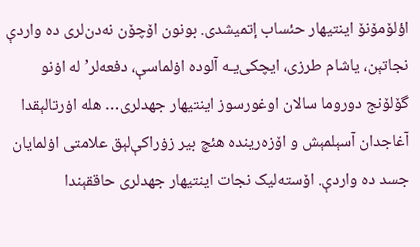اؤلۆمۆنۆ اینتیهار حئساب إتمیشدی. بونون اۆچۆن نه‌دن‌لری ده‌ واردې نجاتېن، یاشام طرزی، ایچکی‌یـه‌ آلوده‌ اۏلماسې، دفعه‌لر’له‌ اۏنو گۆلۆنج دوروما سالان اوغورسوز اینتیهار جهد‌لری… هله‌ اۏرتا‌لېقدا آغاجدان آسېلمېش و اۆزه‌رینده‌ هئچ بیر زۏراکې‌لېق علامتی اۏلمایان جسد ده‌ واردې. اۆسته‌لیک نجات اینتیهار جهد‌لری حاققېندا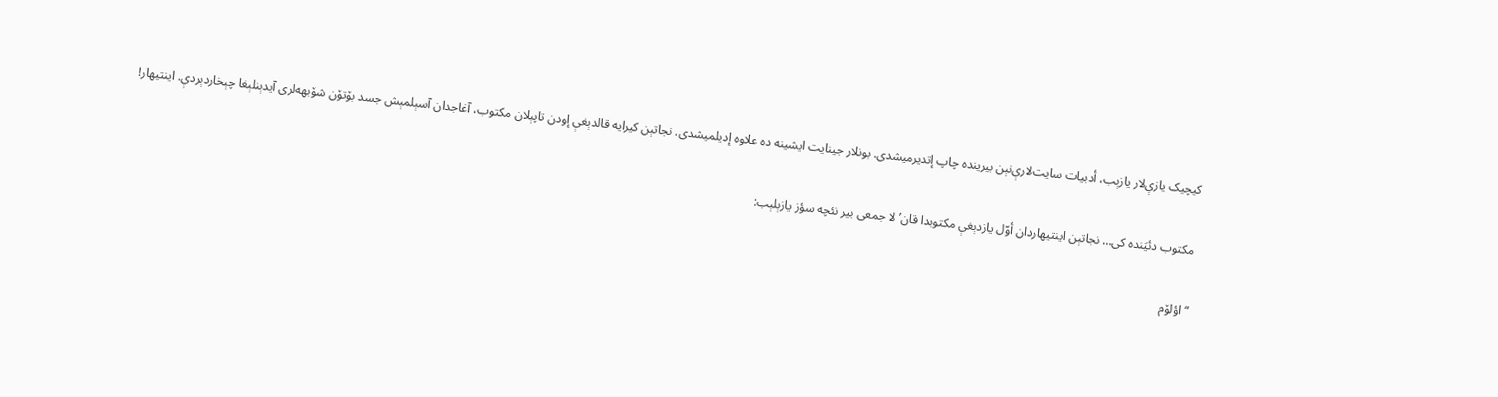کیچیک یازې‌لار یازېب، أدبیات سایت‌لارې‌نېن بیرینده‌ چاپ إتدیرمیشدی. بونلار جینایت ایشینه‌ ده‌ علاوه‌ إدیلمیشدی. نجاتېن کیرایه‌ قالدېغې إودن تاپېلان مکتوب، آغاجدان آسېلمېش جسد بۆتۆن شۆبهه‌لری آیدېنلېغا چېخاردېردې. اینتیهار!

مکتوب دئیَنده‌ کی… نجاتېن اینتیهاردان أوّل یازدېغې مکتوبدا قان’لا‌ جمعی بیر نئچه‌ سؤز یازېلېب:

“اؤلۆم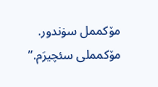مۆکممل سۏندور. مۆکمملی سئچیرَم.”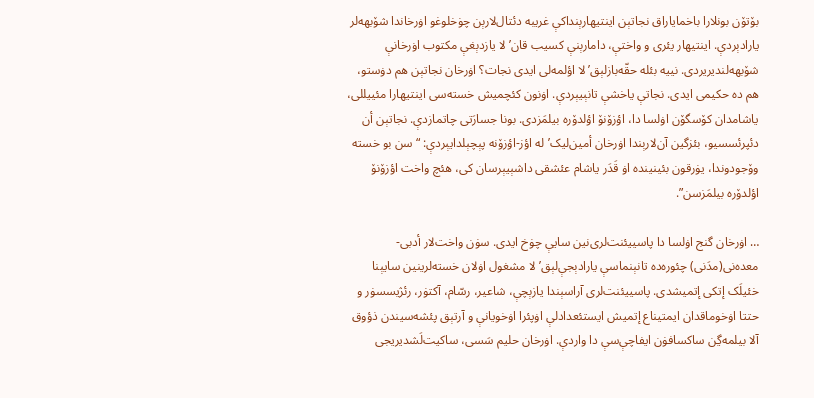بۆتۆن بونلارا باخمایاراق نجاتېن اینتیهارېنداکې غریبه‌ دئتال‌لارېن چۏخلوغو اۏرخاندا شۆبهه‌لر یارادېردې. اینتیهار یئری و واختې، دامارېنې کسیب قان’لا‌ یازدېغې مکتوب اۏرخانې شۆبهه‌لندیریردی. نییه‌ بئله‌ حقّه‌باز‌لېق’لا‌ اؤلمه‌لی ایدی نجات؟ اۏرخان نجاتېن هم دۏستو، هم ده‌ حکیمی ایدی. نجاتې یاخشې تانېیېردې. اۏنون کئچمیش خسته‌سی اینتیهارا مئییللی، یاشامدان کۆسگۆن اۏلسا دا، اؤزۆنۆ اؤلدۆره‌ بیلمَزدی. بونا جسارَتی چاتمازدې. نجاتېن أن دئپرئسسیو، بئزگین آن‌لارېندا اۏرخان أمین‌لیک’له‌ اؤز-اؤزۆنه‌ پېچېلدایېردې: “سن بو خسته‌ وۆجودوندا، یۏرقون بئینینده‌ اۏ قَدَر یاشام عئشقی داشېیېرسان کی، هئچ واخت اؤزۆنۆ اؤلدۆره‌ بیلمَز‌سن”.

… اۏرخان گنج اۏلسا دا پاسییئنت‌لری‌نین سایې چۏخ ایدی. سۏن واخت‌لار أدبی-معده‌نی(مدَنی) چئوره‌ده‌ تانېنماسې یارادېجې‌لېق’لا مشغول اۏلان خسته‌لرینین سایېنا خئیلَک إتکی إتمیشدی. پاسییئنت‌لری آراسېندا یازېچې، شاعیر، رسّام، آکتۏر، رئژیسسۏر و حتتا اۏخوماقدان ایمتیناع إتمیش ایستئعدادلې اۏپئرا اۏخویانې و آرتېق پئشه‌سیندن‌ ذؤوق آلا بیلمه‌ڲن ساکسافۏن ایفا‌چې‌سې دا واردې. اۏرخان حلیم سَسی، ساکیت‌لَشدیریجی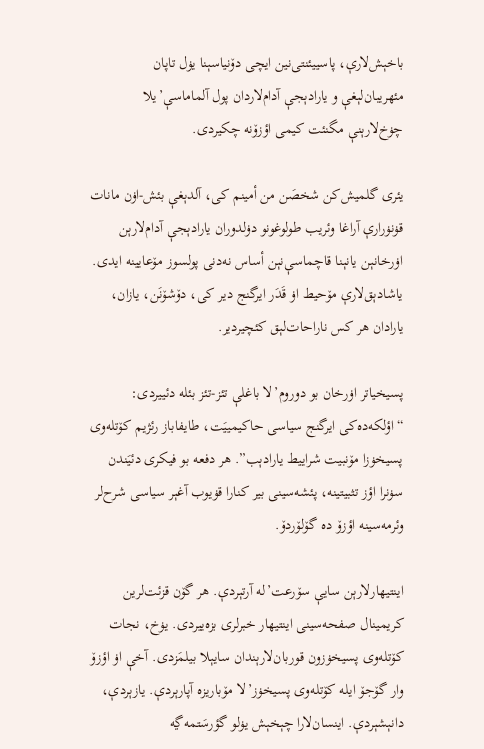باخېش‌لارې، پاسییئنتی‌نین ایچی دۆنیاسېنا یۏل تاپان مئهریبان‌لېغې و یارادېجې آدام‌لاردان پول آلماماسې’یلا‌ چۏخ‌لارېنې مگنئت کیمی اؤزۆنه‌ چکیردی.

یئری گلمیش‌کن شخصَن من أمینم کی، آلدېغې بئش-اۏن مانات قۏنۏرارې آراغا وئریب طولوغونو دۏلدوران یارادېجې آدام‌لارېن اۏرخانېن یانېنا قاچماسې‌نېن أساس نه‌دنی پولسوز مۆعایینه‌ ایدی. یاشادېق‌لارې مۆحیط اۏ قَدَر ایرگنج دیر کی، دۆشۆنَن، یازان، یارادان هر کس ناراحات‌لېق کئچیردیر.

پسیخیاتر اۏرخان بو دوروم’لا‌ باغلې تئز-تئز بئله‌ دئییردی: “اؤلکه‌ده‌کی ایرگنج سیاسی حاکیمییَت، طایفاباز رئژیم کۆتله‌وی پسیخۏزا مۆنبیت شراییط یارادېب”. هر دفعه‌ بو فیکری دئیَندن سۏنرا اؤز تثبیتینه‌، پئشه‌سینی بیر کنارا قۏیوب آغېر سیاسی شرح‌لر وئرمه‌سینه‌ اؤزۆ ده‌ گۆلۆردۆ.

اینتیهارلارېن سایې سۆرعت’له‌ آرتېردې. هر گۆن قزئت‌لرین کریمینال صفحه‌سینی اینتیهار خبر‌لری بزه‌ییردی. یۏخ، نجات کۆتله‌وی پسیخۏزون قوربان‌لارېندان سایېلا‌ بیلمَزدی. آخې اۏ اؤزۆ وار گۆجۆ ایله‌ کۆتله‌وی پسیخۏز’لا‌ مۆباریزه‌ آپارېردې. یازېردې، دانېشېردې. اینسان‌لارا چېخېش یۏلو گؤرسَتمه‌ڲه‌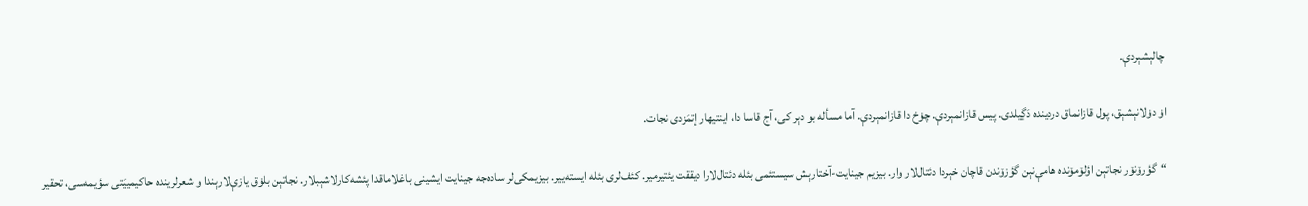چالېشېردې.

اۏ دۏلانېشېق، پول قازانماق دردینده‌ دَڲیلدی. پیس قازانمېردې. چۏخ دا قازانمېردې. آما مسأله‌ بو دېر کی، آج قاسا دا، اینتیهار إتمَزدی نجات.

“گؤرۆنۆر نجاتېن اؤلۆمۆنده‌ هامې‌نېن گؤزۆندن قاچان خېر‌دا دئتال‌لار وار. بیزیم جینایت-آختارېش سیستئمی بئله‌ دئتال‌لارا دیققت یئتیرمیر. کئف‌لری بئله‌ ایسته‌ییر. بیزیمکی‌لر ساده‌جه‌ جینایت ایشینی باغلاماقدا پئشه‌کارلاشېبلار. نجاتېن بلۏق یازې‌لارېندا و شعر‌لرینده‌ حاکیمییَتی سؤیمه‌سی، تحقیر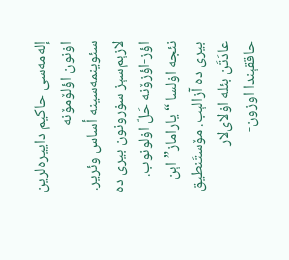إله‌مه‌سی حاکیم داییره‌لرین اۏنون اؤلۆمۆنه‌ سئوینمه‌سینه أساس وئریر. لازېم‌سېز سۏرونون بیری ده‌ اؤز-اؤزۆنه‌ حَلّ اۏلونوب. نئجه‌ اۏلسا “یاراماز”اېن بیری ده‌ آزالېب. مۆستَنطیق عادَتَن بئله‌ اۏلای‌لار حاققېندا اوزون-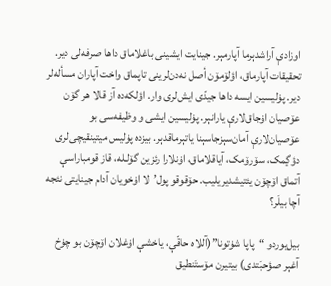اوزادې آراشدېرما آپارمېر. جینایت ایشینی باغلاماق داها صرفه‌لی ‌دیر. تحقیقات آپارماق، اؤلۆمۆن أصل نه‌دن‌لرینی تاپماق واخت آپاران مسأله‌لر دیر. پۏلیسین ایسه‌ داها جیدّی ایش‌لری وار. اؤلکه‌ده‌ آز قالا‌ هر گۆن عۆصیان اۏجاق‌لارې یارانېر. پۏلیسین ایشی و وظیفه‌سی بو عۆصیان‌لارې آمان‌سېز‌جاسېنا یاتېرماقدېر. بیز‌ده‌ پۏلیس میتینقیچی‌لری دؤڲمک، سۆرۆمک، آیاقلاماق، اۏنلارا رئزین گۆلـله‌، قاز قومباراسې آتماق اۆچۆن یئتیشدیریلیب. حۆقوقو پول’لا‌ اۏخویان آدام جینایتی نئجه‌ آچا بیلَر؟

بیل‌یوردو “پاپا شۏتونا”(آللاه‌ حاقّې، یاخشې اۏغلان اۆچۆن بو چۏخ آغېر صؤحبَتدی) بیتیرن مۆستَنطیق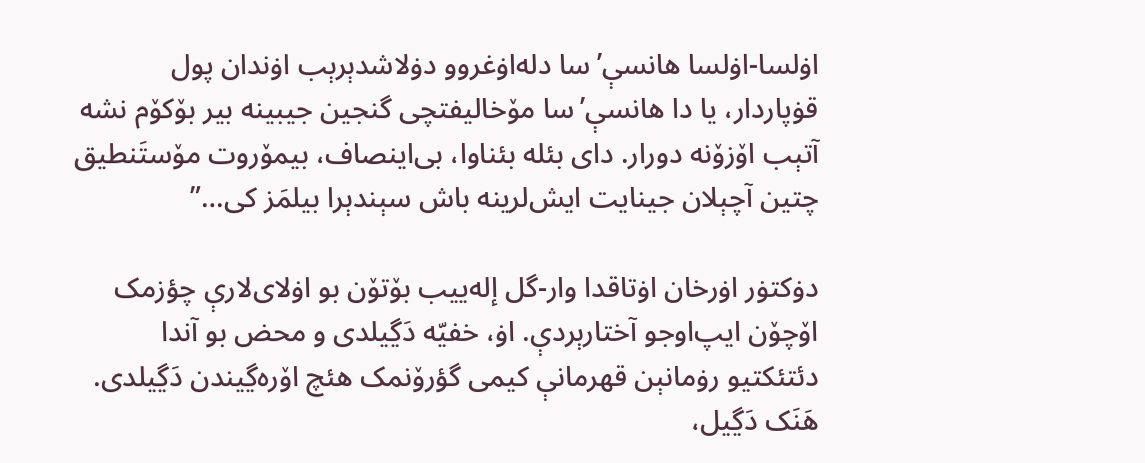اۏلسا-اۏلسا هانسې’سا دله‌اۏغروو دۏلاشدېرېب اۏندان پول قۏپاردار، یا دا هانسې’سا مۆخالیفتچی گنجین جیبینه‌ بیر بۆکۆم نشه‌ آتېب اۆزۆنه‌ دورار. دای بئله‌ بئناوا، بی‌اینصاف، بیمۆروت مۆستَنطیق چتین آچېلان جینایت ایش‌لرینه‌ باش سېندېرا بیلمَز کی…”

دۏکتۏر اۏرخان اۏتاقدا وار-گل إله‌ییب بۆتۆن بو اۏلای‌لارې چؤزمک اۆچۆن ایپ‌اوجو آختارېردې. اۏ، خفيّه‌ دَڲیلدی و محض بو آندا دئتئکتیو رۏمانېن قهرمانې کیمی گؤرۆنمک هئچ اۆره‌ڲیندن دَڲیلدی. هَنَک دَڲیل،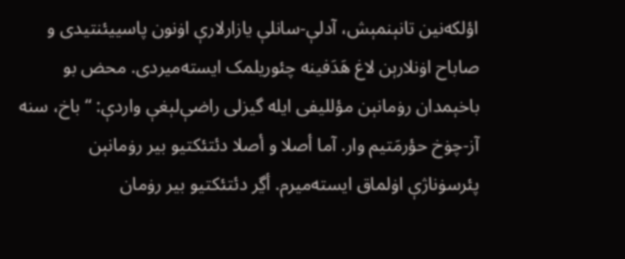اؤلکه‌نین تانېنمېش، آد‌لې-سانلې یازارلارې اۏنون پاسییئنتیدی و صاباح اۏنلارېن لاغ هَدَفینه‌ چئوریلمک ایسته‌میردی. محض بو باخېمدان رۏمانېن مؤللیفی ایله‌ گیز‌لی راضې‌لېغې واردې: “باخ، سنه‌ آز-چۏخ حؤرمَتیم وار. آما أصلا و أصلا دئتئکتیو بیر رۏمانېن پئرسۏناژې اۏلماق ایسته‌میرم. أڲر دئتئکتیو بیر رۏمان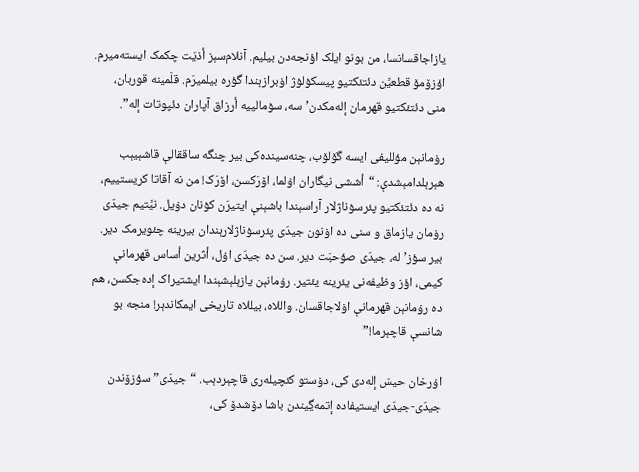یازاجاقسانسا، من بونو ایلک اؤنجه‌دن بیلیم. آنلام‌سېز أذيّت چکمک ایسته‌میرم. اؤزۆمۆ قطعیَّن دئتئکتیو پیسکۏلۏژ اۏبرازېندا گؤره‌ بیلمیرَم. قلَمینه‌ قوربان، منی دئتئکتیو قهرمان إله‌مکدن’سه‌، سۏمالییه أرزاق آپاران دئپوتات إله‌”.

رۏمانېن مؤللیفی ایسه‌ گۆلۆب، چنه‌سینده‌کی بیر چنگه‌ ساققا‌لې قاشېیېب هېرېلدامېشدې: “أششی نیگاران اۏلما، اۆرَکسن، اۆرَک! من نه‌ آقاتا کریستییم، نه‌ ده‌ دئتئکتیو پئرسۏناژ‌لار آراسېندا باشېنې ایتیرَن کۏنان دۏیل. نيَّتیم جیدّی رۏمان یازماق و سنی ده‌ اۏنون جیدّی پئرسۏناژ‌لارېندان بیرینه‌ چئویرمک دیر. بیر سؤز’له‌، جیدّی صؤحبَت‌ دیر. سن ده‌ جیدّی اۏل، أثرین أساس قهرمانې کیمی، اؤز وظیفه‌نی یئرینه‌ یئتیر. رۏمانېن یازېلېشېندا ایشتیراک إده‌جکسن، هم ده‌ رۏمانېن قهرمانې اۏلاجاقسان. واللاه‌، بیللاه‌ تاریخی ایمکاندېر! منجه‌ بو شانسې قاچېرما!”

اۏرخان حیسّ إله‌دی کی، دۏستو کئچیله‌ری قاچېردېب. “جیدّی” سؤزۆندن جیدّی-جیدّی ایستیفاده‌ إتمه‌ڲیندن‌ باشا دۆشدۆ کی،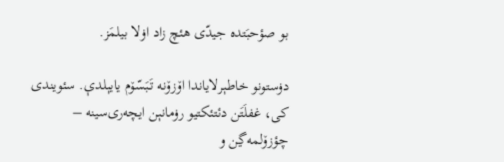بو صؤحبَتده‌ جیدّی هئچ زاد اۏلا بیلمَز.

دۏستونو خاطېرلایاندا اۆزۆنه‌ تَبَسّۆم یایېلدې. سئویندی کی، غفلَتَن دئتئکتیو رۏمانېن ایچه‌ری‌سینه‌ – چؤزۆلمه‌ڲن و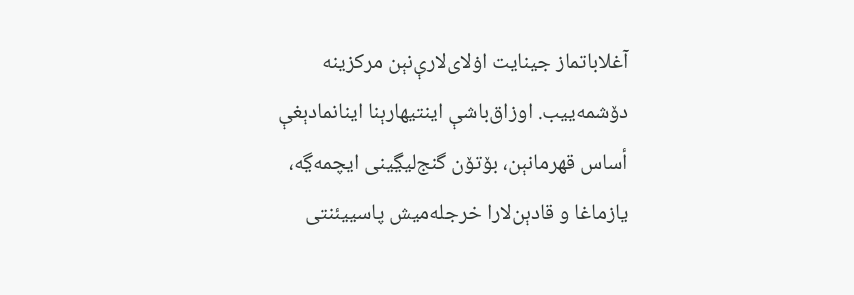آغلاباتماز جینایت اۏلای‌لارې‌نېن مرکزینه‌ دۆشمه‌ییب. اوزاق‌باشې اینتیهارېنا اینانمادېغې أساس قهرمانېن، بۆتۆن گنج‌لیڲینی ایچمه‌ڲه‌، یازماغا و قادېن‌لارا خرجله‌میش پاسییئنتی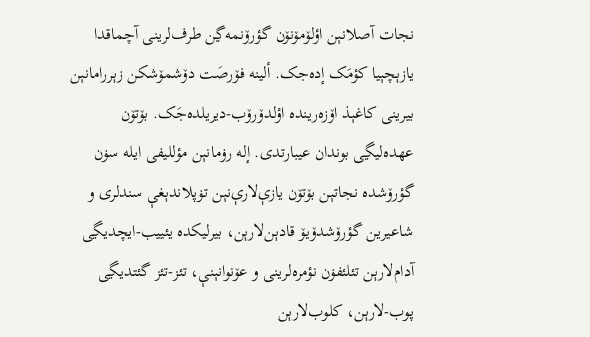نجات آصلانېن اؤلۆمۆنۆن گؤرۆنمه‌ڲن طرف‌لرینی آچماقدا یازېچېیا کؤمَک إده‌جک. ألینه‌ فۆرصَت دۆشمۆشکن زېرراما‌نېن بیرینی کاغېذ اۆزه‌رینده‌ اؤلدۆرۆب-دیریلده‌جَک. بۆتۆن عهده‌لیڲی بوندان عیبارتدی. إله‌ رۏمانېن مؤللیفی ایله‌ سۏن گؤرۆشده‌ نجاتېن بۆتۆن یازې‌لارې‌نېن تۏپلاندېغې سند‌لری و شاعیرین گؤرۆشدۆیۆ قادېن‌لارېن، بیرلیکده‌ یئییب-ایچدیڲی آدام‌لارېن تئلئفۏن نؤمره‌لرینی و عۆنوانېنې، تئز-تئز گئتدیڲی پوب-لارېن، کلوب‌لارېن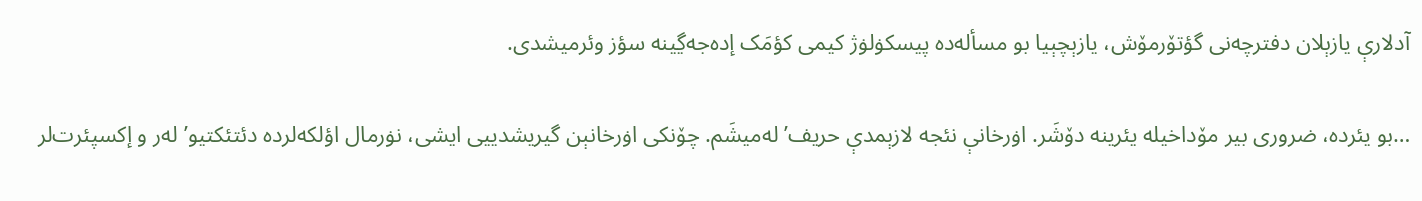آد‌لارې یازېلان دفترچه‌نی گؤتۆرمۆش، یازېچېیا بو مسأله‌ده‌ پیسکۏلۏژ کیمی کؤمَک إده‌جه‌ڲینه‌ سؤز وئرمیشدی.

…بو یئرده‌، ضروری بیر مۆداخیله‌ یئرینه‌ دۆشَر. اۏرخانې نئجه‌ لازېمدې حریف’له‌میشَم. چۆنکی اۏرخانېن گیریشدییی ایشی، نۏرمال اؤلکه‌لرده‌ دئتئکتیو’له‌ر و إکسپئرت‌لر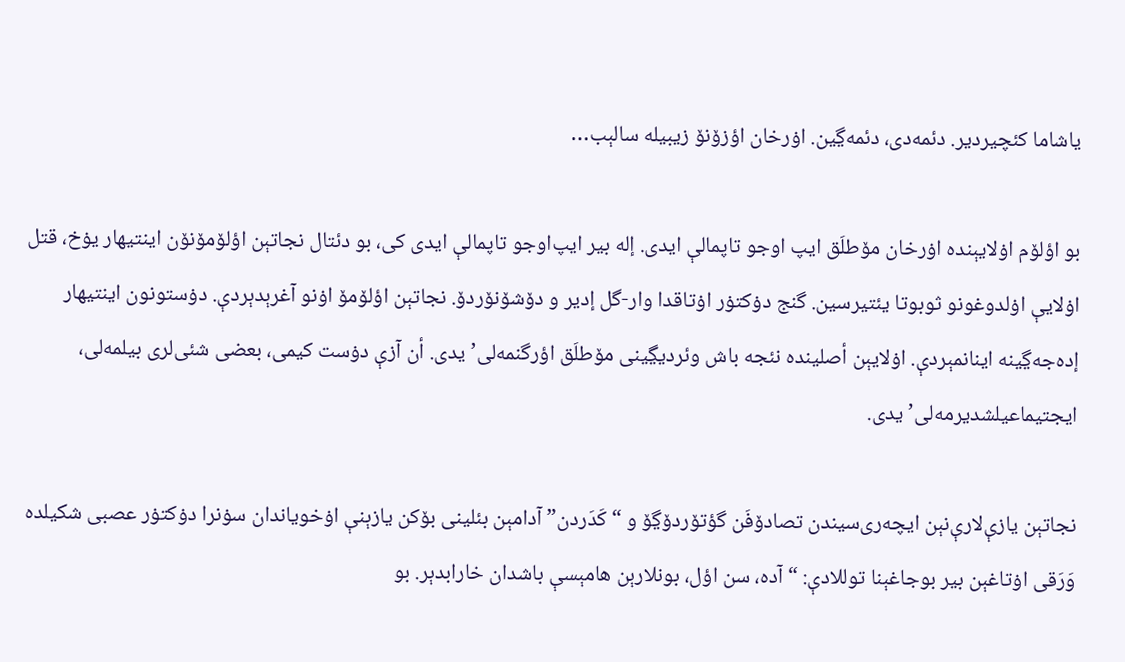یاشاما کئچیردیر. دئمه‌دی، دئمه‌ڲین. اۏرخان اؤزۆنۆ زیبیله‌ سالېب…

بو اؤلۆم اۏلایېنده‌ اۏرخان مۆطلَق ایپ اوجو تاپما‌لې ایدی. إله‌ بیر ایپ‌اوجو تاپما‌لې ایدی کی، بو دئتال نجاتېن اؤلۆمۆنۆن اینتیهار یۏخ، قتل اۏلایې اۏلدوغونو ثوبوتا یئتیرسین. گنج دۏکتۏر اۏتاقدا وار-گل إدیر و دۆشۆنۆردۆ. نجاتېن اؤلۆمۆ اۏنو آغرېدېردې. دۏستونون اینتیهار إده‌جه‌ڲینه‌ اینانمېردې. اۏلایېن أصلینده‌ نئجه‌ باش وئردیڲینی مۆطلَق اؤرگنمه‌لی’یدی. أن آزې دۏست کیمی، بعضی شئی‌لری بیلمه‌لی، ایجتیماعیلشدیرمه‌لی’یدی.

نجاتېن یازې‌لارې‌نېن ایچه‌ری‌سیندن تصادۆفَن گؤتۆردۆڲۆ و “کَدَردن” آدامېن بئلینی بۆکن یازېنې اۏخویاندان سۏنرا دۏکتۏر عصبی شکیلده‌ وَرَقی اۏتاغېن بیر بوجاغېنا توللادې: “آ‌ده‌، سن اؤل، بونلارېن هامېسې باشدان خارابدېر. بو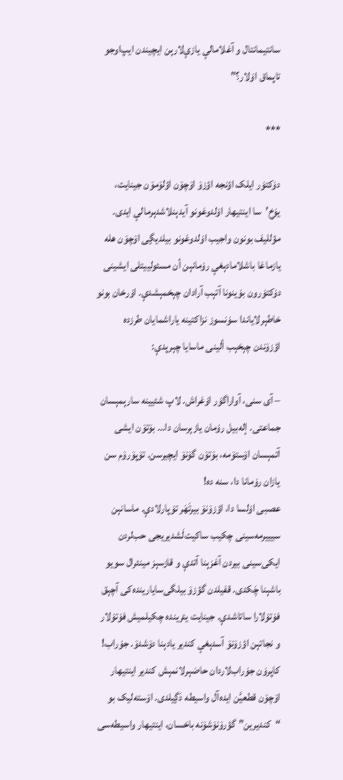سانتیمانتال و آغلامالې یازې‌لارېن ایچیندن ایپ‌اوجو تاپماق اۏ‌لار؟”

***

دۏکتۏر ایلک اؤنجه‌ اؤزۆ اۆچۆن اؤلۆمۆن جینایت، یۏخ’سا اینتیهار اۏلدوغونو آیدېنلاشدېرما‌لې ایدی. مؤللیف بونون واجیب اۏلدوغونو بیلدیڲی اۆچۆن هله‌ یازماغا باشلامادېغې رۏمانېن أن مسئولییتلی ایشینی دۏکتۏرون بۏینونا آتېب آرادان چېخمېشدې. اۏرخان بونو خاطېرلایاندا سۏنسوز نزاکتینه‌ یاراشمایان طرزده‌ اؤزۆندن چېخېب ألینی ماسایا چېرپدې:

– آی سنی، آواراگۏر اۏغراش. لاپ شئیینه‌ سارېمېسان جماعتی. إله‌بیل رۏمان یازېرسان دا… بۆتۆن ایشی آتمېسان اۆستۆمه‌، بۆتۆن گۆنۆ ایچیرسن. تۆپۆرۆم سن یازان رۏمانا دا، سنه‌ ده‌!
عصبی اۏلسا دا، اؤزۆنۆ بیرتَهَر تۏپارلادې. ماسانېن سیییرمه‌سینی چکیب ساکیت‌لَشدیریجی حب‌لردن ایکی‌سینی بیردن آغزېنا آتدې و قازسېز مینئرال سویو باشېنا چَکدی. قفیلدن گؤزۆ بیلگی‌سایارینده‌کی آچېق فۏتۏ‌لارا ساتاشدې. جینایت یئرینده‌ چکیلمیش فۏتۏ‌لار و نجاتېن اؤزۆنۆ آسدېغې کندیر یادېنا دۆشدۆ. جۏراب! کاپرۏن جۏراب‌لاردان حاضېرلانمېش کندیر اینتیهار اۆچۆن قطعیَّن ایده‌آل واسیطه‌ دَڲیلدی. اۆسته‌لیک بو “کندیرین” گؤرۆنۆشۆنه‌ باخسان، اینتیهار واسیطه‌سی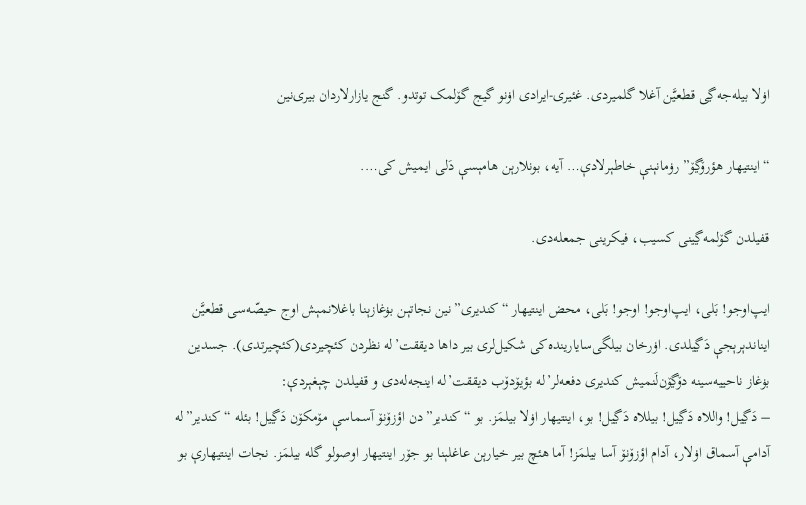اۏلا بیله‌جه‌ڲی قطعیَّن آغلا گلمیردی. غئیری-ایرادی اۏنو گیج گۆلمک توتدو. گنج یازارلاردان بیری‌نین

“اینتیهار هؤرۆڲۆ” رۏمانېنې خاطېرلادې… آ‌یه‌، بونلارېن هامېسې دَلی ایمیش کی….

قفیلدن گۆلمه‌ڲینی کسیب، فیکرینی جمعله‌دی.

ایپ‌اوجو! بَلی، ایپ‌اوجو! اوجو! بَلی، محض اینتیهار “کندیری”نین نجاتېن بۏغازېنا باغلانمېش اوج حیصّه‌سی قطعیَّن ایناندېرېجې دَڲیلدی. اۏرخان بیلگی‌سایارینده‌کی شکیل‌لری بیر داها دیققت’له‌ نظردن کئچیردی(کئچیرتدی). جسدین بۏغاز ناحییه‌سینه‌ دۆڲۆن‌لَنمیش کندیری دفعه‌لر’له‌ بؤیۆدۆب دیققت’له‌ اینجه‌له‌دی و قفیلدن چېغېردې:
– دَڲیل! واللاه‌ دَڲیل! بیللاه‌ دَڲیل! بو، اینتیهار اۏلا بیلمَز. بو “کندیر”دن اؤزۆنۆ آسما‌سې مۆمکۆن دَڲیل! بئله‌ “کندیر”له‌ آدامې آسماق اۏ‌لار، آدام اؤزۆنۆ آ‌سا بیلمَز! آما هئچ بیر خیارېن عاغلېنا بو جۆر اینتیهار اوصولو گله‌ بیلمَز. نجات اینتیهارې بو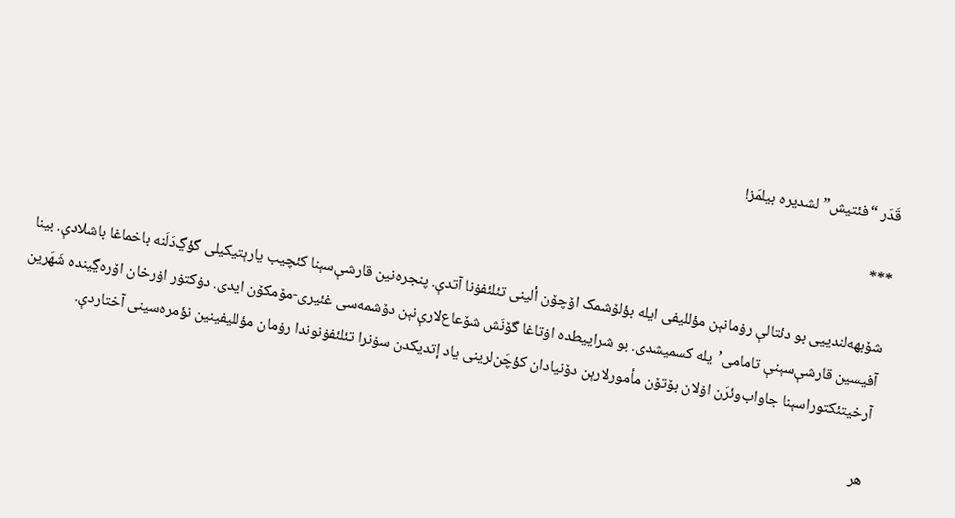قَدَر “فئتیش”لشدیره‌ بیلمَز!

***

شۆبهه‌لندییی بو دئتا‌لې رۏمانېن مؤللیفی ایله‌ بؤلۆشمک اۆچۆن ألینی تئلئفۏنا آتدې. پنجره‌نین قارشې‌سېنا کئچیب یارېتیکیلی گؤڲ‌دَ‌لَنه‌ باخماغا باشلادې. بینا آفیسین قارشې‌سېنې تامامی’یله‌ کسمیشدی. بو شراییطده‌ اۏتاغا گۆنَش شۆعاع‌لارې‌نېن دۆشمه‌سی غئیری-مۆمکۆن ایدی. دۏکتۏر اۏرخان اۆره‌ڲینده‌ شَهَرین آرخیتئکتوراسېنا جاواب‌وئرَن اۏلان بۆتۆن مأمور‌لارېن دۆنیادان کؤچَن‌لرینی یاد إتدیکدن سۏنرا تئلئفۏنوندا رۏمان مؤللیفینین نؤمره‌سینی آختاردې.

هر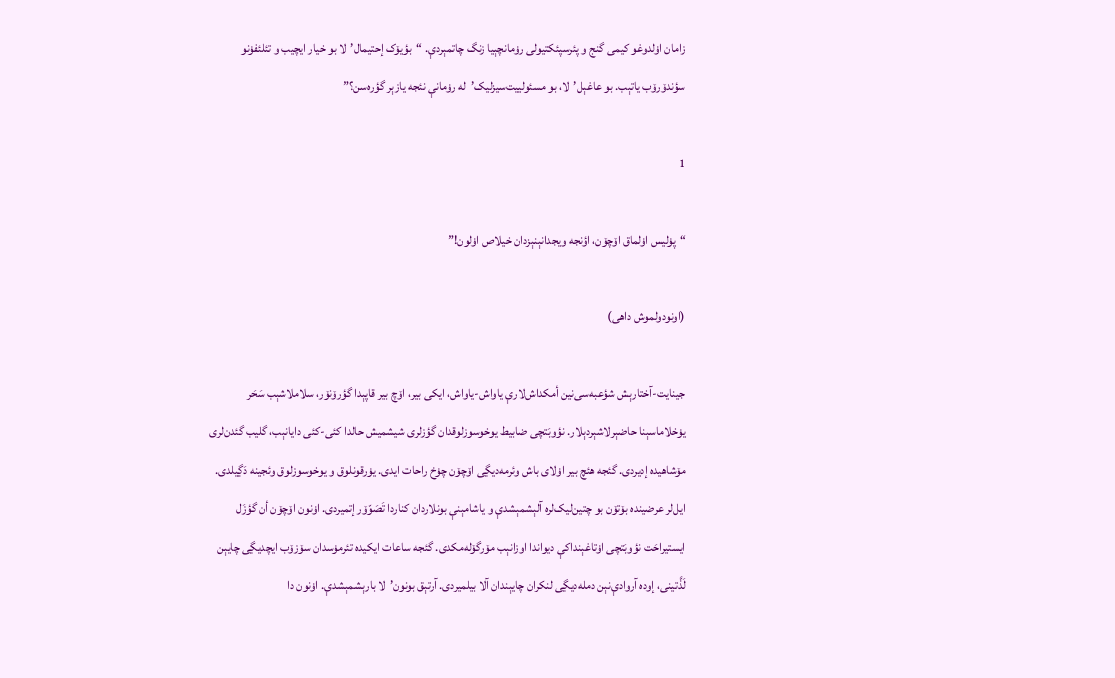زامان اۏلدوغو کیمی گنج و پئرسپئکتیولی رۏمانچېیا زنگ چاتمېردې. “بؤیۆک إحتیمال’لا بو خیار ایچیب و تئلئفۏنو سؤندۆرۆب یاتېب. بو عاغېل’لا، بو مسئولییت‌سیز‌لیک’له رۏمانې نئجه‌ یازېر گؤره‌سن؟”

1

“پۏلیس اۏلماق اۆچۆن، اؤنجه‌ ویجدانېنېزدان خیلاص اۏلون!”

(اونودولموش داهی)

جینایت-آختارېش شؤعبه‌سی‌نین أمکداش‌لارې یاواش-یاواش، ایکی بیر، اۆچ بیر قاپېدا گؤرۆنۆر، سلاملاشېب سَحَر یۏخلا‌ماسېنا حاضېرلاشېردېلار. نؤوبَتچی ضابیط یوخوسوزلوقدان گؤز‌لری شیشمیش حالدا کئی-کئی دایانېب، گلیب گئدن‌لری مۆشاهیده‌ إدیردی. گئجه‌ هئچ بیر اۏلای باش وئرمه‌دیڲی اۆچۆن چۏخ راحات ایدی. یۏرقونلوق و یوخوسوزلوق وئجینه‌ دَڲیلدی. ایل‌لر عرضینده‌ بۆتۆن بو چتین‌لیک‌لره‌ آلېشمېشدې و یاشامېنې بونلاردان کنار‌دا تَصَوّۆر إتمیردی. اۏنون اۆچۆن أن گؤزَل ایستیراحَت نؤوبَتچی اۏتاغېنداکې دیواندا اوزانېب مۆرگۆ‌له‌مکدی. گئجه‌ ساعات ایکیده‌ تئرمۏسدان سۆزۆب ایچدیڲی چایېن لَذَّتینی، إوده‌ آروادې‌نېن دمله‌دیڲی لنکران چایېندان آلا بیلمیردی. آرتېق بونون’لا بارېشمېشدې. اۏنون دا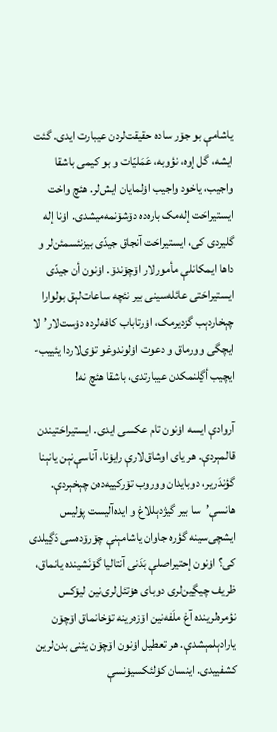یاشامې بو جۆر ساده‌ حقیقت‌لردن عیبارت ایدی. گئت ایشه‌، گل إوه‌، نؤوبه‌، عَمَلیّات و بو کیمی باشقا واجیب، یاخود واجیب اۏلمایان ایش‌لر. هئچ واخت ایستیراحَت إله‌مک باره‌ده‌ دۆشۆنمه‌میشدی. اۏنا إله‌ گلیردی کی، ایستیراحَت آنجاق جیدّی بیزنئسمئن‌لر و داها ایمکانلې مأمورلار اۆچۆندۆ. اۏنون أن جیدّی ایستیراحَتی عائله‌سینی بیر نئچه‌ ساعات‌لېق بولوارا چېخاردېب گزدیرمک، اۏرتاباب کافه‌لرده‌ دۏست‌لار’لا ایچگی وورماق و دعوت اۏلوندوغو تۏی‌لاردا یئییب-ایچیب أڲلنمکدن عیبارتدی، باشقا هئچ نه‌!

آروادې ایسه‌ اۏنون تام عکسی ایدی. ایستیراحَتیندن قالمېردې. هر یای اوشاق‌لارې رایۏنا، آناسې‌نېن یانېنا گؤندَ‌ریر، دوبایدان ووروب تۆرکییه‌ده‌ن چېخېردې. هانسې’سا بیر گیژدېللاغ و ایده‌آلیست پۏلیس ایشچی‌سینه‌ گؤره‌ جاوان یاشامېنې چۆرۆده‌سی دَڲیلدی کی؟ اۏنون إحتیراصلې بَدَنی آنتالیا گۆنَشینده‌ یانماق، ظریف چیڲین‌لری دوبای هۏتئل‌لری‌نین لیۆکس نؤمره‌‌لرینده‌ آغ ملَفه‌نین اۆزه‌رینه‌ تۏخانماق اۆچۆن یارادېلمېشدې. هر تعطیل اۏنون اۆچۆن یئنی بدن‌لرین کشفییدی. اینسان کۏلئکسیۏنسې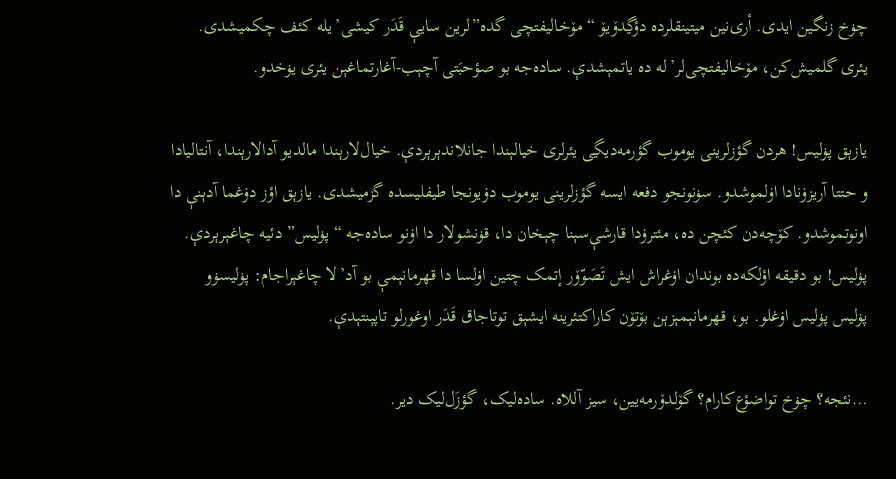چۏخ زنگین ایدی. أری‌نین میتینقلرده‌ دؤڲدۆیۆ “مۆخالیفتچی گده‌”لرین سایې قَدَر کیشی’یله‌ کئف چکمیشدی. یئری گلمیش‌کن، مۆخالیفتچی‌لر’له ده‌ یاتمېشدې. ساده‌جه‌ بو صؤحبَتی آچېب-آغارتماغېن یئری یۏخدو.

یازېق پۏلیس! هردن گؤزلرینی یوموب گؤرمه‌دیڲی یئرلری خیالېندا جانلاندېرېردې. خیال‌لارېندا مالدیو آدا‌لارېندا، آنتالیادا و حتتا آریزۏنادا اۏلموشدو. سۏنونجو دفعه‌ ایسه‌ گؤزلرینی یوموب دۏیونجا طیفلیسده‌ گزمیشدی. یازېق اؤز دۏغما آدېنې دا اونوتموشدو. کۆچه‌دن کئچن ده‌، مئترۏ‌دا قارشې‌سېنا چېخان دا، قۏنشولار دا اۏنو ساده‌جه‌ “پۏلیس” دئیه‌ چاغېرېردې. پۏلیس! بو دقیقه‌ اؤلکه‌ده‌ بوندان اۏغراش ایش تَصَوّۆر إتمک چتین اۏلسا دا قهرمانېمې بو آد’لا چاغېراجام: پۏلیسۏو پۏلیس پۏلیس اۏغلو. بو، قهرمانېمېزېن بۆتۆن کاراکتئرینه‌ ایشېق توتاجاق قَدَر اوغورلو تاپېنتېدې.

…نئجه‌؟ چۏخ تواضؤع‌کارام؟ گۆلدۆرمه‌یین، سیز آللاه‌. ساده‌لیک، گؤزَل‌لیک دیر.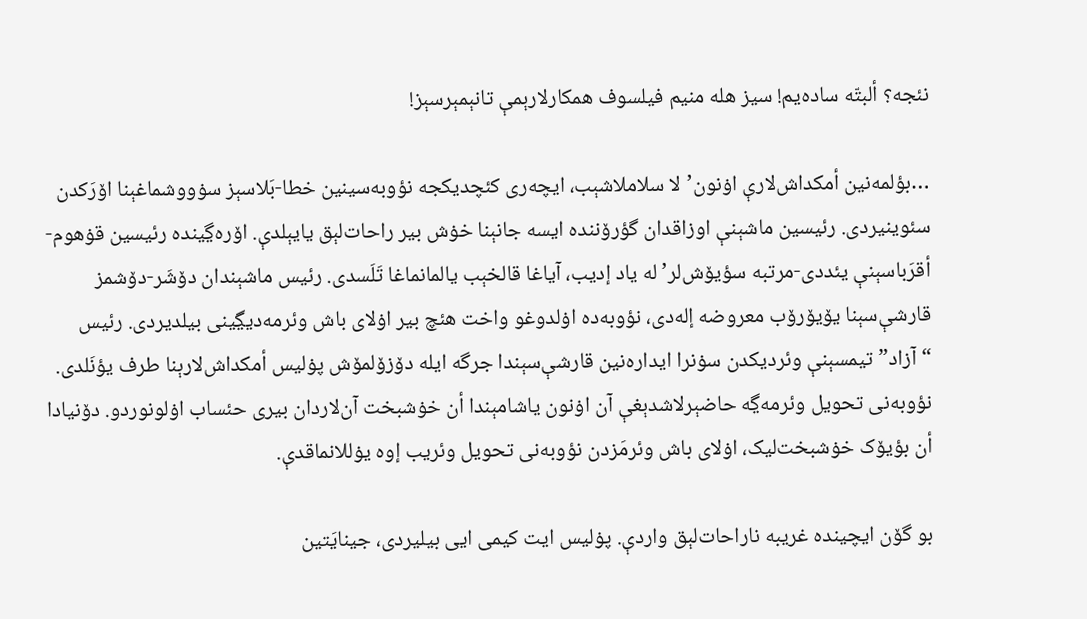نئجه‌؟ ألبتّه‌ ساده‌یم! سیز هله‌ منیم فیلسوف همکار‌لارېمې تانېمېرسېز!

…بؤلمه‌نین أمکداش‌لارې اۏنون’لا سلاملاشېب، ایچه‌ری‌ کئچدیکجه‌ نؤوبه‌سینین خطا-بَلاسېز سۏووشماغېنا اۆرَکدن سئوینیردی. رئیسین ماشېنې اوزاقدان گؤرۆننده‌ ایسه‌ جانېنا خۏش بیر راحات‌لېق یایېلدې. اۆره‌ڲینده‌ رئیسین قۏهوم-أقرَباسېنې یئددی-مرتبه‌ سؤیۆش‌لر’له‌ یاد إدیب، آیاغا قالخېب یالمانماغا تَلَسدی. رئیس ماشېندان دۆشَر-دۆشمز قارشې‌سېنا یۆیۆرۆب معروضه‌ إله‌دی، نؤوبه‌ده‌ اۏلدوغو واخت هئچ بیر اۏلای باش وئر‌مه‌دیڲینی بیلدیردی. رئیس “آزاد” تیمسېنې وئردیکدن سۏنرا ایداره‌نین قارشې‌سېندا جرگه‌ ایله‌ دۆزۆلمۆش پۏلیس أمکداش‌لارېنا طرف یؤنَلدی.
نؤوبه‌نی تحویل وئرمه‌ڲه‌ حاضېرلاشدېغې آن اۏنون یاشامېندا أن خۏشبخت آن‌لاردان بیری حئساب اۏلونوردو. دۆنیادا أن بؤیۆک خۏشبخت‌لیک، اۏلای باش وئرمَزدن نؤوبه‌نی تحویل وئریب إوه‌ یۏللانماقدې.

بو گۆن ایچینده‌ غریبه‌ ناراحات‌لېق واردې. پۏلیس ایت کیمی ایی بیلیردی، جینایَتین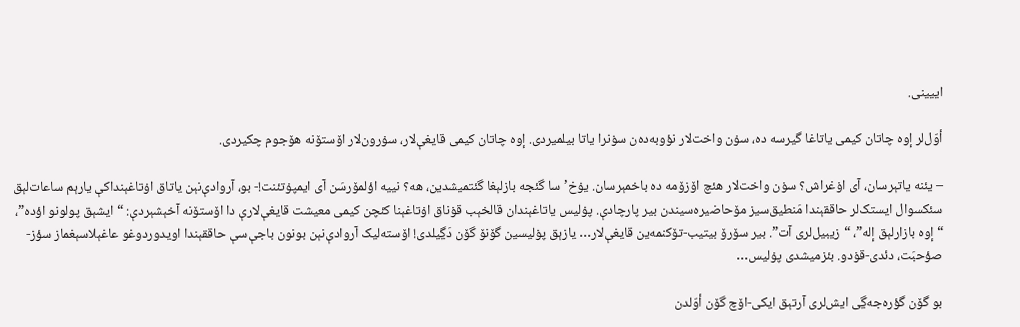اییینی.

أوّل‌لر إوه‌ چاتان کیمی یاتاغا گیرسه‌ ده‌، سۏن واخت‌لار نؤوبه‌ده‌ن سۏنرا یاتا بیلمیردی. إوه‌ چاتان کیمی قایغې‌لار، سۏرون‌لار اۆستۆنه‌ هۆجوم چکیردی.

– یئنه‌ یاتېرسان، آی اۏغراش؟ سۏن واخت‌لار هئچ اۆزۆمه‌ ده‌ باخمېرسان. یۏخ’سا گئجه‌ بازلېغا گئتمیشدین، هه‌؟ نییه‌ اؤلمۆرسَن آی ایمپۏتئنت!- بو، آروادې‌نېن یاتاق اۏتاغېنداکې یارېم ساعات‌لېق سئکسوال ایستک‌لر حاققېندا مَنطیق‌سیز مۆحاضیره‌سیندن بیر پارچادې. پۏلیس یاتاغېندان قالخېب قۏناق اۏتاغېنا کئچن کیمی معیشت قایغې‌لارې دا اۆستۆنه‌ آخېشېردې: “ایشېق پولونو اؤده‌”، “إوه‌ بازار‌لېق إله‌”، “زیبیل‌لری آت”. بیر سۆرۆ بیتیب-تۆکنمه‌ین قایغې‌لار… یازېق پۏلیسین گۆنۆ گۆن دَڲیلدی! اۆسته‌لیک آروادې‌نېن بونون باجې‌سې حاققېندا اویدوردوغو عاغېلاسېغماز سؤز-صؤحبَت، دئدی-قۏدو. بئز‌میشدی پۏلیس…

بو گۆن گؤره‌جه‌ڲی ایش‌لری آرتېق ایکی-اۆچ گۆن أوّلدن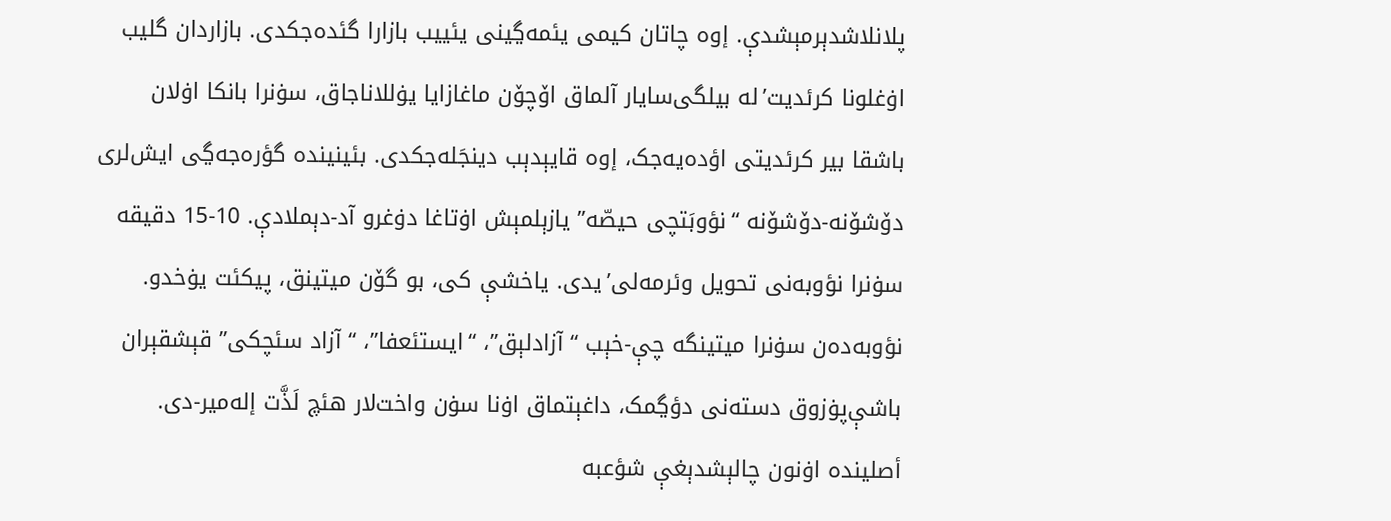پلانلا‌شدېرمېشدې. إوه‌ چاتان کیمی یئمه‌ڲینی یئییب بازارا گئده‌جکدی. بازاردان گلیب اۏغلونا کرئدیت’له بیلگی‌سایار آلماق اۆچۆن ماغازایا یۏللاناجاق، سۏنرا بانکا اۏلان باشقا بیر کرئدیتی اؤده‌یه‌جک، إوه‌ قایېدېب دینجَله‌جکدی. بئینینده‌ گؤره‌جه‌ڲی ایش‌لری دۆشۆنه‌-دۆشۆنه‌ “نؤوبَتچی حیصّه‌” یازېلمېش اۏتاغا دۏغرو آد-دېملادې. 10-15 دقیقه‌ سۏنرا نؤوبه‌نی تحویل وئرمه‌لی’یدی. یاخشې کی، بو گۆن میتینق، پیکئت یۏخدو. نؤوبه‌ده‌ن سۏنرا میتینگه‌ چې-خېب “آزاد‌لېق”، “ایستئعفا”، “آزاد سئچکی” قېشقېران باشې‌پۏزوق دسته‌نی دؤڲمک، داغېتماق اۏنا سۏن واخت‌لار هئچ لَذَّت إله‌میر-دی. أصلینده‌ اۏنون چالېشدېغې شؤعبه‌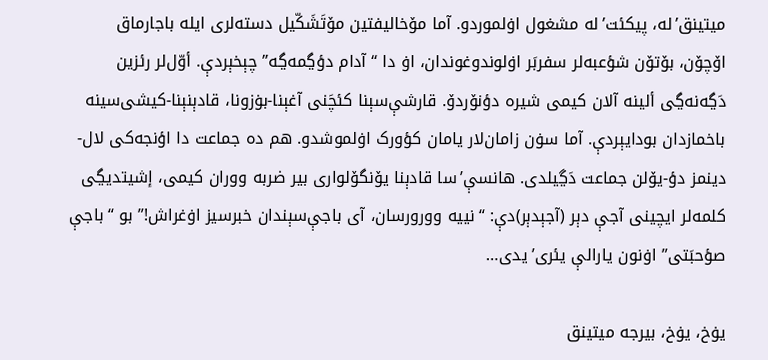میتینق’له، پیکئت’له مشغول اۏلموردو. آما مۆخالیفتین مۆتَشَکّیل دسته‌لری ایله‌ باجارماق اۆچۆن، بۆتۆن شؤعبه‌لر سفربَر اۏلوندوغوندان، اۏ دا “آدام دؤڲمه‌ڲه‌” چېخېردې. أوّل‌لر رئزین دَڲه‌نه‌ڲی ألینه‌ آلان کیمی شیره‌ دؤنۆردۆ. قارشې‌سېنا کئچَنی آغېنا-بۏزونا، قادېنېنا-کیشی‌سینه‌ باخما‌زدان بودایېردې. آما سۏن زامان‌لار یامان کؤورک اۏلموشدو. هم ده‌ جماعت دا اؤنجه‌کی لال-دینمز دؤ-یۆلن جماعت دَڲیلدی. هانسې’سا قادېنا یۆنگۆلواری بیر ضربه‌ ووران کیمی، إشیتدیڲی کلمه‌لر ایچینی آجې دېر (آجېدېر)دې: “نییه‌ وورورسان، آی باجې‌سېندان خبرسیز اۏغراش!” بو “باجې صؤحبَتی” اۏنون یارا‌لې یئری’یدی…

یۏخ، یۏخ، بیرجه‌ میتینق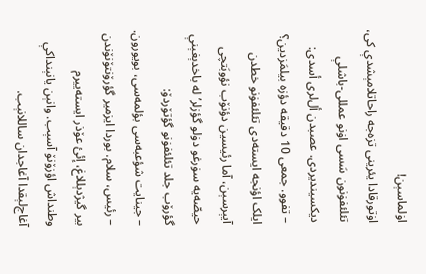اۏلماسېن!
اۏتورقادا یئرینی تزه‌جه‌ راحاتلامېشدې کی، تئلئفۏنون سَسی اۏنو عمللی-باشلې دیکسیندیردی. عصبدن أل‌لری أسدی:
– تفوو. جمعی 10 دقیقه‌ دؤزه‌ بیلمَزدین؟
ایلک اؤنجه‌ ایسته‌دی تئلئفۏنو خطدن آیېرسېن، آما رئیسین دؤنۆب نؤوبَتچی حیصّه‌یه‌ سۏرغو دۏلو گؤز‌لر’له‌ باخدېغېنې گؤرۆب جلد تئلئفۏنو گؤتۆردۆ:
– جینایت شؤعبه‌سی بؤلمه‌سی، بویورون.
– رئیس، سلام. بوردا ایزمیر گؤرۆنتۆنۆندن بیر گیژدېللاغ، إئئ عۆذر ایسته‌ییرم وطنداش اؤزۆنۆ آسېب. وانېن یانېنداکې آغاج‌لېقدا آغاجدان ساللانېب.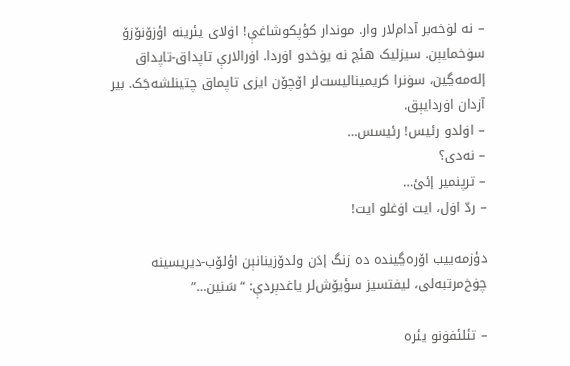– نه‌ لۏخه‌بر آدام‌لار وار. موندار کؤپکوشاغې! اۏلای یئرینه‌ اؤزۆنۆزۆ سۏخمایېن. سیز‌لیک هئچ نه‌ یۏخدو اۏر‌دا. اۏرا‌لارې تاپداق-تاپداق إله‌مه‌ڲین، سۏنرا کریمینالیست‌لر اۆچۆن ایزی تاپماق چتینلشه‌جَک. بیر آزدان اۏر‌دایېق.
– اۏلدو رئیس! رئیسس…
– نه‌دی؟
– ترپنمیر إئئ…
– ردّ اۏل، ایت اۏغلو ایت!

دؤزمه‌ییب اۆره‌ڲینده‌ ده‌ زنگ إدَن ولدۆزینا‌نېن اؤلۆب-دیریسینه‌ چۏخ‌مرتبه‌لی، لیفتسیز سؤیۆش‌لر یاغدېردې: “سَنین…”

– تئلئفۏنو یئره‌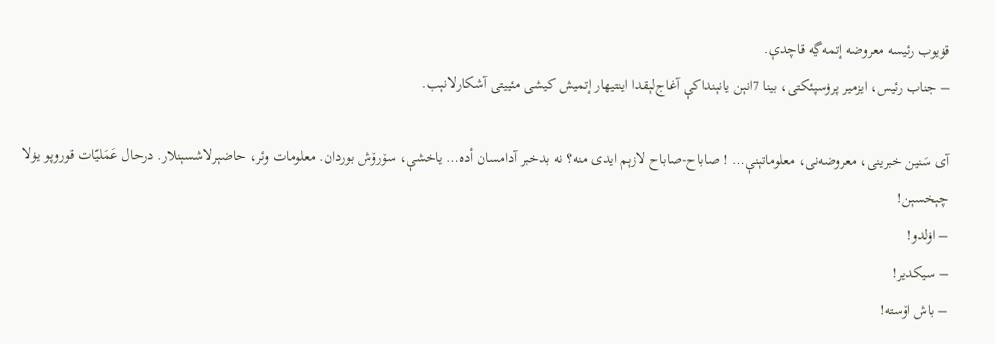قۏیوب رئیسه‌ معروضه‌ إتمه‌ڲه‌ قاچدې.
– جناب رئیس، ایزمیر پرۏسپئکتی، بینا 7ا‌نېن یانېنداکې آغاج‌لېقدا اینتیهار إتمیش کیشی مئییتی آشکارلانېب.

آی سَنین خبرینی، معروضه‌نی، معلوماتېنې… ! صاباح-صاباح لازېم ایدی منه‌؟ نه‌ بدخبر آدامسان أده‌… یاخشې، سۆرۆش بوردان. معلومات وئر، حاضېرلاشسېنلار. درحال عَمَلیّات قوروپو یۏلا چېخسېن!
– اۏلدو!
– سیکدیر!
– باش اۆسته‌!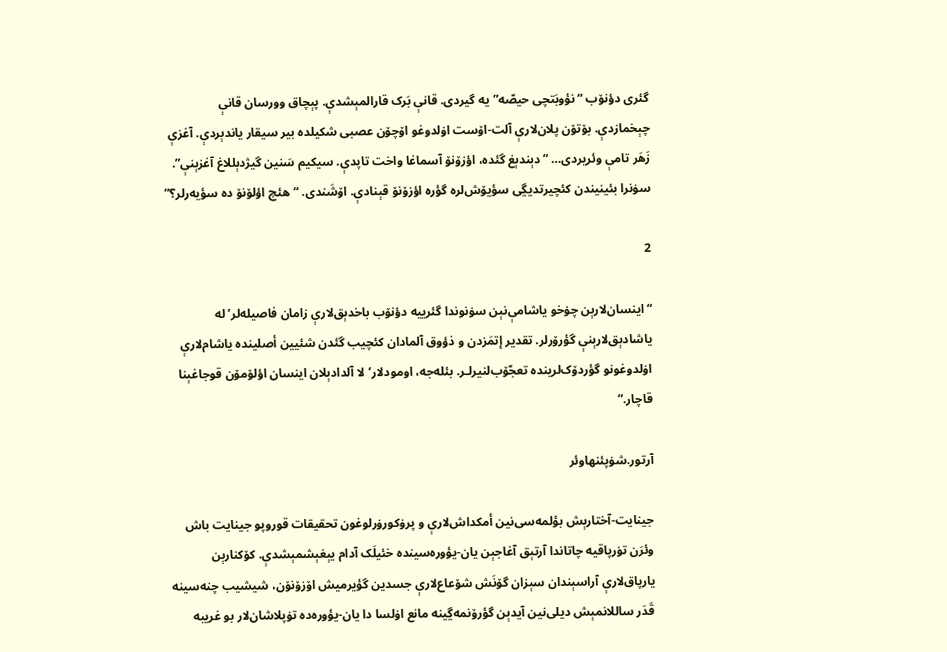گئری دؤنۆب “نؤوبَتچی حیصّه‌”یه‌ گیردی. قانې بَرک قارالمېشدې. پېچاق وورسان قانې چېخمازدې. بۆتۆن پلان‌لارې آلت-اۆست اۏلدوغو اۆچۆن عصبی شکیلده‌ بیر سیقار یاندېردې. آغزې زَهَر تامې وئریردی… ”دېندېغ گئده‌، اؤزۆنۆ آسماغا واخت تاپدې. سیکیم سَنین گیژدېللاغ آغزېنې”. سۏنرا بئینیندن‌ کئچیرتدیڲی سؤیۆش‌لره‌ گؤره‌ اؤزۆنۆ قېنادې. اۆشَندی. “هئچ اؤلۆنۆ ده‌ سؤیه‌ر‌لر؟”

2

“اینسان‌لارېن چۏخو یاشامې‌نېن سۏنوندا گئرییه‌ دؤنۆب باخدېق‌لارې زامان فاصیله‌لر’له‌ یاشادېق‌لارېنې گؤرۆرلر. تقدیر إتمَزدن و ذؤوق آلمادان کئچیب گئدن شئیین أصلینده‌ یاشام‌لارې اۏلدوغونو گؤردۆک‌لرینده‌ تعجّۆب‌لنیرلـر. بئله‌جه‌، اومودلار’لا آلدادېلان اینسان اؤلۆمۆن قوجاغېنا قاچار.”

آرتور.شۏپئنهاوئر

جینایت-آختارېش بؤلمه‌سی‌نین أمکداش‌لارې و پرۏکورۏرلوغون تحقیقات قوروپو جینایت باش وئرَن تۏرپاقیه‌ چاتاندا آرتېق آغاجېن یان-یؤوره‌سینده‌ خئیلَک آدام یېغېشمېشدې. کۆکنارېن یارپاق‌لارې آراسېندان سېزان گۆنَش شۆعاع‌لارې جسدین گؤیرمیش اۆزۆنۆن، شیشیب چنه‌سینه‌ قَدَر ساللانمېش دیلی‌نین آیدېن گؤرۆنمه‌ڲینه‌ مانع اۏلسا دا یان-یؤوره‌ده‌ تۏپلاشان‌لار بو غریبه‌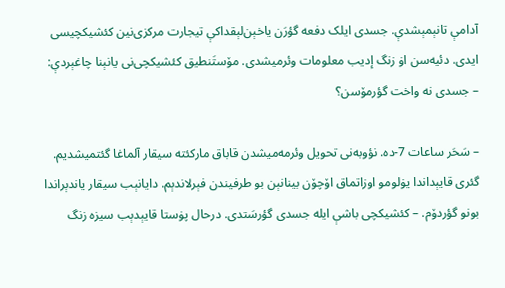آدامې تانېمېشدې. جسدی ایلک دفعه‌ گؤرَن یاخېن‌لېقداکې تیجارت مرکزی‌نین کئشیکچیسی ایدی. دئیه‌سن اۏ زنگ إدیب معلومات وئرمیشدی. مۆستَنطیق کئشیکچی‌نی یانېنا چاغېردې:
– جسدی نه‌ واخت گؤرمۆسن؟

– سَحَر ساعات 7-ده‌. نؤوبه‌نی تحویل وئرمه‌میشدن قاباق مارکئته‌ سیقار آلماغا گئتمیشدیم. گئری قایېداندا یۏلومو اوزاتماق اۆچۆن بینانېن بو طرفیندن‌ فېرلاندېم. دایانېب سیقار یاندېراندا بونو گؤردۆم. – کئشیکچی باشې ایله‌ جسدی گؤرسَتدی. درحال پۏستا قایېدېب سیزه‌ زنگ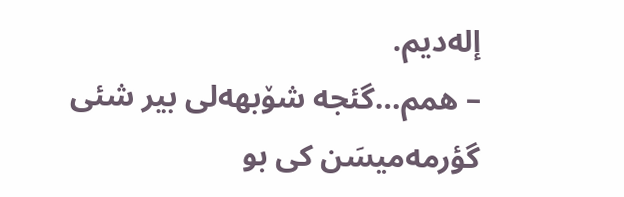إله‌دیم.
– همم…گئجه‌ شۆبهه‌لی بیر شئی گؤرمه‌میسَن کی بو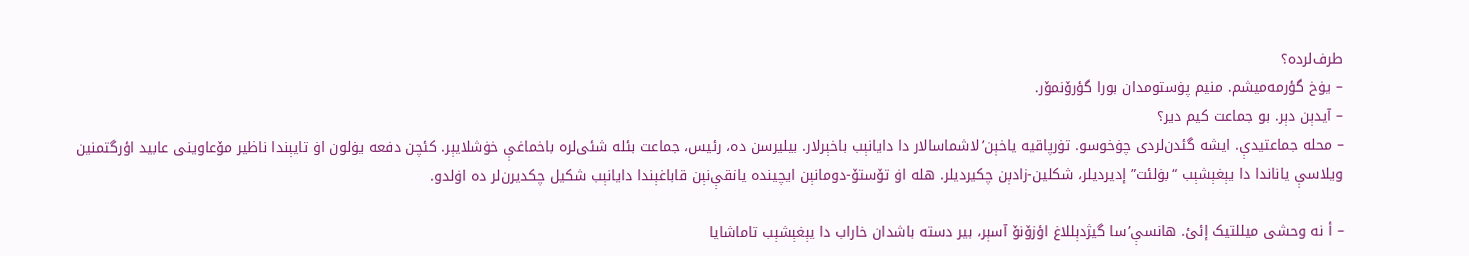طرف‌لرده‌؟
– یۏخ گؤرمه‌میشم. منیم پۏستومدان بورا گؤرۆنمۆر.
– آیدېن دېر. بو جماعت کیم‌ دیر؟
– محله‌ جماعتیدې. ایشه‌ گئدن‌لردی چۏخوسو. تۏرپاقیه‌ یاخېن’لاشماسالار دا دایانېب باخېر‌لار. بیلیر‌سن ده‌، رئیس، جماعت بئله‌ شئی‌لره‌ باخماغې خۏشلایېر. کئچن دفعه‌ یۏلون اۏ تایېندا ناظیر مۆعاوینی عابید اؤرگتمنین ویلا‌سې یاناندا دا یېغېشېب “بۏلئت” إدیردیلر، شکلین-زادېن چکیردیلر. هله‌ اۏ تۆستۆ-دوما‌نېن ایچینده‌ یانقې‌نېن قاباغېندا دایانېب شکیل چکدیرن‌لر ده‌ اۏلدو.

– أ نه‌ وحشی میللتیک إئئ. هانسې’سا گیژدېللاغ اؤزۆنۆ آسېر، بیر دسته‌ باشدان خاراب دا یېغېشېب تاماشایا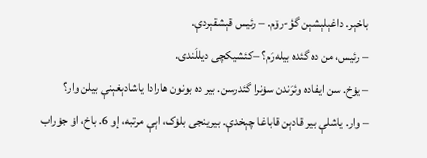باخېر. داغېلېشېن گؤ-رۆم. – رئیس قېشقېردې.
– رئیس، من ده‌ گئده‌ بیله‌رَم؟ –کئشیکچی دیللَندی.
– یۏخ. سن ایفاده‌ وئرَندن سۏنرا گئد‌رسن. بیر ده‌ بونون هارا‌دا یاشادېغېنې بیلن وار؟
– وار. یاشلې بیر قادېن قاباغا چېخدې. بیرینجی بلۏک، اېې مرتبه‌، إو 6. باخ، اۏ جۏراب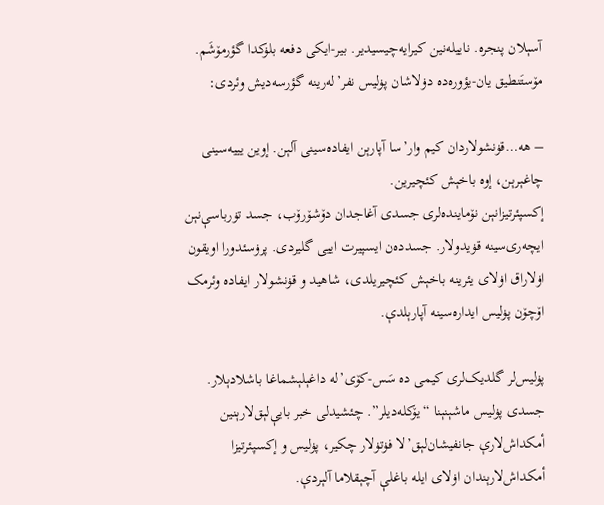آسېلان پنجره‌. ناییله‌نین کیرایه‌چیسیدیر. بیر-ایکی دفعه‌ بلۏکدا گؤرمۆشَم.
مۆستَنطیق یان-یؤوره‌ده‌ دۏلاشان پۏلیس نفر’له‌رینه‌ گؤرسه‌دیش وئردی:

– هه‌…قۏنشو‌لاردان کیم وار’سا آپارېن ایفاده‌سینی آلېن. إوین یییه‌سینی چاغېرېن، إوه‌ باخېش کئچیرین.
إکسپئرتیزا‌نېن نۆماینده‌لری جسدی آغاجدان دۆشۆرۆب، جسد تۏرباسې‌نېن ایچه‌ری‌سینه‌ قۏیدولار. جسدده‌ن ایسپیرت اییی گلیردی. پرۏسئدورا اویقون اۏلاراق اۏلای یئرینه‌ باخېش کئچیریلدی، شاهید و قۏنشولار ایفاده‌ وئرمک اۆچۆن پۏلیس ایداره‌سینه‌ آپارېلدې.

پۏلیس‌لر گلدیک‌لری کیمی ده‌ سَس-کۆی’له‌ داغېلېشماغا باشلادېلار. جسدی پۏلیس ماشېنېنا “یۆکله‌دیلر”. چئشیدلی خبر بایې‌لېق‌لارېنین أمکداش‌لارې جانفیشان‌لېق’لا‌ فۏتۏ‌لار چکیر، پۏلیس و إکسپئرتیزا أمکداش‌لارېندان اۏلای ایله‌ باغلې آچېقلاما آلېردې.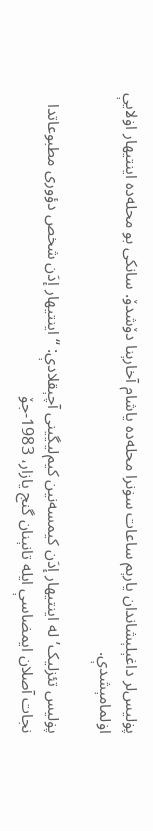پۏلیس‌لر داغېلېشاندان یارېم ساعات سۏنرا محله‌ده‌ یاشام آخارېنا دۆشدۆ. سانکی بو محله‌ده‌ اینتیهار اۏلایې اۏلمامېشدې.

پۏلیس تئزلیک’له‌ اینتیهار إدَن کیمسه‌نین کیم‌لیڲینی آچېقلادې: “اینتیهار إدَن شخص دؤوری مطبوعاتدا نجات آصلان ایمضاسې ایله‌ تانېنان گنج یازار، 1983-جۆ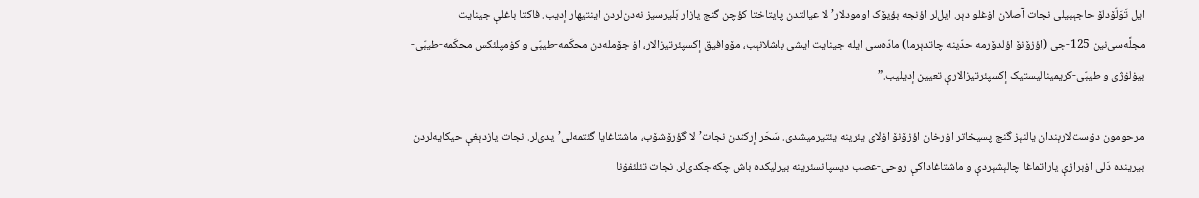ایل تَوَلّۆدلۆ حاجېبیلی نجات آصلان اۏغلو دېر. ایل‌لر اؤنجه‌ بؤیۆک اومودلار’لا عیالتدن پایتاختا کؤچن گنج یازار بَلیرسیز نه‌دن‌لردن اینتیهار إدیب. فاکتا باغلې جینایت مجلَّه‌سی‌نین 125-جی (اؤزۆنۆ اؤلدۆرمه‌ حدّینه‌ چاتدېرما) مادّه‌سی ایله‌ جینایت ایشی باشلانېب، مۆوافیق إکسپئرتیزالار، اۏ جۆمله‌دن محکَمه‌-طیبّی و کۏمپلئکس محکَمه‌-طیبّی-بیۏلۏژی و طیبّی-کریمینالیستیک إکسپئرتیزالارې تعیین إدیلیب.”

مرحومون دۏست‌لارېندان یالنېز گنج پسیخاتر اۏرخان اؤزۆنۆ اۏلای یئرینه‌ یئتیرمیشدی. سَحَر إرکندن نجات’لا‌ گؤرۆشۆب، ماشتاغایا گئتمه‌لی’یدی‌لر. نجات یازدېغې حیکایه‌لردن بیرینده‌ دَلی اۏبرازې یاراتماغا چالېشېردې و ماشتاغاداکې روحی-عصب دیسپانسئرینه‌ بیرلیکده‌ باش چکه‌جکدی‌لر. نجات تئلئفۏنا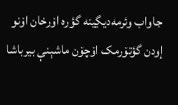جاواب وئرمه‌دیڲینه‌ گؤره‌ اۏرخان اۏنو إودن گؤتۆرمک اۆچۆن ماشېنې بیرباشا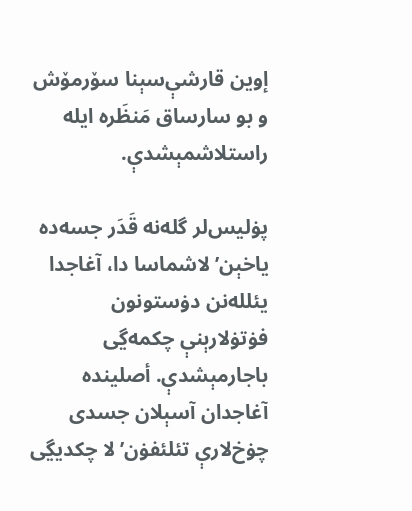إوین قارشې‌سېنا سۆرمۆش و بو سارساق مَنظَره‌ ایله‌ راستلاشمېشدې.

پۏلیس‌لر گله‌نه‌ قَدَر جسه‌ده‌ یاخېن’لاشماسا دا، آغاجدا یئلله‌نن دۏستونون فۏتۏ‌لارېنې چکمه‌ڲی باجارمېشدې. أصلینده‌ آغاجدان آسېلان جسدی چۏخ‌لارې تئلئفۏن’لا‌ چکدیڲی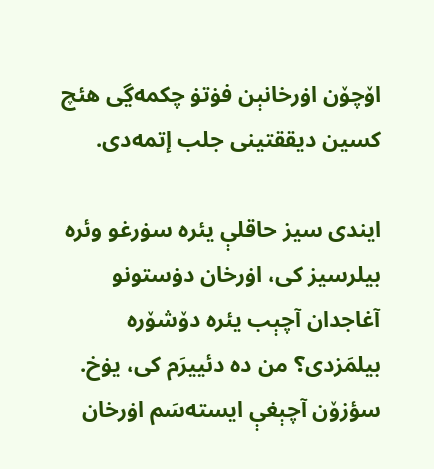اۆچۆن اۏرخانېن فۏتۏ چکمه‌ڲی هئچ کسین دیققتینی جلب إتمه‌دی.

ایندی سیز حاقلې‌ یئره‌ سۏرغو وئره‌ بیلر‌سیز کی، اۏرخان دۏستونو آغاجدان آچېب یئره‌ دۆشۆره‌ بیلمَزدی؟ من ده‌ دئییرَم کی، یۏخ. سؤزۆن آچېغې ایسته‌سَم اۏرخان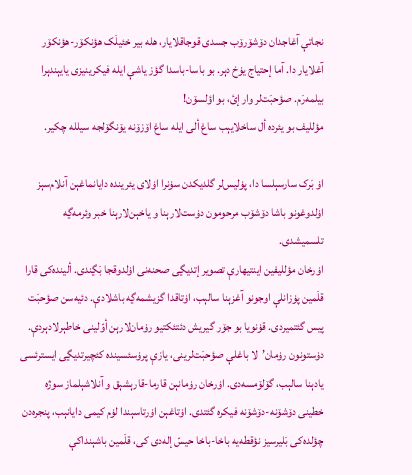نجاتې آغاجدان دۆشۆرۆب جسدی قوجاقلا‌یار، هله‌ بیر خئیلَک هؤنکۆر-هؤنکۆر آغلایار دا. آما إحتیاج یۏخ دېر. بو با‌سا-باسدا گؤز یاشې ایله‌ فیکرینیزی یایېندېرا بیلمه‌رَم. صؤحبَت‌لر وار إئ، بو اؤلسۆن!
مؤللیف بو یئرده‌ أل ساخلایېب ساغ أ‌لی ایله‌ ساغ اۆزۆنه‌ یۆنگۆلجه‌ سیلله‌ چکیر.

اۏ بَرک سارسېلسا دا، پۏلیس‌لر گلدیکدن سۏنرا اۏلای یئرینده‌ دایانماغېن آنلام‌سېز اۏلدوغونو باشا دۆشۆب مرحومون دۏست‌لارېنا و یاخېن‌لارېنا خبر وئرمه‌ڲه‌ تلسمیشدی.
اۏرخان مؤللیفین اینتیهارې تصویر إتدیڲی صحنه‌نی اۏلدوقجا بَڲندی. ألینده‌کی قارا قلَمین پۏزانلې اوجونو آغزېنا سالېب، اۏتاقدا گزیشمه‌ڲه‌ باشلادې. دئیه‌سن صؤحبَت پیس گئتمیردی. قۏنویا بو جۆر گیریش دئتئکتیو رۏمان‌لارېن أوّلینی خاطېرلادېردې. دۏستونون رۏمان’لا‌ باغلې صؤحبَت‌لرینی، یازې پرۏسئسینده‌ کئچیرتدیڲی ایسترئسی یادېنا سالېب، گۆلۆمسه‌دی. اۏرخان رۏمانېن قارما-قارېشېق و آنلاشېلماز سوژه‌ خطینی دۆشۆنه‌-دۆشۆنه‌ فیکره‌ گئتدی. اۏتاغېن اۏرتاسېندا لۏم کیمی دایانېب، پنجره‌دن چؤلده‌کی‌ بَلیرسیز نؤقطه‌یه‌ باخا-باخا حیسّ إله‌دی کی، قلَمین باشېنداکې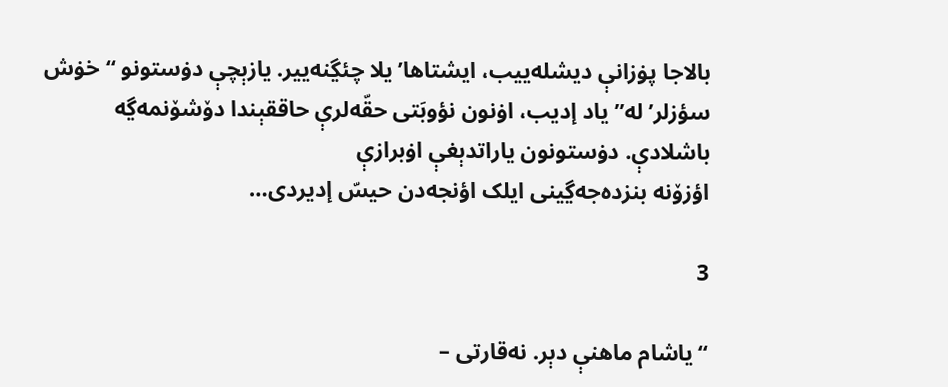بالاجا پۏزانې دیشله‌ییب، ایشتاها’یلا چئڲنه‌ییر. یازېچې دۏستونو “خۏش سؤز‌لر’له‌” یاد إدیب، اۏنون نؤوبَتی حقّه‌لرې حاققېندا دۆشۆنمه‌ڲه‌ باشلادې. دۏستونون یاراتدېغې اۏبرازې
اؤزۆنه‌ بنزده‌جه‌ڲینی ایلک اؤنجه‌دن حیسّ إدیردی…

3

“یاشام ماهنې دېر. نه‌قارتی –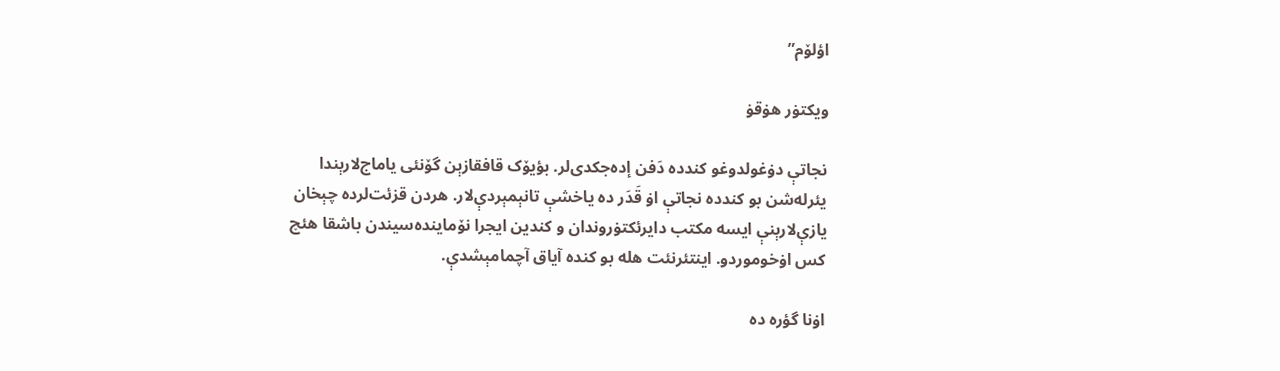اؤلۆم”

ویکتۏر هۏقۏ

نجاتې دۏغولدوغو کندده‌ دَفن إده‌جکدی‌لر. بؤیۆک قافقازېن گۆنئی یاماج‌لارېندا یئرله‌شن بو کندده‌ نجاتې اۏ قَدَر ده‌ یاخشې تانېمېردې‌لار. هردن قزئت‌لرده‌ چېخان یازې‌لارېنې ایسه‌ مکتب دایرئکتۏروندان و کندین ایجرا نۆماینده‌سیندن باشقا هئچ کس اۏخوموردو. اینتئرنئت هله‌ بو کنده‌ آیاق آچمامېشدې.

اۏنا گؤره‌ ده‌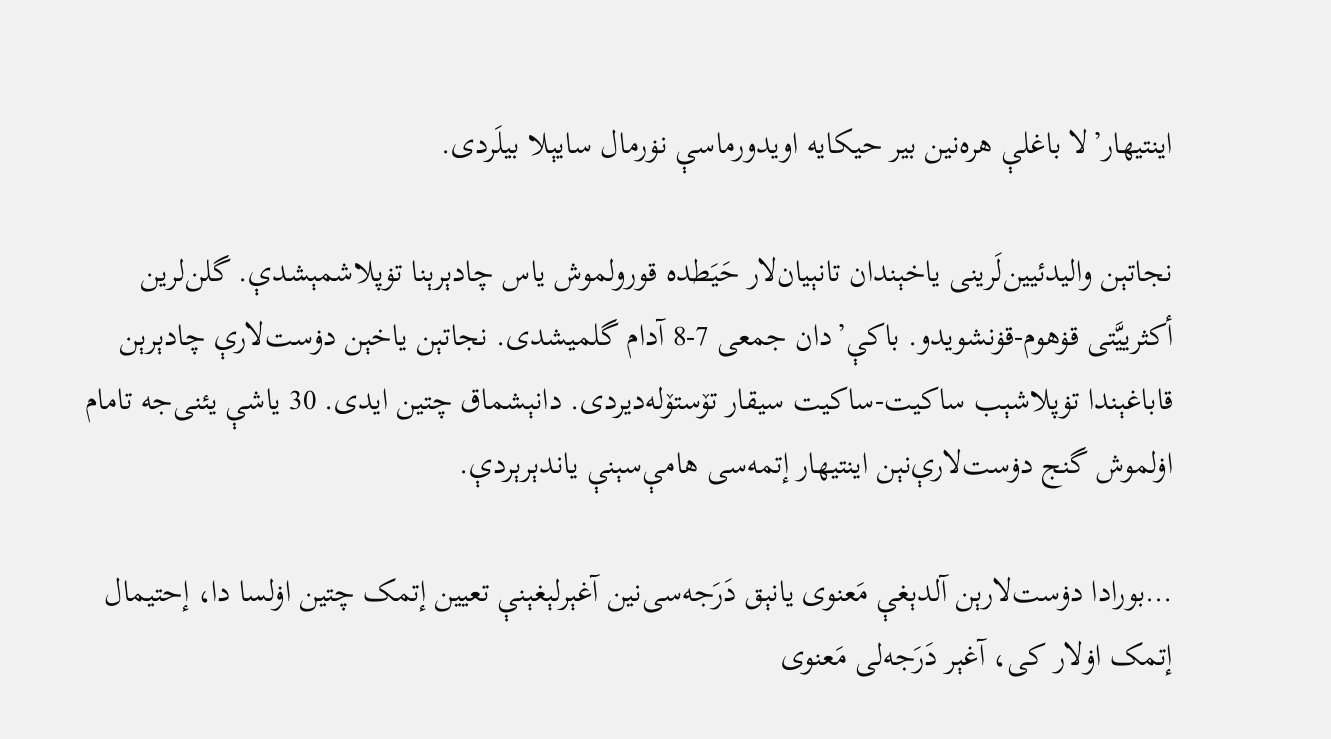اینتیهار’لا‌ باغلې هره‌نین بیر حیکایه‌ اویدورماسې نۏرمال سایېلا‌ بیلَردی.

نجاتېن والیدئیین‌لَرینی یاخېندان تانېیان‌لار حَیَطده‌ قورولموش یاس چادېرېنا تۏپلاشمېشدې. گلن‌لرین أکثریيَّتی قۏهوم-قۏنشویدو. باکې’دان جمعی 7-8 آدام گلمیشدی. نجاتېن یاخېن دۏست‌لارې چادېرېن قاباغېندا تۏپلاشېب ساکیت-ساکیت سیقار تۆستۆله‌دیردی. دانېشماق چتین ایدی. 30 یاشې یئنی‌جه‌ تامام اۏلموش گنج دۏست‌لارې‌نېن اینتیهار إتمه‌سی هامې‌سېنې یاندېرېردې.

…بورادا دۏست‌لارېن آلدېغې مَعنوی یانېق دَرَجه‌سی‌نین آغېرلېغېنې تعیین إتمک چتین اۏلسا دا، إحتیمال إتمک اۏ‌لار کی، آغېر دَرَجه‌لی مَعنوی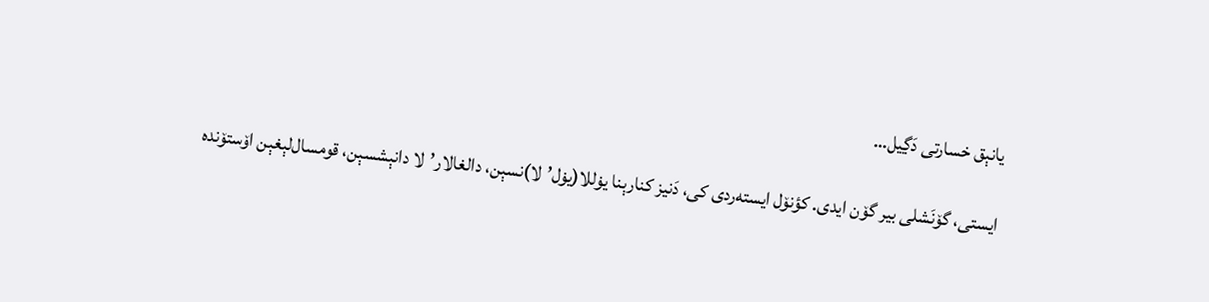یانېق خسارتی دَڲیل…

ایستی، گۆنَشلی بیر گۆن ایدی. کؤنۆل ایسته‌ردی کی، دَنیز کنارېنا یۏللا(یۏل’لا)نسېن، دالغا‌لار’لا دانېشسېن، قومسال‌لېغېن اۆستۆنده‌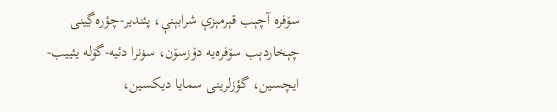سۆفره‌ آچېب قېرمېزې شرابېنې، پئندیر-چؤره‌ڲینی چېخاردېب سۆفره‌یه‌ دۆزسۆن، سۏنرا دئیه‌-گۆله‌ یئییب-ایچسین، گؤزلرینی سمایا دیکسین،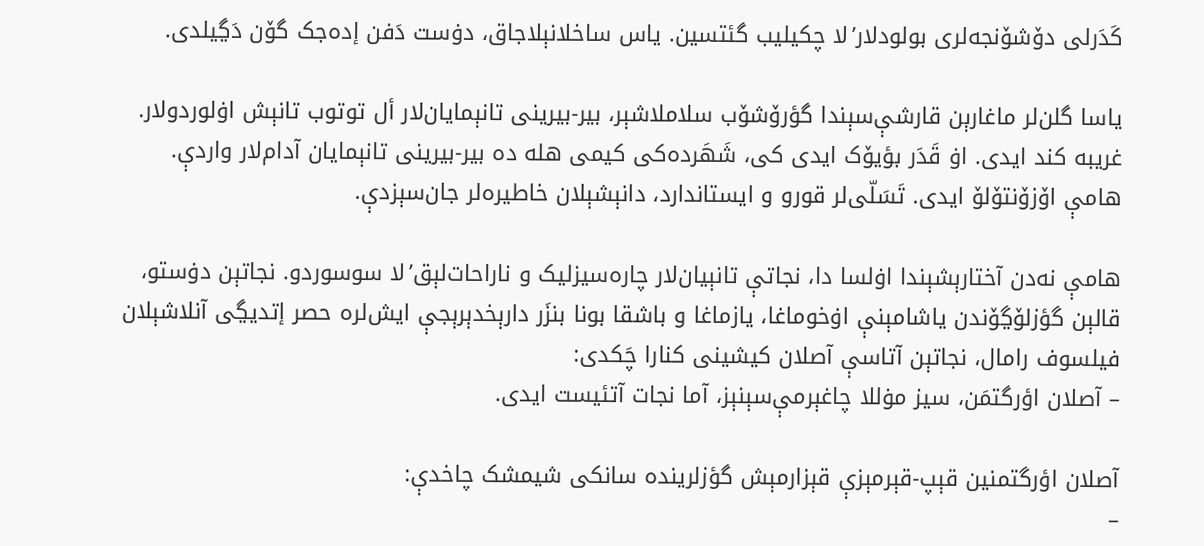کَدَر‌لی دۆشۆنجه‌لری بولود‌لار’لا چکیلیب گئتسین. یاس ساخلا‌نېلاجاق، دۏست دَفن إده‌جک گۆن دَڲیلدی.

یاسا گلن‌لر ماغارېن قارشې‌سېندا گؤرۆشۆب سلاملا‌شېر، بیر-بیرینی تانېمایان‌لار أل توتوب تانېش اۏلوردولار. غریبه‌ کند ایدی. اۏ قَدَر بؤیۆک ایدی کی، شَهَرده‌کی کیمی هله‌ ده‌ بیر-بیرینی تانېمایان آدام‌لار واردې. هامې اۆزۆنتۆلۆ ایدی. تَسَلّی‌لر قورو و ایستاندارد، دانېشېلان خاطیره‌لر جان‌سېزدې.

هامې نه‌دن آختارېشېندا اۏلسا دا، نجاتې تانېیان‌لار چاره‌سیز‌لیک و ناراحات‌لېق’لا‌ سوسوردو. نجاتېن دۏستو، قالېن گؤزلۆڲۆندن یاشامېنې اۏخوماغا، یازماغا و باشقا بونا بنزَر دارېخدېرېجې ایش‌لره‌ حصر إتدیڲی آنلاشېلان فیلسوف رامال، نجاتېن آتا‌سې آصلان کیشینی کنارا چَکدی:
– آصلان اؤرگتمَن، سیز مۏللا چاغېرمې‌سېنېز، آما نجات آتئیست ایدی.

آصلان اؤرگتمنین قېپ-قېرمېزې قېزارمېش گؤزلرینده‌ سانکی شیمشک چاخدې:
–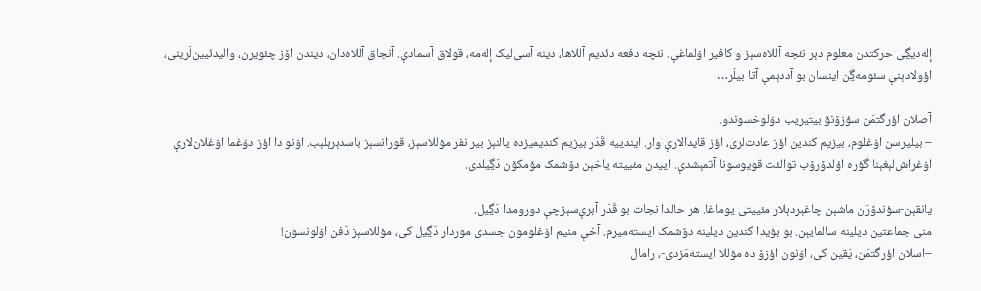إله‌دیڲی حرکتدن معلوم دېر نئجه‌ آللاه‌سېز و کافیر اۏلماغې. نئچه‌ دفعه‌ دئدیم آللاها، دینه‌ آسی‌لیک إله‌مه‌، قولاق آسمادې. آنجاق آللاه‌دان، دیندن اۆز چئویرن، والیدئیین‌لَرینی، اؤولادېنې سئومه‌ڲن اینسان بو آددېمې آتا بیلَر…

آصلان اؤرگتمَن سؤزۆنۆ بیتیریب دۏلوخسوندو.
– بیلیر‌سن اۏغلوم، بیزیم کندین اؤز عادت‌لری، اؤز قایدالارې وار. ایندییه‌ قَدَر بیزیم کندیمیزده‌ یالنېز بیر نفر مۏللاسېز، قورانسېز باسدېرېلېب. اۏنو دا اؤز دۏغما اۏغلان‌لارې اۏغراش‌لېغېنا گؤره‌ اؤلدۆرۆب توالئت قویوسونا آتمېشدې. اییدن مئییته‌ یاخېن دۆشمک مۆمکۆن دَڲیلدی.

یانقېن-سؤندۆرَن ماشېن چاغېردېلار مئییتی یوماغا. هر حالدا نجات بو قَدَر آبرې‌سېز‌چې دورومدا دَڲیل.
منی جماعتین دیلینه‌ سالمایېن. بو بۏیدا کندین دیلینه‌ دۆشمک ایسته‌میرم. آخې منیم اۏغلومون جسدی موردار دَڲیل کی، مۏللاسېز دَفن اۏلونسون!
–اسلان اؤرگتمَن، یَقین کی، اۏنون اؤزۆ ده‌ مۏللا ایسته‌مَزدی-، رامال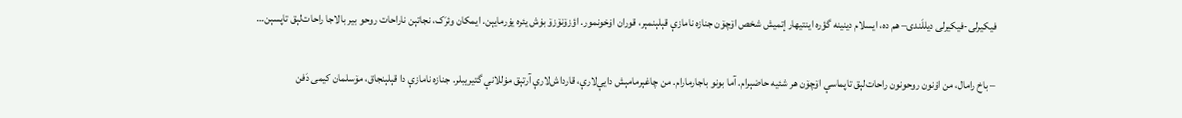فیکیر‌لی-فیکیر‌لی دیللَندی– هم ده‌، ایسلام دینینه‌ گؤره‌ اینتیهار إتمیش شخص اۆچۆن جنازه‌ نامازې قېلېنمېر، قوران اۏخونمور. اؤزۆنۆزۆ بۏش یئره‌ یۏرمایېن. ایمکان وئرَک، نجاتېن ناراحات روحو بیر بالاجا راحات‌لېق تاپسېن…

– باخ رامال، من اۏنون روحونون راحات‌لېق تاپماسې اۆچۆن هر شئیه‌ حاضېرام. آما بونو باجارمارام. من چاغېرمامېش دایې‌لارې، قارداش‌لارې آرتېق مۏللانې گتیریبلر. جنازه‌ نامازې دا قېلېنجاق، مۆسلمان کیمی دَفن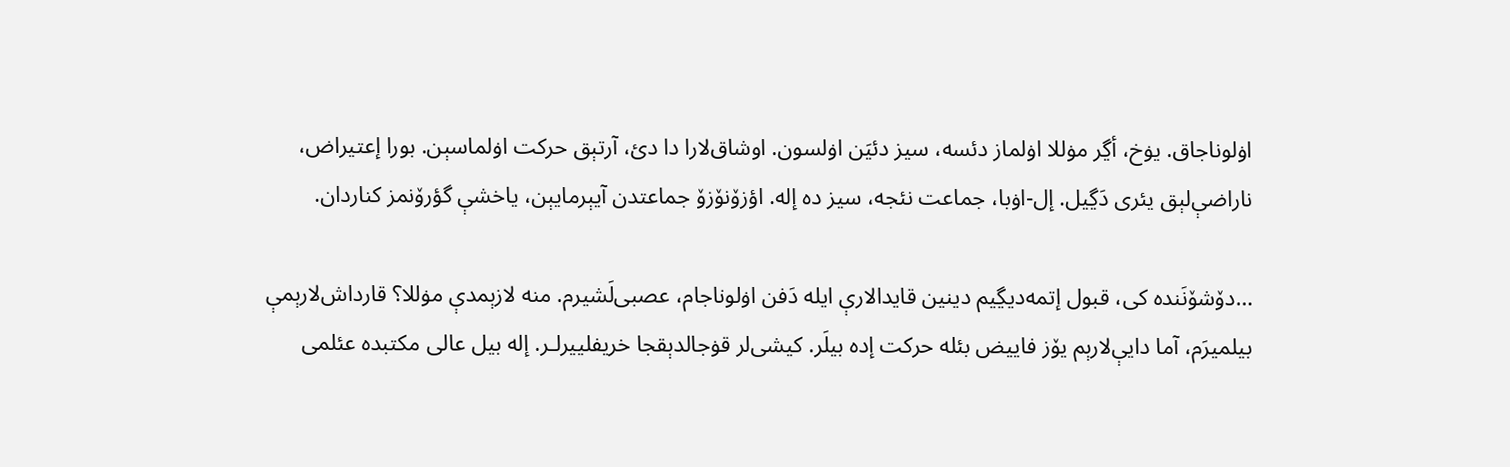اۏلوناجاق. یۏخ، أڲر مۏللا اۏلماز دئسه‌، سیز دئیَن اۏلسون. اوشاق‌لارا دا دئ، آرتېق حرکت اۏلماسېن. بورا إعتیراض، ناراضې‌لېق یئری دَڲیل. إل-اۏبا، جماعت نئجه‌، سیز ده‌ إله‌. اؤزۆنۆزۆ جماعتدن آیېرمایېن، یاخشې گؤرۆنمز کناردان.

…دۆشۆنَنده‌ کی، قبول إتمه‌دیڲیم دینین قایدالارې ایله‌ دَفن اۏلوناجام، عصبی‌لَشیرم. منه‌ لازېمدې مۏللا؟ قارداش‌لارېمې بیلمیرَم، آما دایې‌لارېم یۆز فاییض بئله‌ حرکت إده‌ بیلَر. کیشی‌لر قۏجالدېقجا خریفلییرلـر. إله‌ بیل عالی مکتبده‌ عئلمی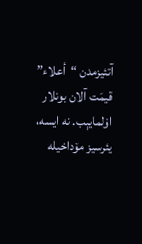آتئیزمدن “أعلاء” قیمَت آلان بونلار اۏلمایېب. نه‌ ایسه‌، یئرسیز مۆداخیله‌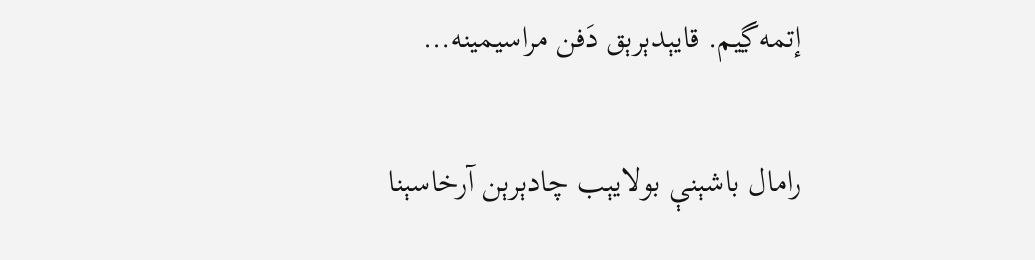إتمه‌ڲیم. قایېدېرېق دَفن مراسیمینه‌…

رامال باشېنې بولایېب چادېرېن آرخاسېنا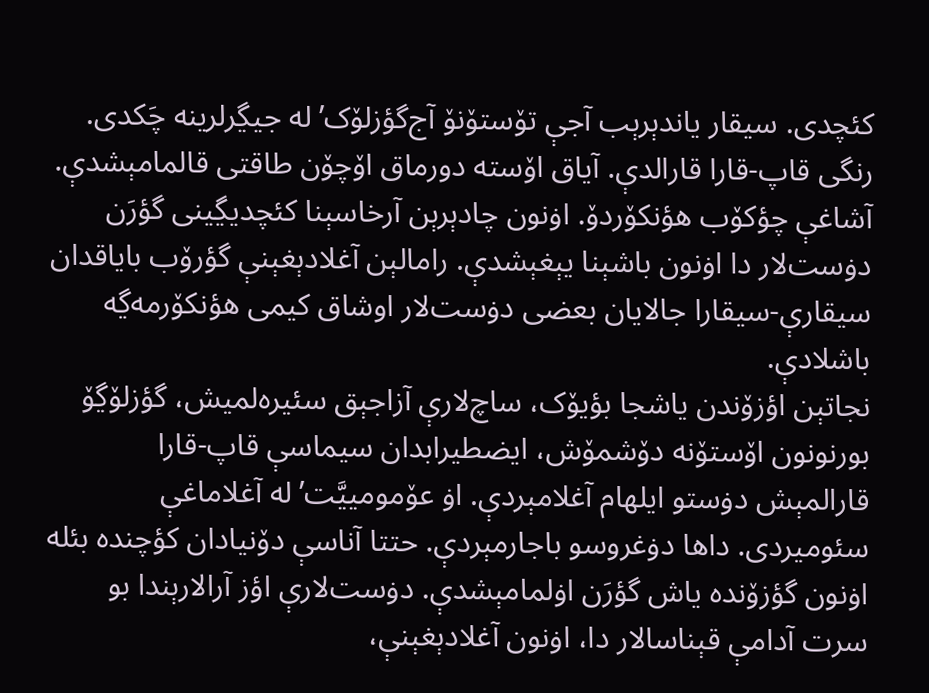کئچدی. سیقار یاندېرېب آجې تۆستۆنۆ آج‌گؤزلۆک’له‌ جیڲر‌لرینه‌ چَکدی. رنگی قاپ-قارا قارالدې. آیاق اۆسته‌ دورماق اۆچۆن طاقتی قالمامېشدې. آشاغې چؤکۆب هؤنکۆردۆ. اۏنون چادېرېن آرخاسېنا کئچدیڲینی گؤرَن دۏست‌لار دا اۏنون باشېنا یېغېشدې. رامالېن آغلادېغېنې گؤرۆب بایاقدان سیقارې-سیقارا جالایان بعضی دۏست‌لار اوشاق کیمی هؤنکۆرمه‌ڲه باشلادې.
نجاتېن اؤزۆندن یاشجا بؤیۆک، ساچ‌لارې آزاجېق سئیره‌لمیش، گؤزلۆڲۆ بورنونون اۆستۆنه‌ دۆشمۆش، ایضطیرابدان سیماسې قاپ-قارا قارالمېش دۏستو ایلهام آغلامېردې. اۏ عۆمومییَّت’له‌ آغلاماغې سئومیردی. داها دۏغروسو باجارمېردې. حتتا آنا‌سې دۆنیادان کؤچنده‌ بئله‌ اۏنون گؤزۆنده‌ یاش گؤرَن اۏلمامېشدې. دۏست‌لارې اؤز آرالارېندا بو سرت آدامې قېناسالار دا، اۏنون آغلادېغېنې،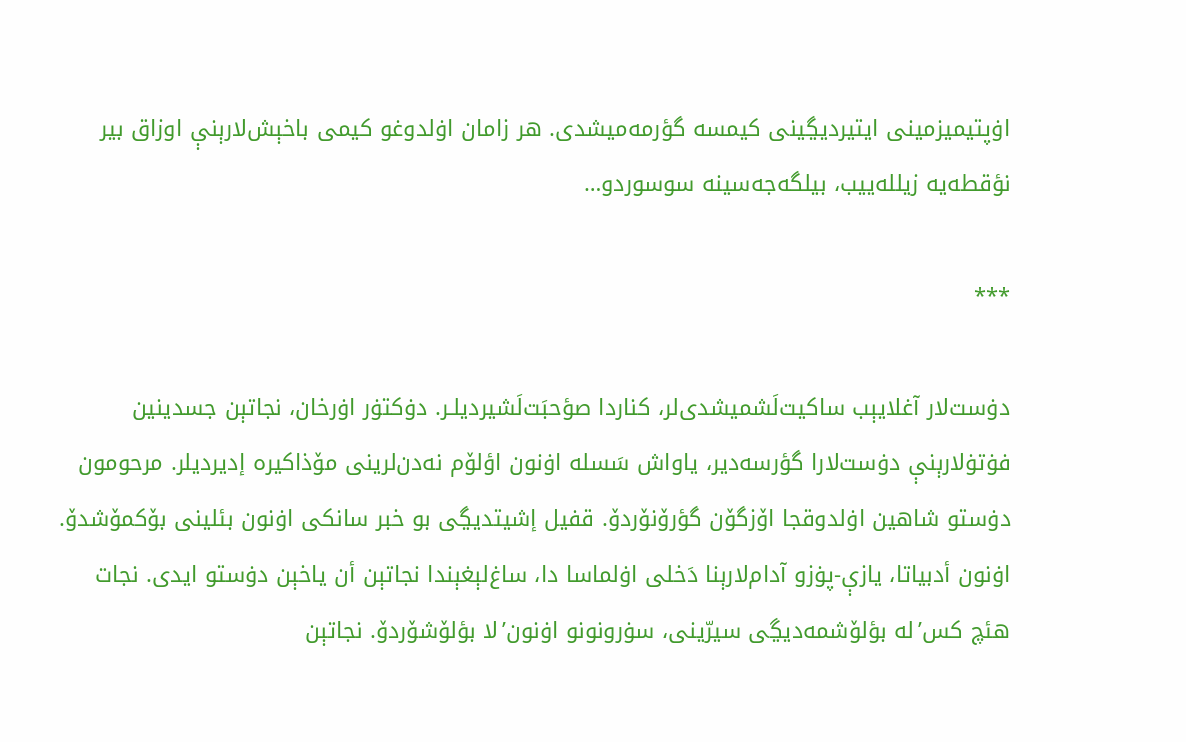اۏپتیمیزمینی ایتیردیڲینی کیمسه‌ گؤرمه‌میشدی. هر زامان اۏلدوغو کیمی باخېش‌لارېنې اوزاق بیر نؤقطه‌یه‌ زیلله‌ییب، بیلگه‌جه‌سینه سوسوردو…

***

دۏست‌لار آغلایېب ساکیت‌لَشمیشدی‌لر، کنار‌دا صؤحبَت‌لَشیردیلـر. دۏکتۏر اۏرخان، نجاتېن جسدینین فۏتۏ‌لارېنې دۏست‌لارا گؤرسه‌دیر، یاواش سَسله‌ اۏنون اؤلۆم نه‌دن‌لرینی مۆذاکیره‌ إدیردیلر. مرحومون دۏستو شاهین اۏلدوقجا اۆزگۆن گؤرۆنۆردۆ. قفیل إشیتدیڲی بو خبر سانکی اۏنون بئلینی بۆکمۆشدۆ. اۏنون أدبیاتا، یازې-پۏزو آدام‌لارېنا دَخلی اۏلماسا دا، ساغ‌لېغېندا نجاتېن أن یاخېن دۏستو ایدی. نجات هئچ کس’له‌ بؤلۆشمه‌دیڲی سیرّینی، سۏرونونو اۏنون’لا بؤلۆشۆردۆ. نجاتېن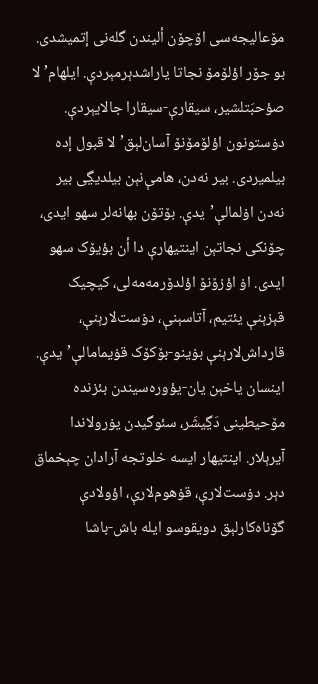مۆعالیجه‌سی اۆچۆن ألیندن‌ گله‌نی إتمیشدی. بو جۆر اؤلۆمۆ نجاتا یاراشدېرمېردې. ایلهام’لا‌ صؤحبَتلشیر، سیقارې-سیقارا جالایېردې. دۏستونون اؤلۆمۆنۆ آسان‌لېق’لا قبول إده‌ بیلمیردی. بیر نه‌دن، هامې‌نېن بیلدیڲی بیر نه‌دن اۏلما‌لې’یدې. بۆتۆن بهانه‌لر سهو ایدی، چۆنکی نجاتېن اینتیهارې دا أن بؤیۆک سهو ایدی. اۏ اؤزۆنۆ اؤلدۆرمه‌مه‌لی، کیچیک قېزېنې یئتیم، آتاسېنې، دۏست‌لارېنې، قارداش‌لارېنې بۏینو-بۆکۆک قۏیماما‌لې’یدې. اینسان یاخېن یان-یؤوره‌سیندن بئزنده‌ مۆحیطینی دَڲیشَر، سئوگیدن یۏرولاندا آیرېلار. اینتیهار ایسه‌ خلوتجه‌ آرادان چېخماق دېر. دۏست‌لارې، قۏهوم‌لارې، اؤولادې گۆناه‌کار‌لېق دویقوسو ایله‌ باش-باشا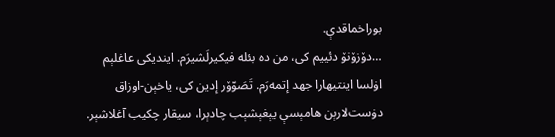بوراخماقدې.
…دۆزۆنۆ دئییم کی، من ده‌ بئله‌ فیکیرلَشیرَم. ایندیکی عاغلېم اۏلسا اینتیهارا جهد إتمه‌رَم. تَصَوّۆر إدین کی، یاخېن-اوزاق دۏست‌لارېن هامېسې یېغېشېب چادېرا، سیقار چکیب آغلاشېر.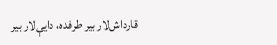قارداش‌لار بیر طرفده‌، دایې‌لار بیر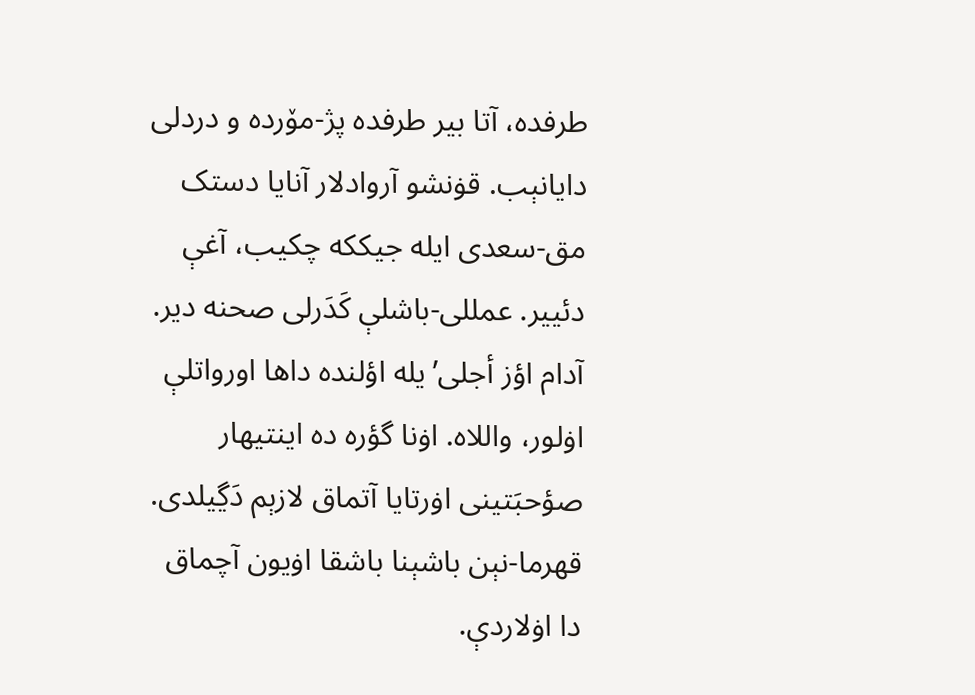طرفده‌، آتا بیر طرفده‌ پژ-مۆرده‌ و درد‌لی دایانېب. قۏنشو آرواد‌لار آنایا دستک مق-سعدی ایله‌ جیککه‌ چکیب، آغې دئییر. عمللی-باشلې کَدَر‌لی صحنه‌ دیر. آدام اؤز أجلی’یله‌ اؤلنده‌ داها اورواتلې اۏلور، واللاه‌. اۏنا گؤره‌ ده‌ اینتیهار صؤحبَتینی اۏرتایا آتماق لازېم دَڲیلدی. قهرما-نېن باشېنا باشقا اۏیون آچماق دا اۏلاردې.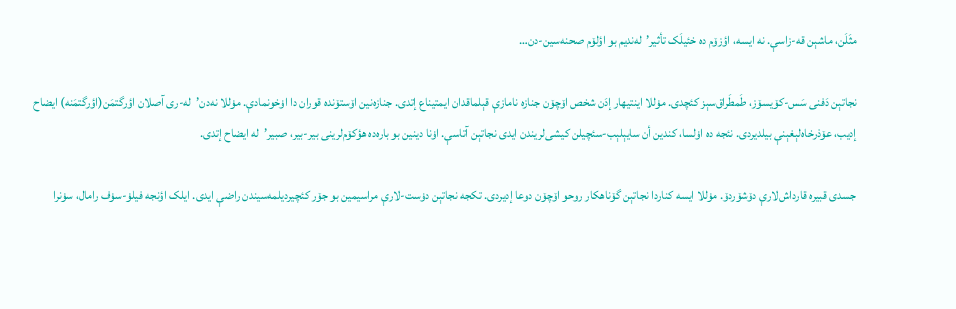مثَلَن، ماشېن قه‌-زاسې. نه‌ ایسه‌، اؤزۆم ده‌ خئیلَک تأثیر’له‌ندیم بو اؤلۆم صحنه‌سین-دن…

نجاتېن دَفنی سَس-کۆیسۆز، طَمطَراق‌سېز کئچدی. مۏللا اینتیهار إدَن شخص اۆچۆن جنازه‌ نامازې قېلماقدان ایمتیناع إتدی. جنازه‌نین اۆستۆنده‌ قوران دا اۏخونمادې. مۏللا نه‌دن’له-ری آصلان اؤرگتمَن‌(اؤرگتمَنه) ایضاح إدیب، عۆذرخاه‌لېغېنې بیلدیردی. نئجه‌ ده‌ اۏلسا، کندین أن سایېلېب-سئچیلن کیشی‌لریندن ایدی نجاتېن آتا‌سې. اۏنا دینین بو باره‌ده‌ هؤکۆم‌لرینی بیر-بیر، صبیر’له‌ ایضاح إتدی.

جسدی قبیره‌ قارداش‌لارې دۆشۆردۆ. مۏللا ایسه‌ کنار‌دا نجاتېن گۆناهکار روحو اۆچۆن دوعا إدیردی. تکجه‌ نجاتېن دۏست-لارې مراسیمین بو جۆر کئچیردیلمه‌سیندن راضې ایدی. ایلک اؤنجه‌ فیلۏ-سۏف رامال، سۏنرا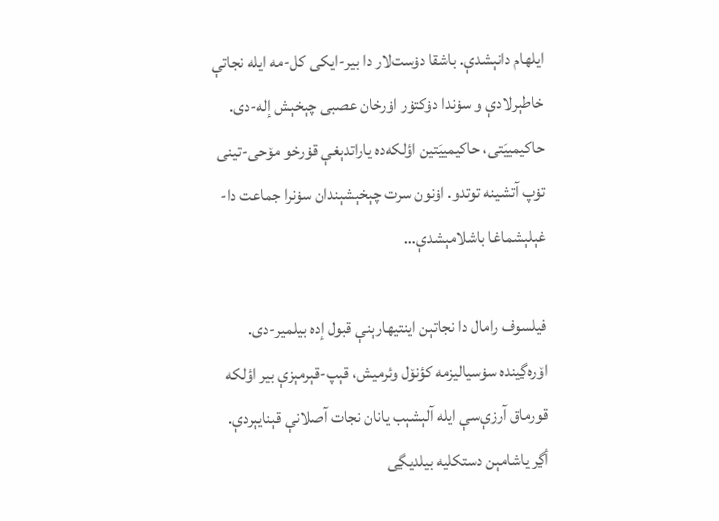ایلهام دانېشدې. باشقا دۏست‌لار دا بیر-ایکی کل-مه‌ ایله‌ نجاتې خاطېرلادې و سۏندا دۏکتۏر اۏرخان عصبی چېخېش إله‌-دی. حاکیمییَتی، حاکیمییَتین اؤلکه‌ده‌ یاراتدېغې قۏرخو مۆحی-تینی تۏپ آتشینه‌ توتدو. اۏنون سرت چېخېشېندان سۏنرا جماعت دا-غېلېشماغا باشلامېشدې…

فیلسوف رامال دا نجاتېن اینتیهارېنې قبول إده‌ بیلمیر-دی. اۆره‌ڲینده‌ سۏسیالیزمه‌ کؤنۆل وئرمیش، قېپ-قېرمېزې بیر اؤلکه‌ قورماق آرزې‌سې ایله‌ آلېشېب یانان نجات آصلانې قېنایېردې. أڲر یاشامېن دستکلیه‌ بیلدیڲی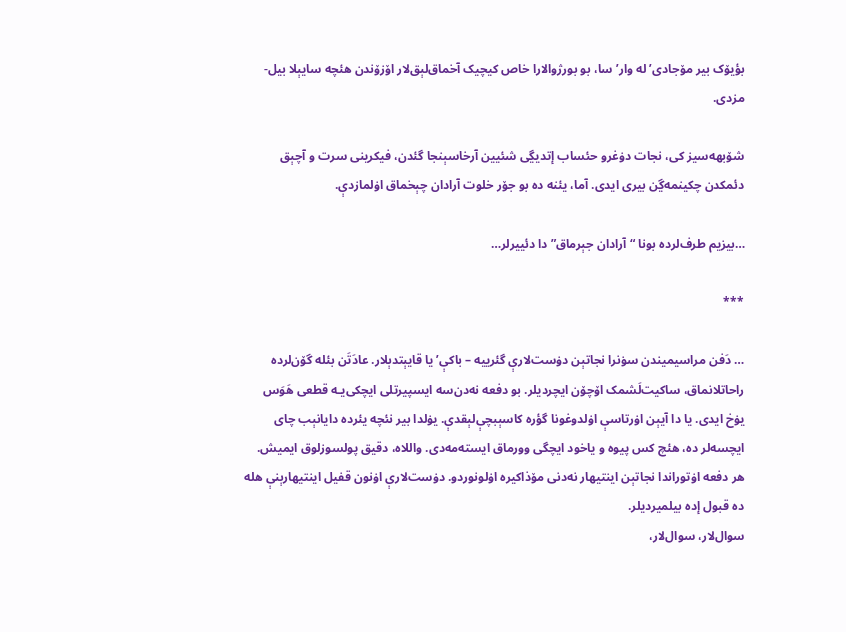بؤیۆک بیر مۆجادی’له وار’سا، بو بورژوا‌لارا خاص کیچیک آخماق‌لېق‌‌لار اۆزۆند‌ن هئچه‌ سایېلا‌ بیل-مزدی.

شۆبهه‌سیز کی، نجات دۏغرو حئساب إتدیڲی شئیین آرخاسېنجا گئدن، فیکرینی سرت و آچېق دئمکدن چکینمه‌ڲن بیری ایدی. آما، یئنه‌ ده‌ بو جۆر خلوت آرادان چېخماق اۏلمازدې.

…بیزیم طرف‌لرده‌ بونا “آرادان جېرماق” دا دئییرلر…

***

… دَفن مراسیمیندن‌ سۏنرا نجاتېن دۏست‌لارې گئرییه‌ – باکې‌’یا قایېتدېلار. عادَتَن بئله‌ گۆن‌لرده‌ راحاتلانماق، ساکیت‌لَشمک اۆچۆن ایچردیلر. بو دفعه‌ نه‌دن‌سه‌ ایسپیرتلی ایچکی‌یـه‌ قطعی هَوَس یۏخ ایدی. یا دا آیېن اۏرتاسې اۏلدوغونا گؤره‌ کاسېبچې‌لېقدې. یۏلدا بیر نئچه‌ یئرده‌ دایانېب چای ایچسه‌لر ده‌، هئچ کس پیوه‌ و یاخود ایچگی وورماق ایسته‌مه‌دی. واللاه‌، دقیق پولسوزلوق ایمیش. هر دفعه‌ اۏتوراندا نجاتېن اینتیهار نه‌دنی مۆذاکیره‌ اۏلونوردو. دۏست‌لارې اۏنون قفیل اینتیهارېنې هله‌ ده‌ قبول إده‌ بیلمیردیلر.
سوال‌لار، سوال‌لار،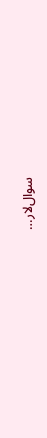سوال‌لار…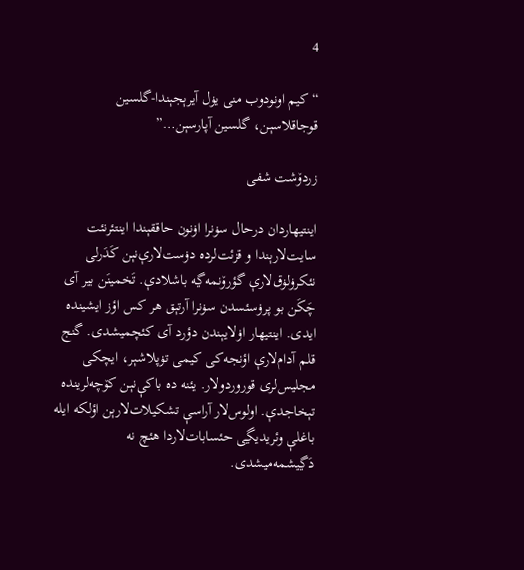4

“کیم اونودوب منی یۏل آیرېجېندا-گلسین قوجاقلا‌سېن، گلسین آپارسېن…”

زردۆشت شفی

اینتیهاردان درحال سۏنرا اۏنون حاققېندا اینتئرنئت سایت‌لارېندا و قزئت‌لرده‌ دۏست‌لارې‌نېن کَدَر‌لی نئکرۏلۏق‌لارې گؤرۆنمه‌ڲه‌ باشلادې. تَخمینَن بیر آی چَکَن بو پرۏسئسدن سۏنرا آرتېق هر کس اؤز ایشینده‌ ایدی. اینتیهار اۏلایېندن دؤرد آی کئچمیشدی. گنج قلم آدام‌لارې اؤنجه‌کی کیمی تۏپلاشېر، ایچکی مجلیس‌لری قوروردولار. یئنه‌ ده‌ باکې‌نېن کۆچه‌لرینده‌ تېخاجدې. اولوس‌لار آراسې تشکیلات‌لارېن اؤلکه‌ ایله‌ باغلې وئریدیڲی حئسابات‌لاردا هئچ نه‌ دَڲیشمه‌میشدی.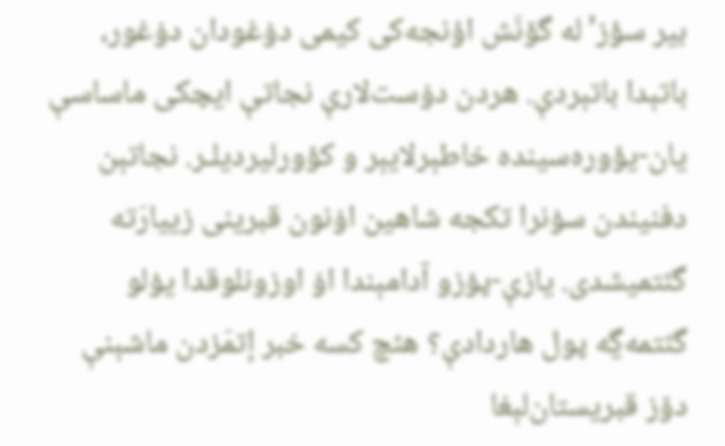بیر سؤز’له‌ گۆنَش اؤنجه‌کی کیمی دۏغودان دۏغور، باتېدا باتېردې. هردن دۏست‌لارې نجاتې ایچکی ماساسې یان-یؤوره‌سینده‌ خاطېرلایېر و کؤورلیردیلـر. نجاتېن دفنیندن‌ سۏنرا تکجه‌ شاهین اۏنون قبرینی زییارَته‌ گئتمیشدی. یازې-پۏزو آدامېندا اۏ اوزونلوقدا یۏلو گئتمه‌ڲه‌ پول هاردادې؟ هئچ کسه‌ خبر إتمَزدن ماشېنې دۆز قبریستان‌لېغا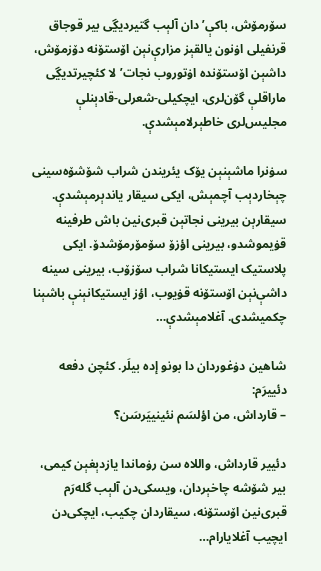سۆرمۆش، باکې’دان آلېب گتیردیڲی بیر قوجاق قرنفیلی اۏنون یالقېز مزارې‌نېن اۆستۆنه‌ دۆزمۆش، داشېن اۆستۆنده‌ اۏتوروب نجات’لا‌ کئچیرتدیڲی ماراقلې‌ گۆن‌لری، ایچکیلی-شعرلی-قادېنلې مجلیس‌لری خاطېرلامېشدې.

سۏنرا ماشېنېن یۆک یئریندن‌ شراب شۆشۆه‌سینی چېخاردېب آچمېش، ایکی سیقار یاندېرمېشدې. سیقارېن بیرینی نجاتېن قبری‌نین باش طرفینه‌ قۏیموشدو، بیرینی اؤزۆ سۆمۆرمۆشدۆ. ایکی پلاستیک ایستیکانا شراب سۆزۆب، بیرینی سینه‌ داشې‌نېن اۆستۆنه‌ قۏیوب، اؤز ایستیکانېنې باشېنا چکمیشدی. آغلامېشدې…

شاهین دۏغوردان دا بونو إده‌ بیلَر. کئچن دفعه‌ دئییرَم:
– قارداش، من اؤلسَم نئینییَرسَن؟

دئییر قارداش، واللاه‌ سن رۏماندا یازدېغېن کیمی، بیر شۆشه‌ چاخېردان، ویسکی‌دن آلېب گله‌رَم قبری‌نین اۆستۆنه‌، سیقاردان چکیب، ایچکی‌دن ایچیب آغلایارام…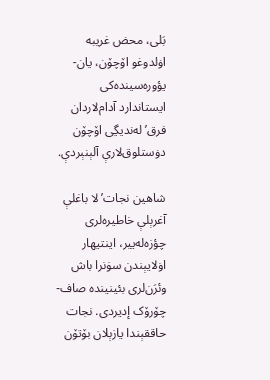بَلی، محض غریبه‌ اۏلدوغو اۆچۆن، یان-یؤوره‌سینده‌کی ایستاندارد آدام‌لاردان فرق’له‌ندیڲی اۆچۆن دۏستلوق‌لارې آلېنېردې.

شاهین نجات’لا‌ باغلې آغرېلې خاطیره‌لری چؤزه‌له‌ییر، اینتیهار اۏلایېندن سۏنرا باش وئرَن‌لری بئینینده‌ صاف-چۆرۆک إدیردی. نجات حاققېندا یازېلان بۆتۆن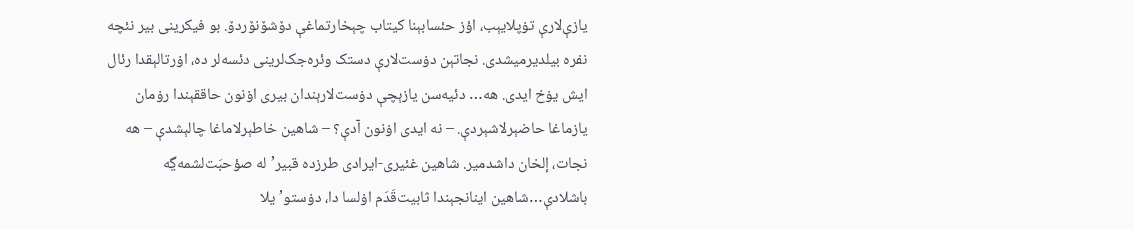یازې‌لارې تۏپلایېب، اؤز حئسابېنا کیتاب چېخارتماغې دۆشۆنۆردۆ. بو فیکرینی بیر نئچه‌ نفره‌ بیلدیر‌میشدی. نجاتېن دۏست‌لارې دستک وئره‌جک‌لرینی دئسه‌لر ده‌، اۏرتا‌لېقدا رئال ایش یۏخ ایدی. هه‌… دئیه‌سن یازېچې دۏست‌لارېندان بیری اۏنون حاققېندا رۏمان یازماغا حاضېرلاشېردې. – نه‌ ایدی اۏنون آدې؟ – شاهین خاطېرلاماغا چالېشدې – هه‌ نجات، إلخان داشدمیر. شاهین غئیری-ایرادی طرزده‌ قبیر’له صؤحبَت‌لشمه‌ڲه‌ باشلادې…شاهین اینانجېندا ثابیت‌قَدَم اۏلسا دا، دۏستو’یلا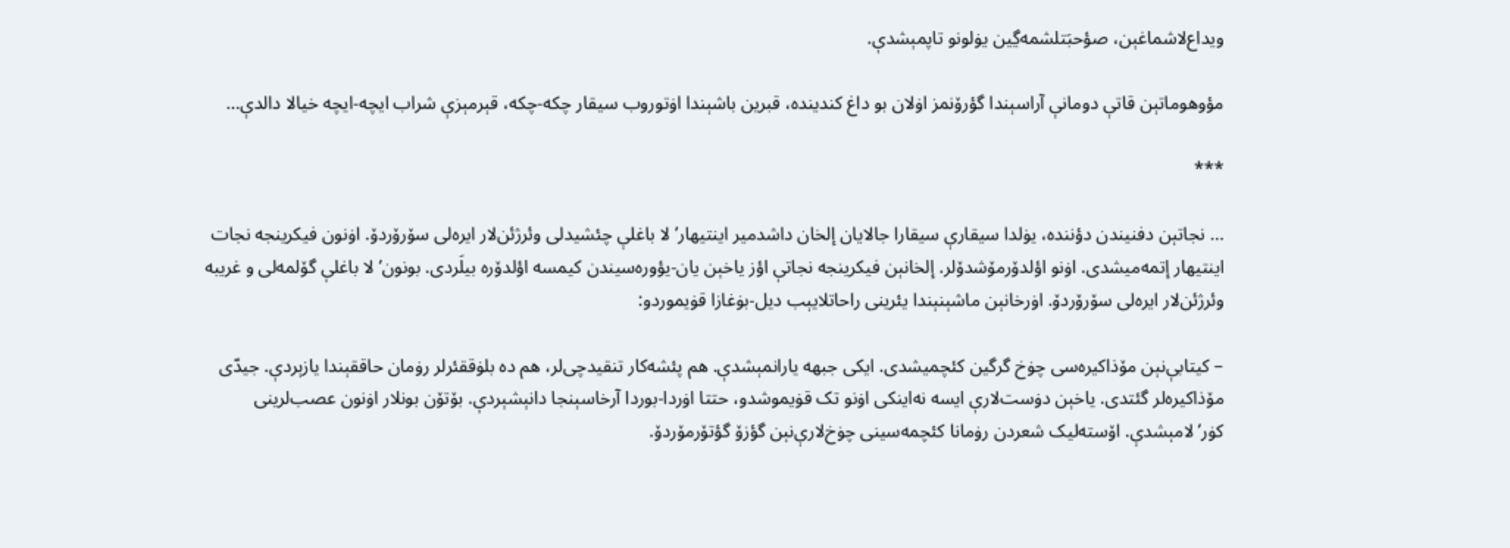ویداع‌لاشماغېن، صؤحبَتلشمه‌ڲین یۏلونو تاپمېشدې.

مؤوهوماتېن قاتې دومانې آراسېندا گؤرۆنمز اۏلان بو داغ کندینده‌، قبرین باشېندا اۏتوروب سیقار چکه‌-چکه‌، قېرمېزې شراب ایچه‌-ایچه‌ خیالا دالدې…

***

… نجاتېن دفنیندن‌ دؤننده‌، یۏلدا سیقارې سیقارا جالایان إلخان داشدمیر اینتیهار’لا‌ باغلې چئشیدلی وئرژئن‌لار ایره‌لی سۆرۆردۆ. اۏنون فیکرینجه‌ نجات اینتیهار إتمه‌میشدی. اۏنو اؤلدۆرمۆشدۆلر. إلخا‌نېن فیکرینجه‌ نجاتې اؤز یاخېن یان-یؤوره‌سیندن کیمسه‌ اؤلدۆره‌ بیلَردی. بونون’لا باغلې گۆلمه‌لی و غریبه‌ وئرژئن‌لار ایره‌لی سۆرۆردۆ. اۏرخانېن ماشېنېندا یئرینی راحاتلایېب دیل-بۏغازا قۏیموردو:

– کیتابې‌نېن مۆذاکیره‌سی چۏخ گرگین کئچمیشدی. ایکی جبهه‌ یارانمېشدې. هم پئشه‌کار تنقیدچی‌لر، هم ده‌ بلۏققئر‌لر رۏمان حاققېندا یازېردې. جیدّی مۆذاکیره‌لر گئتدی. یاخېن دۏست‌لارې ایسه‌ نه‌اینکی اۏنو تک قۏیموشدو، حتتا اۏر‌دا-بوردا آرخاسېنجا دانېشېردې. بۆتۆن بونلار اۏنون عصب‌لرینی کۏر’لامېشدې. اۆسته‌لیک شعردن رۏمانا کئچمه‌سینی چۏخ‌لارې‌نېن گؤزۆ گؤتۆرمۆردۆ.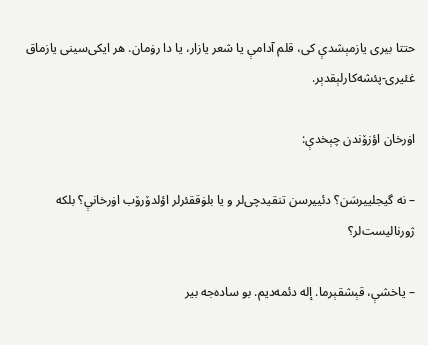حتتا بیری یازمېشدې کی، قلم آدامې یا شعر یازار، یا دا رۏمان. هر ایکی‌سینی یازماق غئیری-پئشه‌کار‌لېقدېر.

اۏرخان اؤزۆندن چېخدې:

– نه‌ گیجلییرسَن؟ دئییرسن تنقیدچی‌لر و یا بلۏققئر‌لر اؤلدۆرۆب اۏرخانې؟ بلکه‌ ژورنالیست‌لر؟

– یاخشې، قېشقېرما. إله‌ دئمه‌دیم. بو ساده‌جه‌ بیر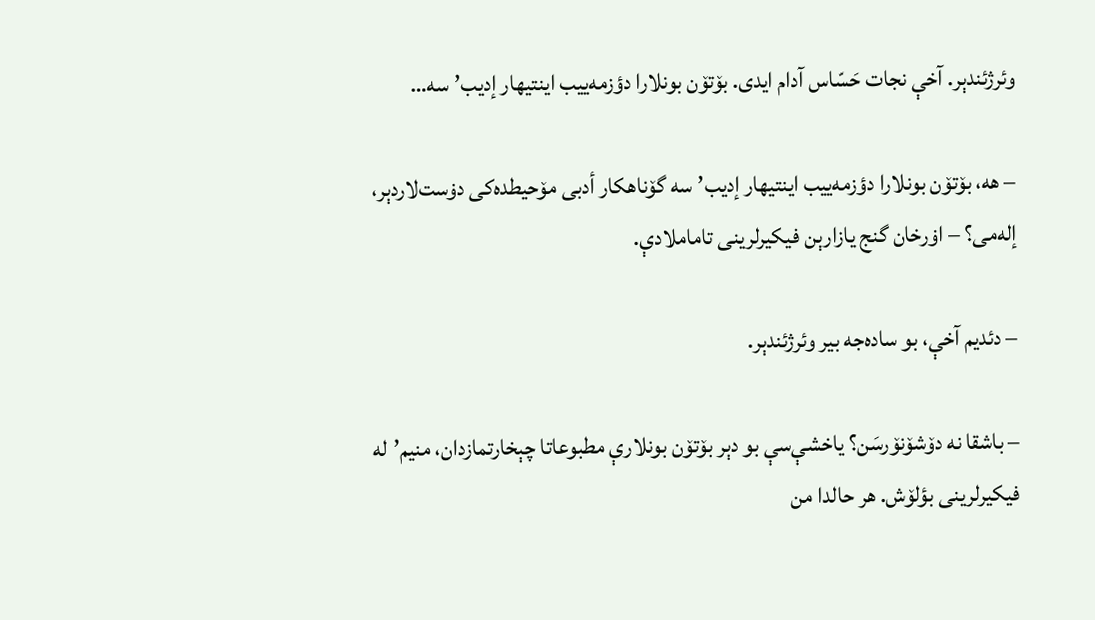وئرژئندېر. آخې نجات حَسّاس آدام ایدی. بۆتۆن بونلارا دؤزمه‌ییب اینتیهار إدیب‌’سه‌…

– هه‌، بۆتۆن بونلارا دؤزمه‌ییب اینتیهار إدیب‌’سه‌ گۆناهکار أدبی مۆحیطده‌کی دۏست‌لاردېر، إله‌می؟ – اۏرخان گنج یازارېن فیکیر‌لرینی تاماملادې.

– دئدیم آخې، بو ساده‌جه‌ بیر وئرژئندېر.

– باشقا نه‌ دۆشۆنۆرسَن؟ یاخشې‌سې بو دېر بۆتۆن بونلارې مطبوعاتا چېخارتمازدان، منیم’له‌ فیکیر‌لرینی بؤلۆش. هر حالدا من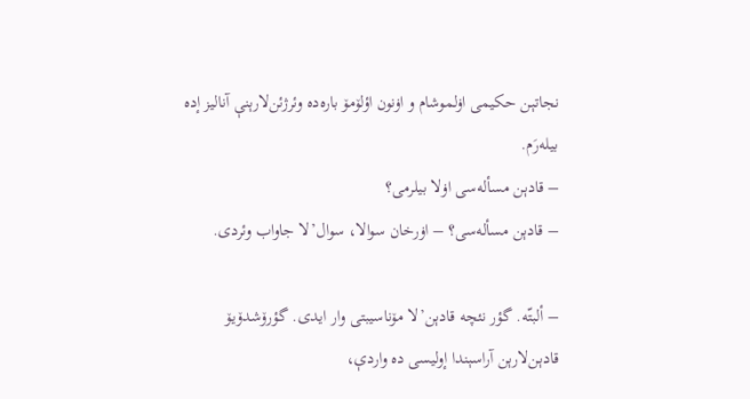نجاتېن حکیمی اۏلموشام و اۏنون اؤلۆمۆ باره‌ده‌ وئرژئن‌لارېنې آنالیز إده‌ بیله‌رَم.
– قادېن مسأله‌سی اۏلا بیلرمی؟
– قادېن مسأله‌سی؟ – اۏرخان سوالا‌، سوال’لا‌ جاواب وئردی.

– ألبتّه‌. گؤر نئچه‌ قادېن’لا‌ مۆناسیبتی وار ایدی. گؤرۆشدۆیۆ قادېن‌لارېن آراسېندا إو‌لیسی ده‌ واردې،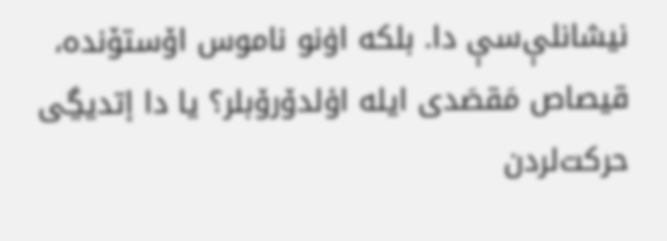نیشانلې‌سې دا. بلکه‌ اۏنو ناموس اۆستۆنده‌، قیصاص مَقصَدی ایله‌ اؤلدۆرۆبلر؟ یا دا إتدیڲی حرکت‌لردن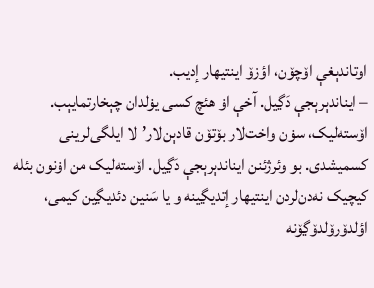اوتاندېغې اۆچۆن، اؤزۆ اینتیهار إدیب.
– ایناندېرېجې دَڲیل. آخې اۏ هئچ کسی یۏلدان چېخارتمایېب. اۆسته‌لیک، سۏن واخت‌لار بۆتۆن قادېن‌لار’لا ایلگی‌لرینی کسمیشدی. بو وئرژئنن ایناندېرېجې دَڲیل. اۆسته‌لیک من اۏنون بئله‌ کیچیک نه‌دن‌لردن اینتیهار إتدیڲینه‌ و یا سَنین دئدیڲین کیمی، اؤلدۆرۆلدۆڲۆنه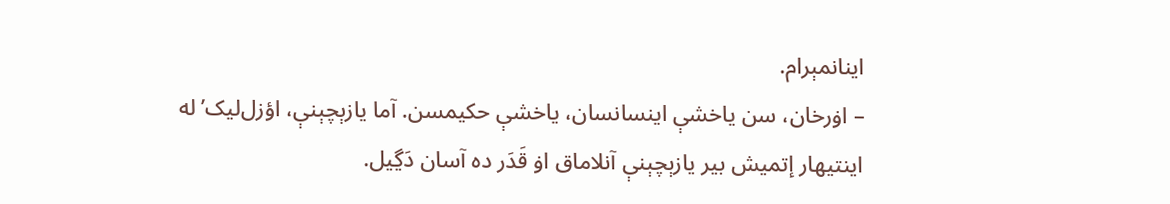اینانمېرام.
– اۏرخان، سن یاخشې اینسانسان، یاخشې حکیمسن. آما یازېچېنې، اؤزل‌لیک’له‌ اینتیهار إتمیش بیر یازېچېنې آنلاماق اۏ قَدَر ده‌ آسان دَڲیل.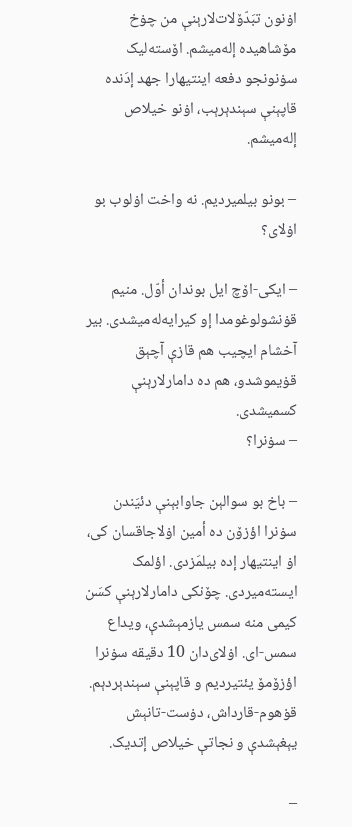اۏنون تبَدّۆلات‌لارېنې من چۏخ مۆشاهیده‌ إله‌میشم. اۆسته‌لیک سۏنونجو دفعه‌ اینتیهارا جهد إدَنده‌ قاپېنې سېندېرېب، اۏنو خیلاص إله‌میشم.

– بونو بیلمیردیم. نه‌ واخت اۏلوب بو اۏلای؟

– ایکی-اۆچ ایل بوندان أوّل. منیم قۏنشولوغومدا إو کیرایه‌له‌میشدی. بیر آخشام ایچیب هم قازې آچېق قۏیموشدو، هم ده‌ دامار‌لارېنې کسمیشدی.
– سۏنرا؟

– باخ بو سوالېن جاوابېنې دئیَندن سۏنرا اؤزۆن ده‌ أمین اۏلاجاقسان کی، اۏ اینتیهار إده‌ بیلمَزدی. اؤلمک ایسته‌میردی. چۆنکی دامار‌لارېنې کسَن کیمی منه‌ سمس یازمېشدې، ویداع‌ سمس-ای. اۏلای‌دان 10 دقیقه‌ سۏنرا اؤزۆمۆ یئتیردیم و قاپېنې سېندېردېم. قۏهوم-قارداش، دۏست-تانېش یېغېشدې و نجاتې خیلاص إتدیک.

–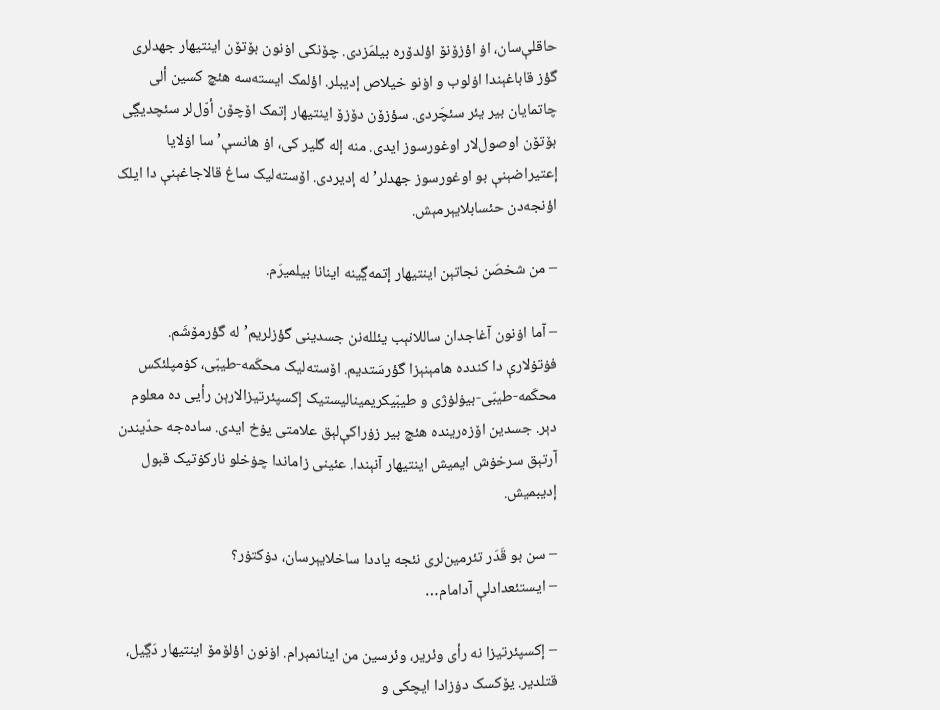حاقلې‌سان، اۏ اؤزۆنۆ اؤلدۆره‌ بیلمَزدی. چۆنکی اۏنون بۆتۆن اینتیهار جهد‌لری گؤز قاباغېندا اۏلوب و اۏنو خیلاص إدیبلر. اؤلمک ایسته‌سه‌ هئچ کسین أ‌لی چاتمایان بیر یئر سئچَردی. سؤزۆن دۆزۆ اینتیهار إتمک اۆچۆن أوّل‌لر سئچدیڲی بۆتۆن اوصول‌لا‌ر اوغورسوز ایدی. منه‌ إله‌ گلیر کی، اۏ هانسې’سا اۏلایا إعتیراضېنې بو اوغورسوز جهد‌لر’له إدیردی. اۆسته‌لیک ساغ قالا‌جاغېنې دا ایلک اؤنجه‌دن حئسابلایېرمېش.

– من شخصَن نجاتېن اینتیهار إتمه‌ڲینه‌ اینانا بیلمیرَم.

– آما اۏنون آغاجدان ساللانېب یئلله‌نن جسدینی گؤز‌لریم’له‌ گؤرمۆشَم. فۏتۏ‌لارې دا کندده‌ هامېنېزا گؤرسَتدیم. اۆسته‌لیک محکَمه‌-طیبّی، کۏمپلئکس محکَمه‌-طیبّی-بیۏلۏژی و طیبّیکریمینالیستیک إکسپئرتیزالارېن رأیی ده‌ معلوم دېر. جسدین اۆزه‌رینده‌ هئچ بیر زۏراکې‌لېق علامتی یۏخ ایدی. ساده‌جه‌ حدّیندن‌ آرتېق سرخۏش ایمیش اینتیهار آنېندا. عئینی زاماندا چۏخلو نارکۏتیک قبول إدیبمیش.

– سن بو قَدَر تئرمین‌لری نئجه‌ یاد‌دا ساخلایېرسان، دۏکتۏر؟
– ایستئعدادلې آدامام…

– إکسپئرتیزا نه‌ رأی وئریر، وئرسین من اینانمېرام. اۏنون اؤلۆمۆ اینتیهار دَڲیل، قتلدیر. یۆکسک دۏزادا ایچکی و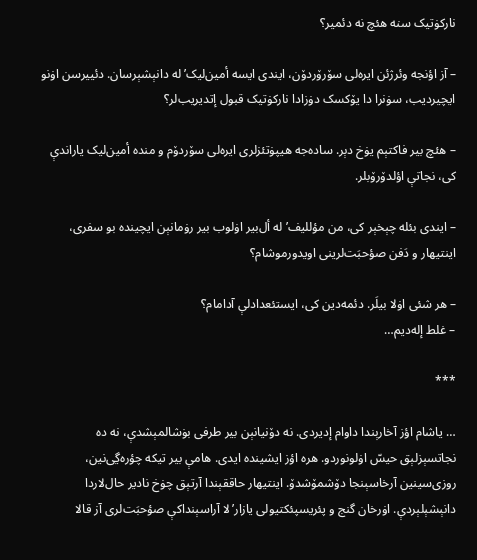نارکۏتیک سنه‌ هئچ نه‌ دئمیر؟

– آز اؤنجه‌ وئرژئن ایره‌لی سۆرۆردۆن، ایندی ایسه‌ أمین‌لیک’له‌ دانېشېرسان. دئییرسن اۏنو ایچیردیب، سۏنرا دا یۆکسک دۏزادا نارکۏتیک قبول إتدیریب‌لر؟

– هئچ بیر فاکتېم یۏخ دېر. ساده‌جه‌ هیپۏتئز‌لری ایره‌لی سۆردۆم و منده‌ أمین‌لیک یاراندې کی، نجاتې اؤلدۆرۆبلر.

– ایندی بئله‌ چېخېر کی، من مؤللیف’له‌ أل‌بیر اۏلوب بیر رۏمانېن ایچینده‌ بو سفری، اینتیهار و دَفن صؤحبَت‌لرینی اویدورموشام؟

– هر شئی اۏلا بیلَر. دئمه‌دین کی، ایستئعدادلې آدامام؟
– غلط إله‌دیم…

***

… یاشام اؤز آخارېندا داوام إدیردی. نه‌ دۆنیا‌نېن بیر طرفی بۏشالمېشدې، نه‌ ده‌ نجاتسېز‌لېق حیسّ اۏلونوردو. هره‌ اؤز ایشینده‌ ایدی. هامې بیر تیکه‌ چؤره‌ڲی‌نین، روزی‌سینین آرخاسېنجا دۆشمۆشدۆ. اینتیهار حاققېندا آرتېق چۏخ نادیر حال‌لاردا دانېشېلېردې. اۏرخان گنج و پئریسپئکتیولی یازار’لا‌ آراسېندا‌کې صؤحبَت‌لری آز قالا‌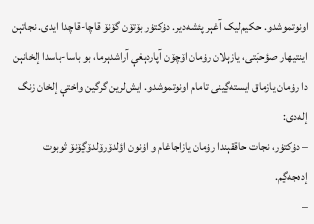اونوتموشدو. حکیم‌لیک آغېر پئشه‌دیر. دۏکتۏر بۆتۆن گۆنۆ قاچا-قاچدا ایدی. نجاتېن اینتیهار صؤحبَتی، یازېلان رۏمان اۆچۆن آپاردېغې آراشدېرما، بو با‌سا-باسدا إلخا‌نېن دا رۏمان یازماق ایسته‌ڲینی تامام اونوتموشدو. ایش‌لرین گرگین واختې إلخان زنگ إله‌دی:
– دۏکتۏر، نجات حاققېندا رۏمان یازاجاغام و اۏنون اؤلدۆرۆلدۆڲۆنۆ ثوبوت إده‌جه‌ڲم.
–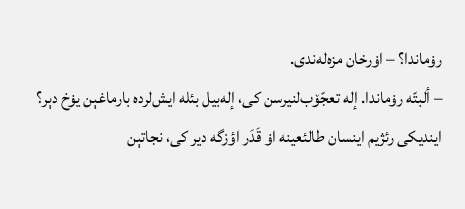رۏماندا؟ – اۏرخان مزه‌له‌ندی.
– ألبتّه‌ رۏماندا. إله‌ تعجّۆب‌لنیرسن کی، إله‌بیل بئله‌ ایش‌لرده‌ بارماغېن یۏخ دېر؟ ایندیکی رئژیم اینسان طالئعینه‌ اۏ قَدَر اؤزگه دیر کی، نجاتېن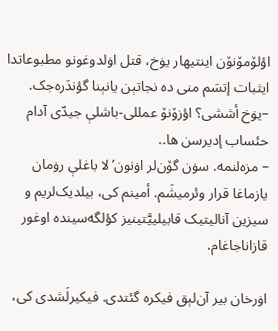اؤلۆمۆنۆن اینتیهار یۏخ، قتل اۏلدوغونو مطبوعاتدا ایثبات إتسَم منی ده‌ نجاتېن یانېنا گؤندَره‌جک.
–یۏخ أششی؟ اؤزۆنۆ عمللی-باشلې جیدّی آدام حئساب إدیرسن ها..
– مزه‌لنمه‌. سۏن گۆن‌لر اۏنون’لا باغلې رۏمان یازماغا قرار وئرمیشَم. أمینم کی، بیلدیک‌لریم و سیزین آنالیتیک قابیلییَّتینیز کؤلگه‌سینده‌ اوغور قازاناجاغام.

اۏرخان بیر آن‌لېق فیکره‌ گئتدی. فیکیرلَشدی کی،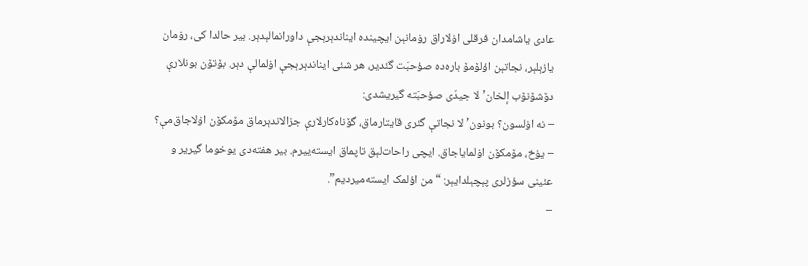عادی یاشامدان فرقلی اۏلاراق رۏمانېن ایچینده‌ ایناندېرېجې داورانمالېدېر. بیر حالدا کی، رۏمان یازېلېر، نجاتېن اؤلۆمۆ باره‌ده‌ صؤحبَت گئدیر، هر شئی ایناندېرېجې اۏلمالې دېر. بۆتۆن بونلارې دۆشۆنۆب إلخان’لا‌ جیدّی صؤحبَته‌ گیریشدی:
– نه‌ اۏلسون؟ بونون’لا نجاتې گئری قایتارماق، گۆناه‌کار‌لارې جزالاندېرماق مۆمکۆن اۏلاجاق‌مې؟
– یۏخ، مۆمکۆن اۏلمایاجاق. ایچی راحات‌لېق تاپماق ایسته‌ییرم. بیر هفته‌دی یوخوما گیریر و عئینی سؤز‌لری پېچېلدایېر: “من اؤلمک ایسته‌میردیم”.
–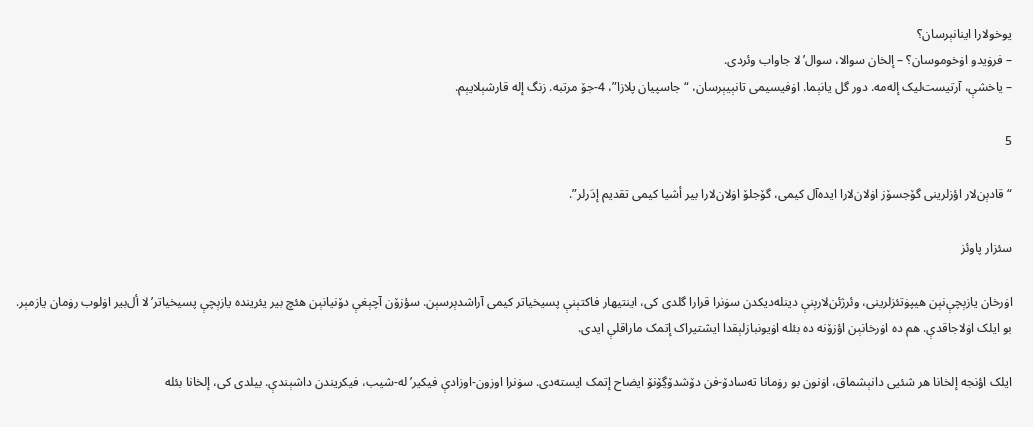یوخو‌لارا اینانېرسان؟
– فرۏیدو اۏخوموسان؟ – إلخان سوالا‌، سوال’لا‌ جاواب وئردی.
– یاخشې، آرتیست‌لیک إله‌مه‌. دور گل یانېما. اۏفیسیمی تانېیېرسان، “جاسپیان پلازا”، 4-جۆ مرتبه‌. زنگ إله‌ قارشېلایېم.

5

“قادېن‌لار اؤز‌لرینی گۆجسۆز اۏلان‌لارا ایده‌آل کیمی، گۆجلۆ اۏلان‌لارا بیر أشیا کیمی تقدیم إدَرلر”.

سئزار پاوئز

اۏرخان یازېچې‌نېن هیپۏتئز‌لرینی، وئرژئن‌لارېنې دینله‌دیکدن سۏنرا قرارا گلدی کی، اینتیهار فاکتېنې پسیخیاتر کیمی آراشدېرسېن. سؤزۆن آچېغې دۆنیا‌نېن هئچ بیر یئرینده‌ یازېچې پسیخیاتر’لا‌ أل‌بیر اۏلوب رۏمان یازمېر. بو ایلک اۏلاجاقدې. هم ده‌ اۏرخانېن اؤزۆنه‌ ده‌ بئله‌ اۏیونباز‌لېقدا ایشتیراک إتمک ماراقلې‌ ایدی.

ایلک اؤنجه‌ إلخانا هر شئیی دانېشماق، اۏنون بو رۏمانا ته‌سادۆ-فن دۆشدۆڲۆنۆ ایضاح إتمک ایسته‌دی. سۏنرا اوزون-اوزادې فیکیر’له‌-شیب، فیکریندن‌ داشېندې. بیلدی کی، إلخانا بئله‌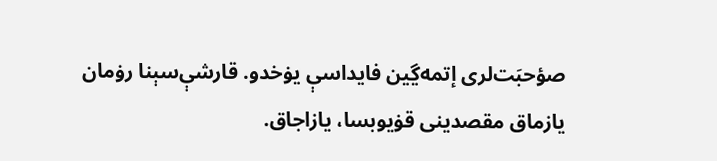صؤحبَت‌لری إتمه‌ڲین فایداسې یۏخدو. قارشې‌سېنا رۏمان یازماق مقصدینی قۏیوبسا، یازاجاق.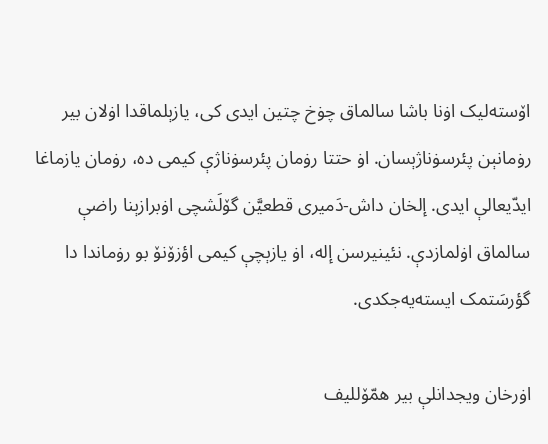اۆسته‌لیک اۏنا باشا سالماق چۏخ چتین ایدی کی، یازېلماقدا اۏلان بیر رۏمانېن پئرسۏناژېسان. اۏ حتتا رۏمان پئرسۏناژې کیمی ده‌، رۏمان یازماغا ایدّیعا‌لې ایدی. إلخان داش-دَمیری قطعیَّن گۆلَشچی اۏبرازېنا راضې سالماق اۏلمازدې. نئینیرسن إله‌، اۏ یازېچې کیمی اؤزۆنۆ بو رۏماندا دا گؤرسَتمک ایسته‌یه‌جکدی.

اۏرخان ویجدانلې بیر همّۆللیف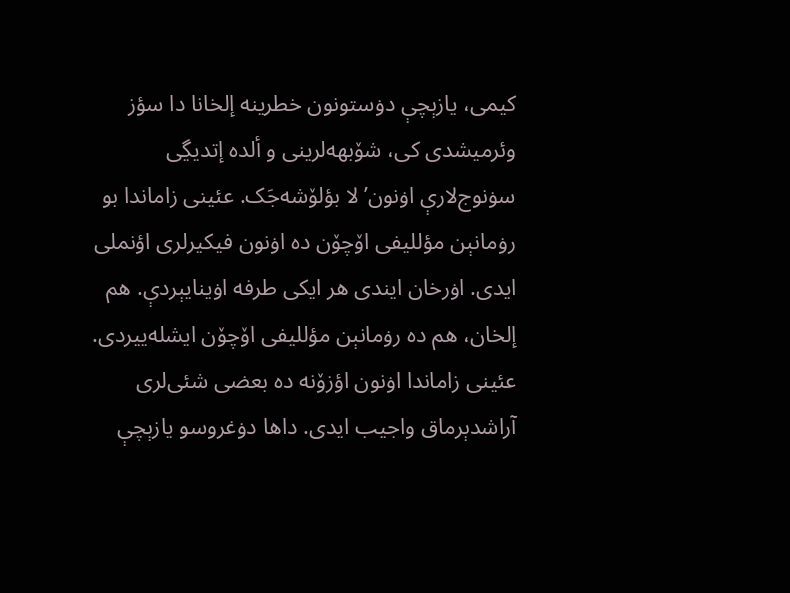کیمی، یازېچې دۏستونون خطرینه‌ إلخانا دا سؤز وئرمیشدی کی، شۆبهه‌لرینی و ألده‌ إتدیڲی سۏنوج‌لارې اۏنون’لا بؤلۆشه‌جَک. عئینی زاماندا بو رۏمانېن مؤللیفی اۆچۆن ده‌ اۏنون فیکیر‌لری اؤنملی ایدی. اۏرخان ایندی هر ایکی طرفه‌ اۏینایېردې. هم إلخان، هم ده‌ رۏمانېن مؤللیفی اۆچۆن ایشله‌ییردی. عئینی زاماندا اۏنون اؤزۆنه‌ ده‌ بعضی شئی‌لری آراشدېرماق واجیب ایدی. داها دۏغروسو یازېچې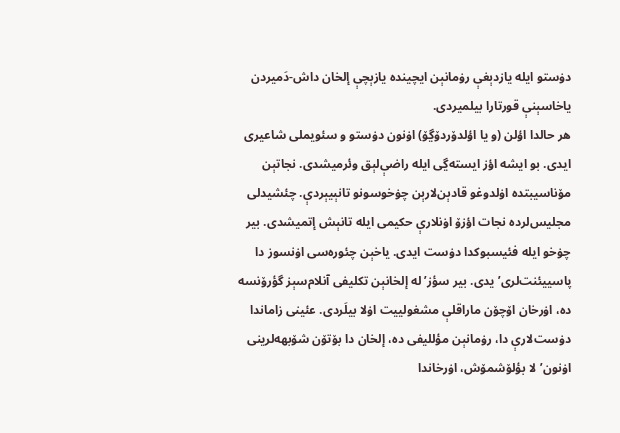دۏستو ایله‌ یازدېغې رۏمانېن ایچینده‌ یازېچې إلخان داش-دَمیردن یاخاسېنې قورتارا بیلمیردی.
هر حالدا اؤلن (و یا اؤلدۆردۆڲۆ) اۏنون دۏستو و سئویملی شاعیری ایدی. بو ایشه‌ اؤز ایسته‌ڲی ایله‌ راضې‌لېق وئرمیشدی. نجاتېن مۆناسیبتده‌ اۏلدوغو قادېن‌لارېن چۏخوسونو تانېیېردې. چئشیدلی مجلیس‌لرده‌ نجات اؤزۆ اۏنلارې حکیمی ایله‌ تانېش إتمیشدی. بیر چۏخو ایله‌ فئیسبوکدا دۏست ایدی. یاخېن چئوره‌سی اۏنسوز دا پاسییئنت‌لری’یدی. بیر سؤز’له‌ إلخا‌نېن تکلیفی آنلام‌سېز گؤرۆنسه‌ ده‌، اۏرخان اۆچۆن ماراقلې‌ مشغولییت اۏلا بیلَردی. عئینی زاماندا دۏست‌لارې دا، رۏمانېن مؤللیفی ده‌، إلخان دا بۆتۆن شۆبهه‌لرینی اۏنون’لا بؤلۆشمۆش، اۏرخاندا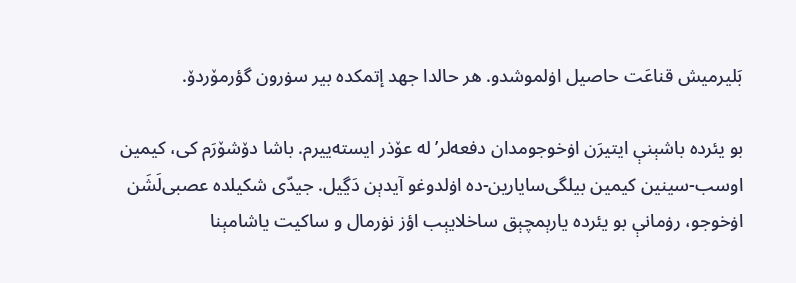بَلیرمیش قناعَت حاصیل اۏلموشدو. هر حالدا جهد إتمکده‌ بیر سۏرون گؤرمۆردۆ.

بو یئرده‌ باشېنې ایتیرَن اۏخوجومدان دفعه‌لر’له‌ عۆذر ایسته‌ییرم. باشا دۆشۆرَم کی، کیمین اوسب-سینین کیمین بیلگی‌سایارین-ده‌ اۏلدوغو آیدېن دَڲیل. جیدّی شکیلده‌ عصبی‌لَشَن اۏخوجو، رۏمانې بو یئرده‌ یارېمچېق ساخلایېب اؤز نۏرمال و ساکیت یاشامېنا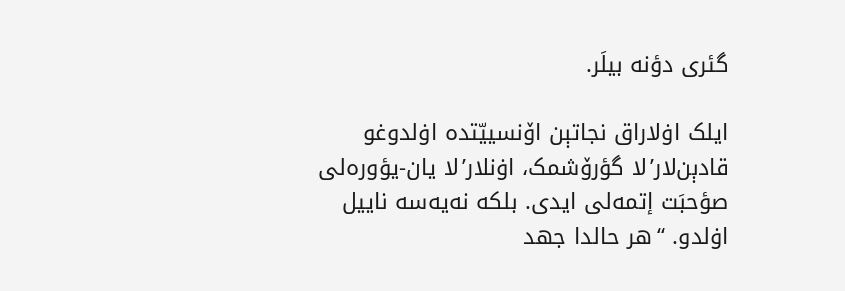گئری دؤنه‌ بیلَر.

ایلک اۏلاراق نجاتېن اۆنسیيّتده‌ اۏلدوغو قادېن‌لار’لا گؤرۆشمک، اۏنلار’لا یان-یؤوره‌لی صؤحبَت إتمه‌لی ایدی. بلکه‌ نه‌یه‌سه‌ ناییل اۏلدو. “هر حالدا جهد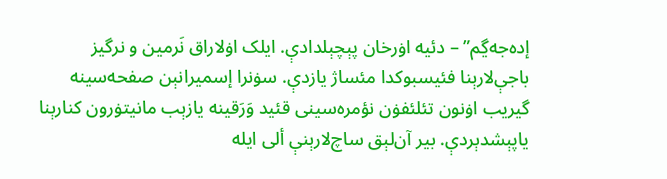إده‌جه‌ڲم” – دئیه‌ اۏرخان پېچېلدادې. ایلک اۏلاراق نَرمین و نرگیز باجې‌لارېنا فئیسبوکدا مئساژ یازدې. سۏنرا إسمیرا‌نېن صفحه‌سینه‌ گیریب اۏنون تئلئفۏن نؤمره‌سینی قئید وَرَقینه‌ یازېب مانیتۏرون کنارېنا یاپېشدېردې. بیر آن‌لېق ساچ‌لارېنې أ‌لی ایله‌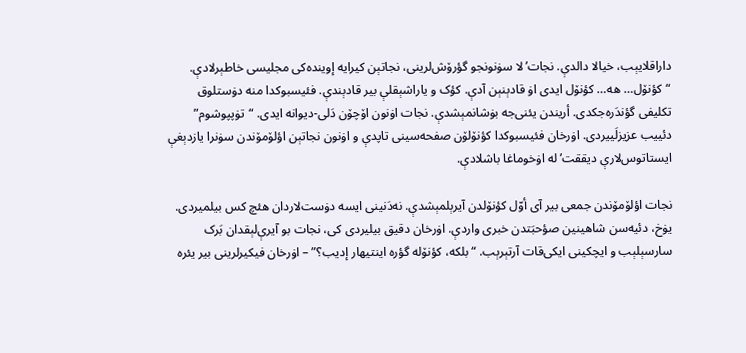داراقلایېب، خیالا دالدې. نجات’لا‌ سۏنونجو گؤرۆش‌لرینی، نجاتېن کیرایه‌ إوینده‌کی مجلیسی خاطېرلادې. “کؤنۆل… هه‌… کؤنۆل ایدی اۏ قادېنېن آدې. کؤک و یاراشېقلې بیر قادېندې. فئیسبوکدا منه‌ دۏستلوق تکلیفی گؤندَره‌جکدی. أریندن‌ یئنی‌جه‌ بۏشانمېشدې. نجات اۏنون اۆچۆن دَلی-دیوانه‌ ایدی. “تۏپپوشوم” دئییب عزیزلَییردی. اۏرخان فئیسبوکدا کؤنۆلۆن صفحه‌سینی تاپدې و اۏنون نجاتېن اؤلۆمۆندن سۏنرا یازدېغې ایستاتوس‌لارې دیققت’له‌ اۏخوماغا باشلادې.

نجات اؤلۆمۆندن جمعی بیر آی أوّل کؤنۆلدن آیرېلمېشدې. نه‌دَنینی ایسه‌ دۏست‌لاردان هئچ کس بیلمیردی. یۏخ، دئیه‌سن شاهینین صؤحبَتدن خبری واردې. اۏرخان دقیق بیلیردی کی، نجات بو آیرې‌لېقدان بَرک سارسېلېب و ایچکینی ایکی‌قات آرتېرېب. “بلکه‌، کؤنۆله‌ گؤره‌ اینتیهار إدیب؟” – اۏرخان فیکیر‌لرینی بیر یئره‌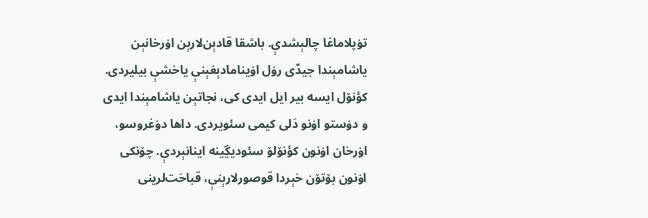تۏپلاماغا چالېشدې. باشقا قادېن‌لارېن اۏرخانېن یاشامېندا جیدّی رۏل اۏینامادېغېنې یاخشې بیلیردی. کؤنۆل ایسه‌ بیر ایل ایدی کی، نجاتېن یاشامېندا ایدی و دۏستو اۏنو دَلی کیمی سئویردی. داها دۏغروسو، اۏرخان اۏنون کؤنۆلۆ سئودیڲینه‌ اینانېردې. چۆنکی اۏنون بۆتۆن خېر‌دا قوصور‌لارېنې، قباحَت‌لرینی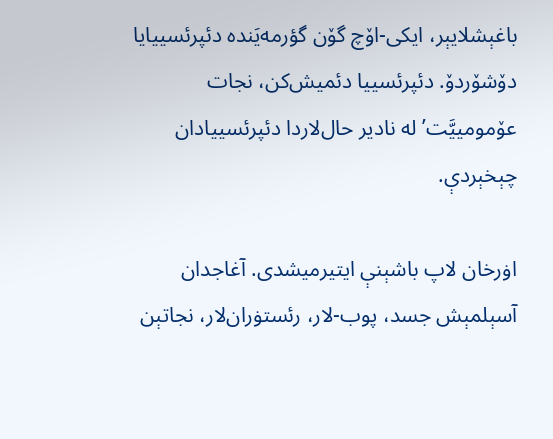باغېشلایېر، ایکی-اۆچ گۆن گؤرمه‌یَنده‌ دئپرئسییایا دۆشۆردۆ. دئپرئسییا دئمیش‌کن، نجات عۆمومییَّت’له‌ نادیر حال‌لاردا دئپرئسییادان چېخېردې.

اۏرخان لاپ باشېنې ایتیر‌میشدی. آغاجدان آسېلمېش جسد، پوب-لار، رئستۏران‌لار، نجاتېن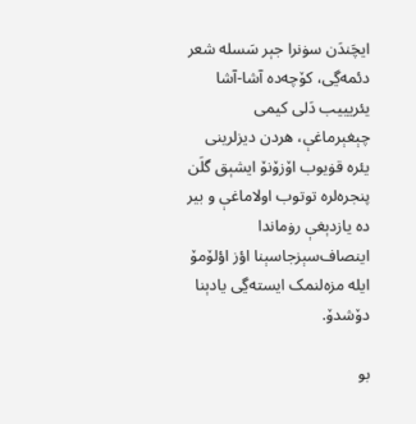ایچَندَن سۏنرا جېر سَسله‌ شعر دئمه‌ڲی، کۆچه‌ده‌ آشا-آشا یئریییب دَلی کیمی چېغېرماغې، هردن دیزلرینی یئره‌ قۏیوب اۆزۆنۆ ایشېق گلَن پنجره‌لره‌ توتوب اولاماغې و بیر ده‌ یازدېغې رۏماندا اینصاف‌سېزجاسېنا اؤز اؤلۆمۆ ایله‌ مزه‌لنمک ایسته‌ڲی یادېنا دۆشدۆ.

بو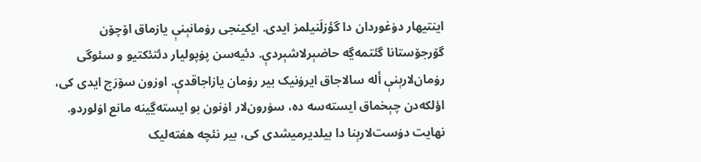اینتیهار دۏغوردان دا گؤزلَنیلمز ایدی. ایکینجی رۏمانېنې یازماق اۆچۆن گۆرجۆستانا گئتمه‌ڲه‌ حاضېرلاشېردې. دئیه‌سن پۏپولیار دئتئکتیو و سئوگی رۏمان‌لارېنې أله‌ سالاجاق ایرۏنیک بیر رۏمان یازاجاقدې. اوزون سۆرَج ایدی کی، اؤلکه‌دن چېخماق ایسته‌سه‌ ده‌، سۏرون‌لار اۏنون بو ایسته‌ڲینه‌ مانع اۏلوردو. نهایت دۏست‌لارېنا دا بیلدیر‌میشدی کی، بیر نئچه‌ هفته‌لیک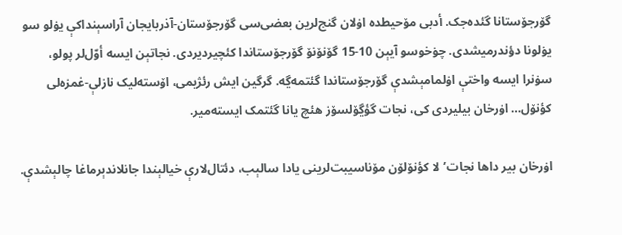گۆرجۆستانا گئده‌جک. أدبی مۆحیطده‌ اۏلان گنج‌لرین بعضی‌سی گۆرجۆستان-آذربایجان آراسېندا‌کې یۏلو سو یۏلونا دؤندرمیشدی. چۏخوسو آیېن 10-15 گۆنۆنۆ گۆرجۆستاندا کئچیردیردی. نجاتېن ایسه‌ أوّل‌لر پولو، سۏنرا ایسه‌ واختې اۏلمامېشدې گۆرجۆستاندا گئتمه‌ڲه‌. گرگین ایش رئژیمی، اۆسته‌لیک نازلې-غمزه‌لی کؤنۆل… اۏرخان بیلیردی کی، نجات گؤڲۆلسۆز هئچ یانا گئتمک ایسته‌میر.

اۏرخان بیر داها نجات’لا‌ کؤنۆلۆن مۆناسیبت‌لرینی یا‌دا سالېب، دئتال‌لارې خیالېندا جانلاندېرماغا چالېشدې.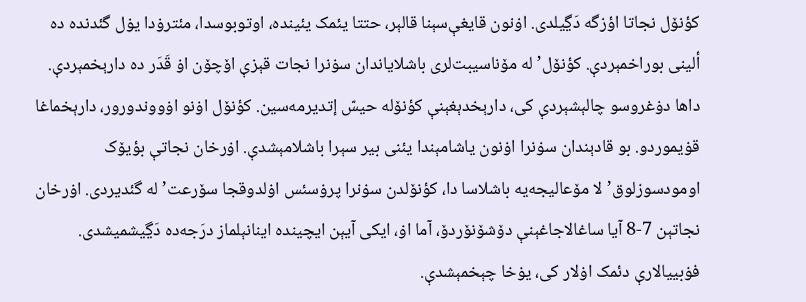کؤنۆل نجاتا اؤزگه‌ دَڲیلدی. اۏنون قایغې‌سېنا قالېر، حتتا یئمک یئینده‌، اوتوبوسدا، مئترۏ‌دا یۏل گئدنده‌ ده‌ ألینی بوراخمېردې. کؤنۆل’له مۆناسیبت‌لری باشلایاندان سۏنرا نجات قېزې اۆچۆن اۏ قَدَر ده‌ دارېخمېردې. داها دۏغروسو چالېشېردې کی، دارېخدېغېنې کؤنۆله‌ حیسّ إتدیرمه‌سین. کؤنۆل اۏنو اۏووندورور، دارېخماغا قۏیموردو. بو قادېندان سۏنرا اۏنون یاشامېندا یئنی بیر سېرا باشلامېشدې. اۏرخان نجاتې بؤیۆک اومودسوز‌لوق’لا مۆعالیجه‌یه‌ باشلا‌سا دا، کؤنۆلدن سۏنرا پرۏسئس اۏلدوقجا سۆرعت’له‌ گئدیردی. اۏرخان نجاتېن 7-8 آیا ساغالاجاغېنې دۆشۆنۆردۆ، آما اۏ، ایکی آیېن ایچینده‌ اینانېلماز درَجه‌ده‌ دَڲیشمیشدی. فۏبییا‌لارې دئمک اۏ‌لار کی، یۏخا چېخمېشدې.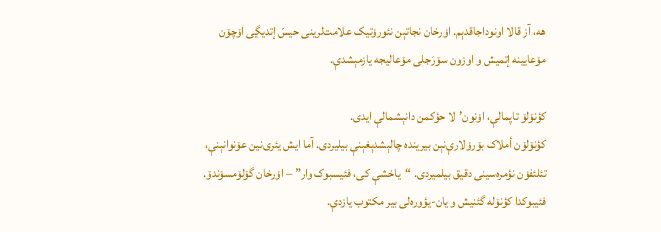هه‌، آز قالا‌ اونوداجاقدېم. اۏرخان نجاتېن نئورۏتیک علامت‌لرینی حیسّ إتدیڲی اۆچۆن مۆعایینه‌ إتمیش و اوزون سۆرَجلی مۆعالیجه‌ یازمېشدې.

کؤنۆلۆ تاپما‌لې، اۏنون’لا حؤکمن دانېشما‌لې ایدی.
کؤنۆلۆن أملاک بۆرۏ‌لارې‌نېن بیرینده‌ چالېشدېغېنې بیلیردی. آما ایش یئری‌نین عۆنوانېنې، تئلئفۏن نؤمره‌سینی دقیق بیلمیردی. “یاخشې کی، فئیسبوک وار” – اۏرخان گۆلۆمسۆندۆ. فئیبوکدا کؤنۆله‌ گئنیش و یان-یؤوره‌لی بیر مکتوب یازدې.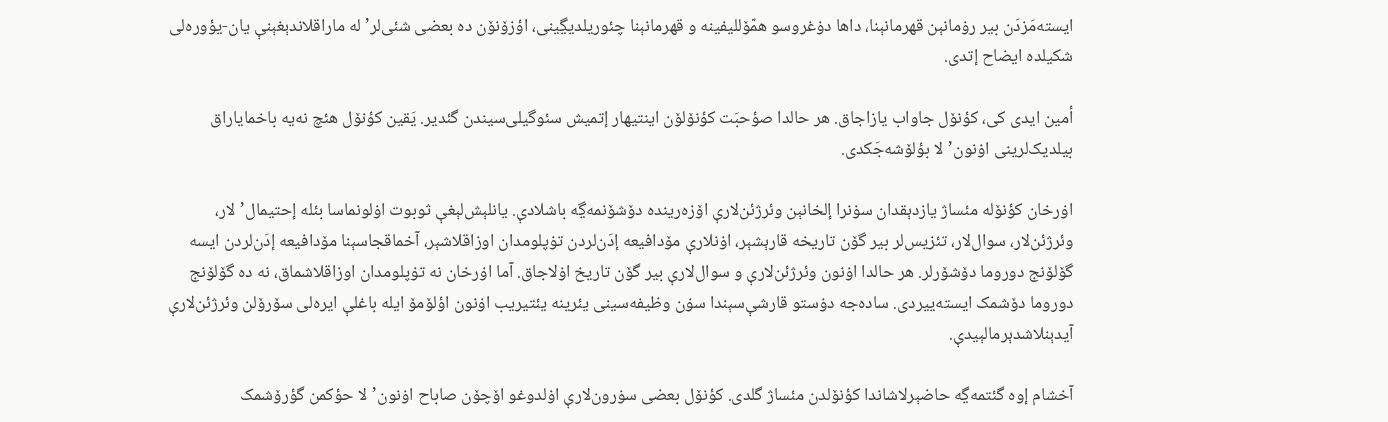ایسته‌مَزدَن بیر رۏمانېن قهرمانېنا، داها دۏغروسو همّۆللیفینه‌ و قهرمانېنا چئوریلدیڲینی، اؤزۆنۆن ده‌ بعضی شئی‌لر’له‌ ماراقلاندېغېنې یان-یؤوره‌لی شکیلده‌ ایضاح إتدی.

أمین ایدی کی، کؤنۆل جاواب یازاجاق. هر حالدا صؤحبَت کؤنۆلۆن اینتیهار إتمیش سئوگیلی‌سیندن‌ گئدیر. یَقین کؤنۆل هئچ نه‌یه‌ باخمایاراق بیلدیک‌لرینی اۏنون’لا بؤلۆشه‌جَکدی.

اۏرخان کؤنۆله‌ مئساژ یازدېقدان سۏنرا إلخا‌نېن وئرژئن‌لارې اۆزه‌رینده‌ دۆشۆنمه‌ڲه‌ باشلادې. یانلېش‌لېغې ثوبوت اۏلونماسا بئله‌ إحتیمال’لار، وئرژئن‌لار، سوال‌لار، تئزیس‌لر بیر گۆن تاریخه‌ قارېشېر، اۏنلارې مۆدافیعه‌ إدَن‌لردن تۏپلومدان اوزاقلاشېر، آخماقجاسېنا مۆدافیعه‌ إدَن‌لردن ایسه‌ گۆلۆنج دوروما دۆشۆرلر. هر حالدا اۏنون وئرژئن‌لارې و سوال‌لارې بیر گۆن تاریخ اۏلاجاق. آما اۏرخان نه‌ تۏپلومدان اوزاقلاشماق، نه‌ ده‌ گۆلۆنج دوروما دۆشمک ایسته‌ییردی. ساده‌جه‌ دۏستو قارشې‌سېندا سۏن وظیفه‌سینی یئرینه‌ یئتیریب اۏنون اؤلۆمۆ ایله‌ باغلې ایره‌لی سۆرۆلن وئرژئن‌لارې آیدېنلاشدېرما‌لېیدې.

آخشام إوه‌ گئتمه‌ڲه‌ حاضېرلاشاندا کؤنۆلدن مئساژ گلدی. کؤنۆل بعضی سۏرون‌لارې اۏلدوغو اۆچۆن صاباح اۏنون’لا حؤکمن گؤرۆشمک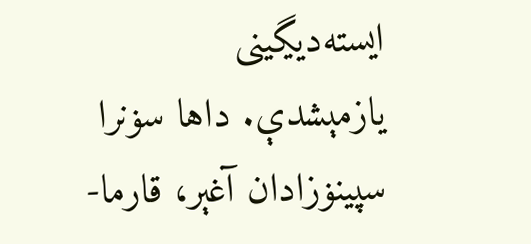ایسته‌دیڲینی یازمېشدې. داها سۏنرا سپینۏزادان آغېر، قارما-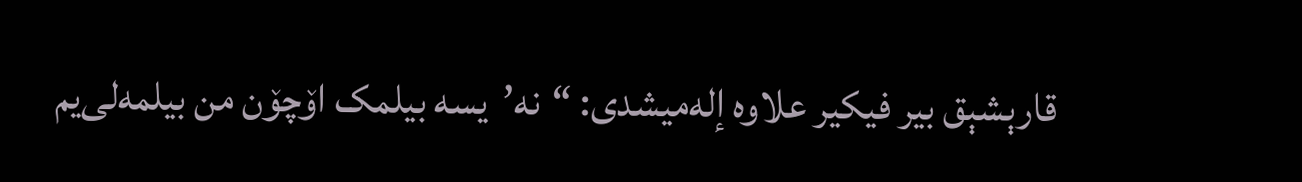قارېشېق بیر فیکیر علاوه‌ إله‌میشدی: “نه‌’یسه‌ بیلمک اۆچۆن من بیلمه‌لی‌یم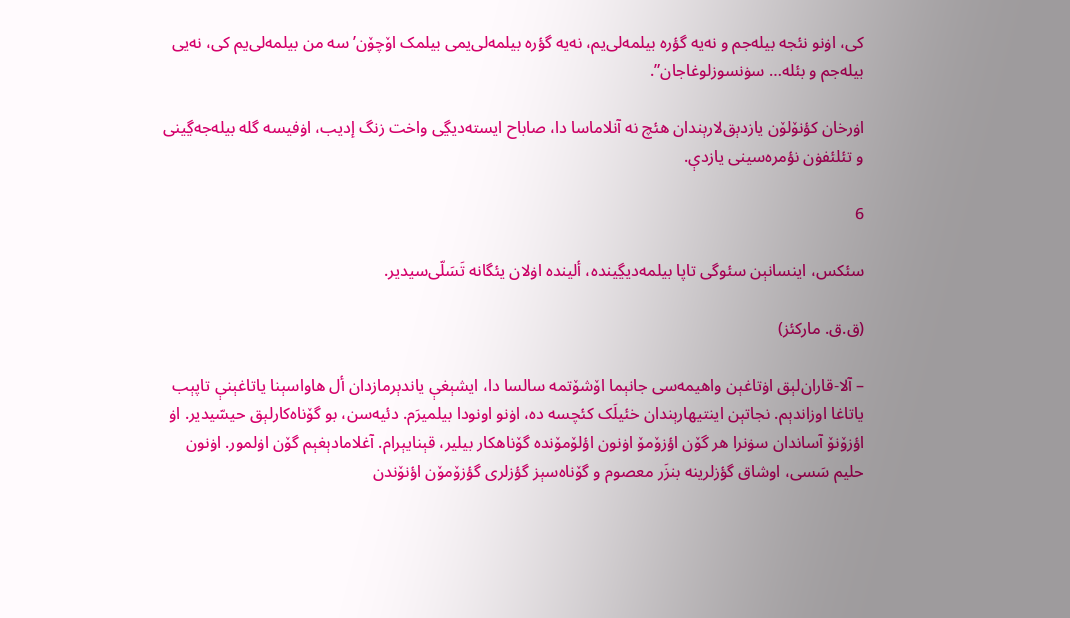کی، اۏنو نئجه‌ بیله‌جم و نه‌یه‌ گؤره‌ بیلمه‌لی‌یم، نه‌یه‌ گؤره‌ بیلمه‌لی‌یمی بیلمک اۆچۆن’سه‌ من بیلمه‌لی‌یم کی، نه‌یی بیله‌جم و بئله‌… سۏنسوزلوغاجان”.

اۏرخان کؤنۆلۆن یازدېق‌لارېندان هئچ نه‌ آنلاماسا دا، صاباح ایسته‌دیڲی واخت زنگ إدیب، اۏفیسه‌ گله‌ بیله‌جه‌ڲینی و تئلئفۏن نؤمره‌سینی یازدې.

6

سئکس، اینسانېن سئوگی تاپا بیلمه‌دیڲینده‌، ألینده‌ اۏلان یئگانه‌ تَسَلّی‌سیدیر.

(ق.ق. مارکئز)

– آلا-قاران‌لېق اۏتاغېن واهیمه‌سی جانېما اۆشۆتمه‌ سالسا دا، ایشېغې یاندېرمازدان أل هاواسېنا یاتاغېنې تاپېب یاتاغا اوزاندېم. نجاتېن اینتیهارېندان خئیلَک کئچسه‌ ده‌، اۏنو اونودا بیلمیرَم. دئیه‌سن، بو گۆناه‌کار‌لېق حیسّیدیر. اۏ اؤزۆنۆ آساندان سۏنرا هر گۆن اؤزۆمۆ اۏنون اؤلۆمۆنده‌ گۆناهکار بیلیر، قېنایېرام. آغلامادېغېم گۆن اۏلمور. اۏنون حلیم سَسی، اوشاق گؤزلرینه‌ بنزَر معصوم و گۆناه‌سېز گؤز‌لری گؤزۆمۆن اؤنۆندن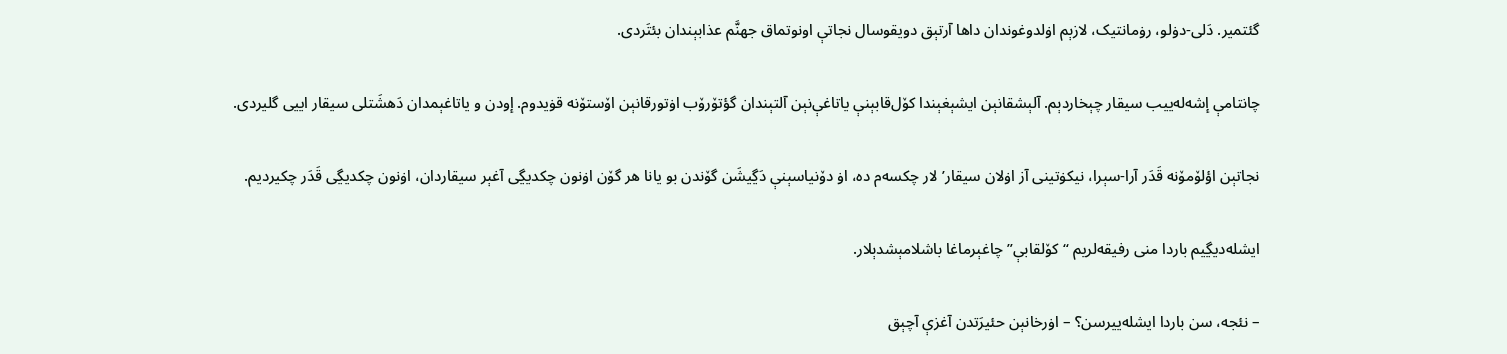گئتمیر. دَلی-دۏلو، رۏمانتیک، لازېم اۏلدوغوندان داها آرتېق دویقوسال نجاتې اونوتماق جهنَّم عذابېندان بئتَردی.

چانتامې إشه‌له‌ییب سیقار چېخاردېم. آلېشقانېن ایشېغېندا کۆل‌قابېنې یاتاغې‌نېن آلتېندان گؤتۆرۆب اۏتورقانېن اۆستۆنه‌ قۏیدوم. إودن و یاتاغېمدان دَهشَتلی سیقار اییی گلیردی.

نجاتېن اؤلۆمۆنه‌ قَدَر آرا-سېرا، نیکۏتینی آز اۏلان سیقار’لار چکسه‌م ده‌، اۏ دۆنیاسېنې دَڲیشَن گۆندن بو یانا هر گۆن اۏنون چکدیڲی آغېر سیقاردان، اۏنون چکدیڲی قَدَر چکیردیم.

ایشله‌دیڲیم باردا منی رفیقه‌لریم “کۆلقابې” چاغېرماغا باشلامېشدېلار.

– نئجه‌، سن باردا ایشله‌ییرسن؟ – اۏرخانېن حئیرَتدن آغزې آچېق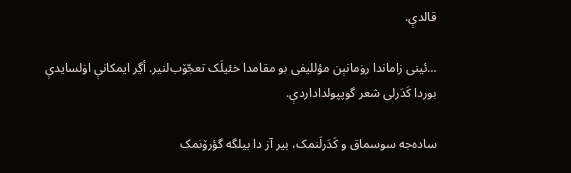قالدې.

…ئینی زاماندا رۏمانېن مؤللیفی بو مقامدا خئیلَک تعجّۆب‌لنیر. أڲر ایمکانې اۏلسایدې بوردا کَدَر‌لی شعر گوپپولداداردې.

ساده‌جه‌ سوسماق و کَدَرلَنمک، بیر آز دا بیلگه‌ گؤرۆنمک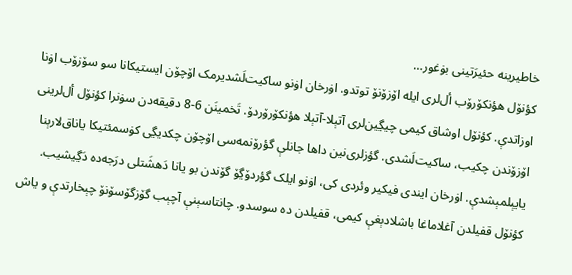خاطیرینه‌ حئیرَتینی بۏغور…
کؤنۆل هؤنکۆرۆب أل‌لری ایله‌ اۆزۆنۆ توتدو. اۏرخان اۏنو ساکیت‌لَشدیرمک اۆچۆن ایستیکانا سو سۆزۆب اۏنا اوزاتدې. کؤنۆل اوشاق کیمی چیڲین‌لری آتېلا-آتېلا هؤنکۆرۆردۆ. تَخمینَن 6-8 دقیقه‌دن سۏنرا کؤنۆل أل‌لرینی اۆزۆند‌ن چکیب، ساکیت‌لَشدی. گؤزلری‌نین داها جانلې گؤرۆنمه‌سی اۆچۆن چکدیڲی کۏسمئتیکا یاناق‌لارېنا یایېلمېشدې. اۏرخان ایندی فیکیر وئردی کی، اۏنو ایلک گؤردۆڲۆ گۆندن بو یانا دَهشَتلی درَجه‌ده‌ دَڲیشیب. کؤنۆل قفیلدن آغلاماغا باشلادېغې کیمی، قفیلدن ده‌ سوسدو. چانتاسېنې آچېب گۆزگۆسۆنۆ چېخارتدې و یاش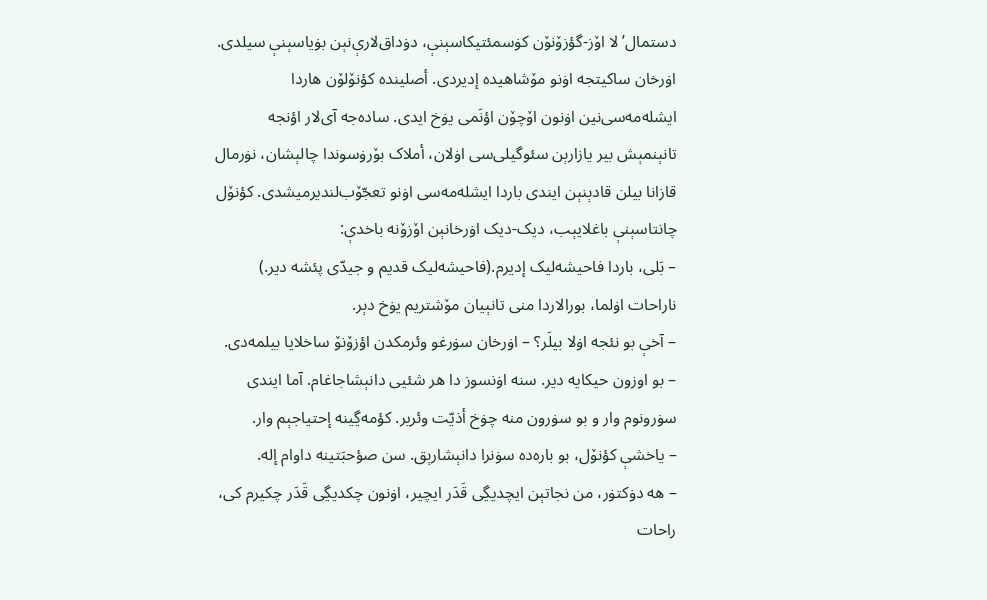دستمال’لا اۆز-گؤزۆنۆن کۏسمئتیکاسېنې، دۏداق‌لارې‌نېن بۏیاسېنې سیلدی. اۏرخان ساکیتجه‌ اۏنو مۆشاهیده‌ إدیردی. أصلینده‌ کؤنۆلۆن هار‌دا ایشله‌مه‌سی‌نین اۏنون اۆچۆن اؤنَمی یۏخ ایدی. ساده‌جه‌ آی‌لار اؤنجه‌ تانېنمېش بیر یازارېن سئوگیلی‌سی اۏلان، أملاک بۆرۏسوندا چالېشان، نۏرمال قازانا بیلن قادېنېن ایندی باردا ایشله‌مه‌سی اۏنو تعجّۆب‌لندیرمیشدی. کؤنۆل چانتاسېنې باغلایېب، دیک-دیک اۏرخانېن اۆزۆنه‌ باخدې:
– بَلی، باردا فاحیشه‌‌لیک إدیرم.(فاحیشه‌‌لیک قدیم و جیدّی پئشه‌ دیر.) ناراحات اۏلما، بورالاردا منی تانېیان مۆشتریم یۏخ دېر.
– آخې بو نئجه‌ اۏلا بیلَر؟ – اۏرخان سۏرغو وئرمکدن اؤزۆنۆ ساخلایا بیلمه‌دی.
– بو اوزون حیکایه دیر. سنه‌ اۏنسوز دا هر شئیی دانېشاجاغام. آما ایندی سۏرونوم وار و بو سۏرون منه‌ چۏخ أذيّت وئریر. کؤمه‌ڲینه‌ إحتیاجېم وار.
– یاخشې کؤنۆل، بو باره‌ده‌ سۏنرا دانېشارېق. سن صؤحبَتینه‌ داوام إله‌.
– هه‌ دۏکتۏر، من نجاتېن ایچدیڲی قَدَر ایچیر، اۏنون چکدیڲی قَدَر چکیرم کی، راحات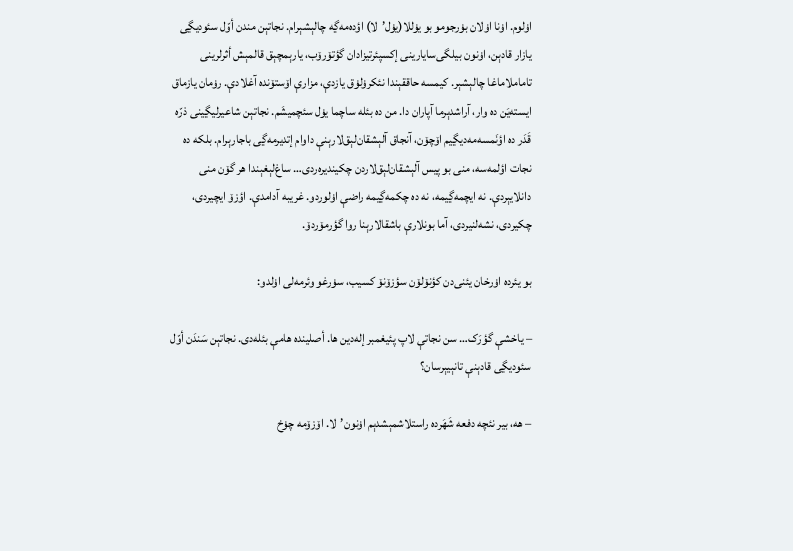اۏلوم. اۏنا اۏلان بۏرجومو بو یۏللا(یۏل’لا) اؤده‌مه‌ڲه‌ چالېشېرام. نجاتېن مندن أوّل سئودیڲی یازار قادېن، اۏنون بیلگی‌سایارینی إکسپئرتیزادان گؤتۆرۆب، یارېمچېق قالمېش أثرلرینی تاماملاماغا چالېشېر. کیمسه‌ حاققېندا نئکرۏلۏق یازدې، مزارې اۆستۆنده‌ آغلادې. رۏمان یازماق ایسته‌یَن ده‌ وار، آراشدېرما آپاران دا. من ده‌ بئله‌ ساچما یۏل سئچمیشَم. نجاتېن شاعیر‌لیڲینی ذرّه‌ قَدَر ده‌ اؤنَمسه‌مه‌دیڲیم اۆچۆن، آنجاق آلېشقان‌لېق‌لارېنې داوام إتدیرمه‌ڲی باجارېرام. بلکه‌ ده‌ نجات اؤلمه‌سه‌، منی بو پیس آلېشقان‌لېق‌لاردن چکیندیره‌ردی… ساغ‌لېغېندا هر گۆن منی دانلایېردې. نه‌ ایچمه‌ڲیمه‌، نه‌ ده‌ چکمه‌ڲیمه‌ راضې اۏلوردو. غریبه‌ آدامدې. اؤزۆ ایچیردی، چکیردی، نشه‌لنیردی، آما بونلارې باشقا‌لارېنا روا گؤرمۆردۆ.

بو یئرده‌ اۏرخان یئنی‌دن کؤنۆلۆن سؤزۆنۆ کسیب، سۏرغو وئرمه‌لی اۏلدو:

– یاخشې گؤرَک… سن نجاتې لاپ پئیغمبر إله‌دین ها. أصلینده‌ هامې بئله‌دی. نجاتېن سَندَن أوّل سئودیڲی قادېنې تانېیېرسان؟

– هه‌، بیر نئچه‌ دفعه‌ شَهَرده‌ راستلاشمېشدېم اۏنون’لا. اۆزۆمه‌ چۏخ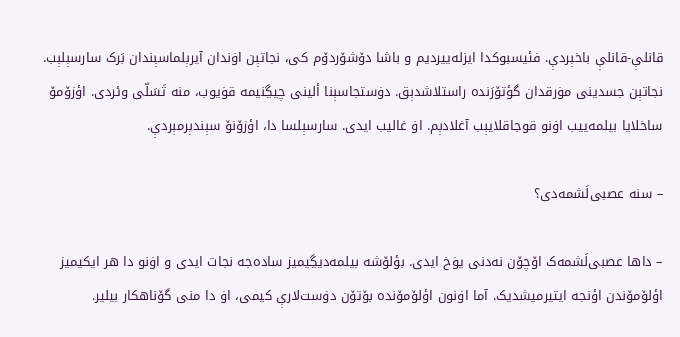قانلې-قانلې باخېردې. فئیسبوکدا ایزله‌ییردیم و باشا دۆشۆردۆم کی، نجاتېن اۏندان آیرېلما‌سېندان بَرک سارسېلېب. نجاتېن جسدینی مۏرقدان گؤتۆرَنده‌ راستلاشدېق. دۏستجاسېنا ألینی چیڲنیمه‌ قۏیوب، منه‌ تَسَلّی وئردی. اؤزۆمۆ ساخلایا بیلمه‌ییب اۏنو قوجاقلایېب آغلادېم. اۏ غالیب ایدی. سارسېلسا دا، اؤزۆنۆ سېندېرمېردې.

– سنه‌ عصبی‌لَشمه‌دی؟

– داها عصبی‌لَشمه‌ک اۆچۆن نه‌دنی یۏخ ایدی. بؤلۆشه‌ بیلمه‌دیڲیمیز ساده‌جه‌ نجات ایدی و اۏنو دا هر ایکیمیز اؤلۆمۆندن اؤنجه‌ ایتیر‌میشدیک. آما اۏنون اؤلۆمۆنده‌ بۆتۆن دۏست‌لارې کیمی، اۏ دا منی گۆناهکار بیلیر.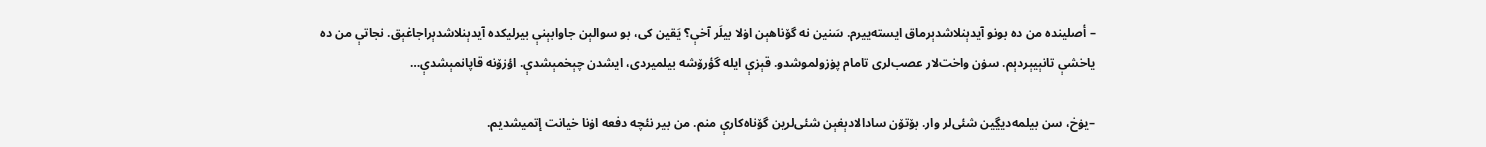– أصلینده‌ من ده‌ بونو آیدېنلاشدېرماق ایسته‌ییرم. سَنین نه‌ گۆناهېن اۏلا بیلَر آخې؟ یَقین کی، بو سوالېن جاوابېنې بیرلیکده‌ آیدېنلاشدېراجاغېق. نجاتې من ده‌ یاخشې تانېیېردېم. سۏن واخت‌لار عصب‌لری تامام پۏزولموشدو. قېزې ایله‌ گؤرۆشه‌ بیلمیردی، ایشدن چېخمېشدې. اؤزۆنه‌ قاپانمېشدې…

–یۏخ، سن بیلمه‌دیڲین شئی‌لر وار. بۆتۆن سادالادېغېن شئی‌لرین گۆناه‌کارې منم. من بیر نئچه‌ دفعه‌ اۏنا خیانت إتمیشدیم.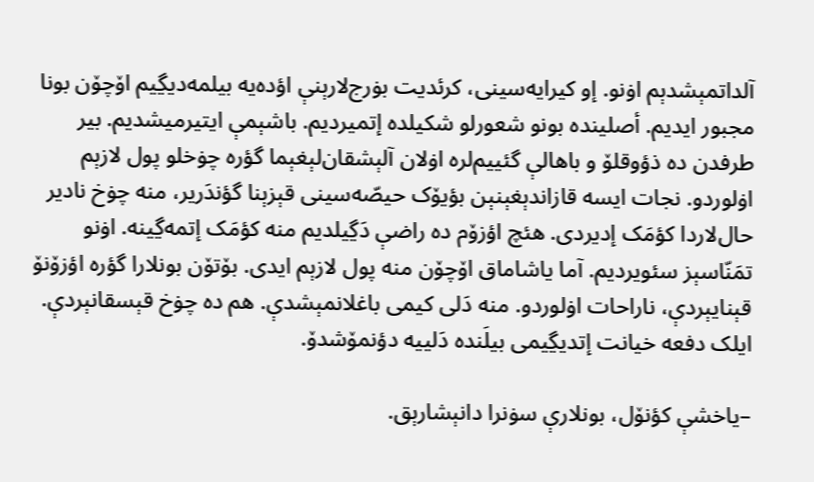آلداتمېشدېم اۏنو. إو کیرایه‌سینی، کرئدیت بۏرج‌لارېنې اؤده‌یه‌ بیلمه‌دیڲیم اۆچۆن بونا مجبور ایدیم. أصلینده‌ بونو شعورلو شکیلده‌ إتمیردیم. باشېمې ایتیر‌میشدیم. بیر طرفدن ده‌ ذؤوقلۆ و باها‌لې گئییم‌لره‌ اۏلان آلېشقان‌لېغېما گؤره‌ چۏخلو پول لازېم اۏلوردو. نجات ایسه‌ قازاندېغېنېن بؤیۆک حیصّه‌سینی قېزېنا گؤندَ‌ریر، منه‌ چۏخ نادیر حال‌لاردا کؤمَک إدیردی. هئچ اؤزۆم ده‌ راضې دَڲیلدیم منه‌ کؤمَک إتمه‌ڲینه‌. اۏنو تمَنّاسېز سئویردیم. آما یاشاماق اۆچۆن منه‌ پول لازېم ایدی. بۆتۆن بونلارا گؤره‌ اؤزۆنۆ قېنایېردې، ناراحات اۏلوردو. منه‌ دَلی کیمی باغلانمېشدې. هم ده‌ چۏخ قېسقانېردې. ایلک دفعه‌ خیانت إتدیڲیمی بیلَنده‌ دَلییه‌ دؤنمۆشدۆ.

–یاخشې کؤنۆل، بونلارې سۏنرا دانېشارېق.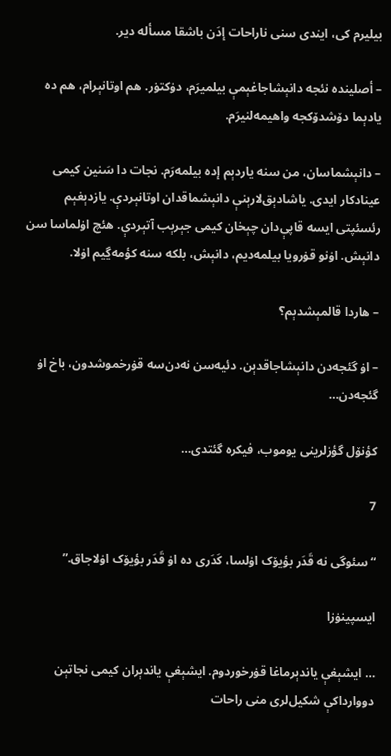بیلیرم کی، ایندی سنی ناراحات إدَن باشقا مسأله دیر.

– أصلینده‌ نئجه‌ دانېشاجاغېمې بیلمیرَم، دۏکتۏر. هم اوتانېرام، هم ده‌ یادېما دۆشدۆکجه‌ واهیمه‌لنیرَم.

– دانېشماسان، من سنه‌ یاردېم إده‌ بیلمه‌رَم. نجات دا سَنین کیمی عینادکار ایدی. یاشادېق‌لارېنې دانېشماقدان اوتانېردې. یازدېغېم رئسئپتی ایسه‌ قاپې‌دان چېخان کیمی جېرېب آتېردې. هئچ اۏلماسا سن دانېش. اۏنو قۏرویا بیلمه‌دیم، دانېش، بلکه‌ سنه‌ کؤمه‌ڲیم اۏلا.

– هار‌دا قالمېشدېم؟

– اۏ گئجه‌دن دانېشاجاقدېن. دئیه‌سن نه‌دن‌سه‌ قۏرخموشدون، باخ اۏ گئجه‌دن…

کؤنۆل گؤزلرینی یوموب، فیکره‌ گئتدی…

7

“سئوگی نه‌ قَدَر بؤیۆک اۏلسا، کَدَری ده‌ اۏ قَدَر بؤیۆک اۏلاجاق.”

ایسپینۏزا

… ایشېغې یاندېرماغا قۏرخوردوم. ایشېغې یاندېران کیمی نجاتېن دووارداکې شکیل‌لری منی راحات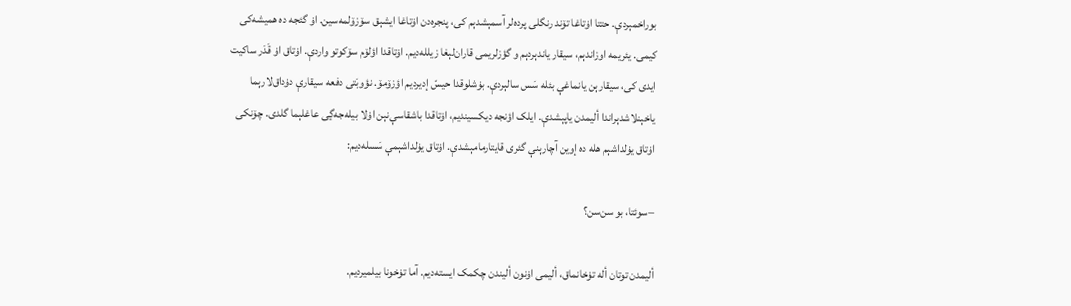بوراخمېردې. حتتا اۏتاغا تۆند رنگلی پرده‌لر آسمېشدېم کی، پنجره‌دن اۏتاغا ایشېق سۆزۆلمه‌سین. اۏ گئجه‌ ده‌ همیشه‌کی کیمی. یئریمه اوزاندېم، سیقار یاندېردېم و گؤزلریمی قاران‌لېغا زیلله‌دیم. اۏتاقدا اؤلۆم سۆکوتو واردې. اۏتاق اۏ قَدَر ساکیت ایدی کی، سیقارېن یانماغې بئله‌ سَس سالېردې. بۏشلوقدا حیسّ إدیردیم اؤزۆمۆ. نؤوبَتی دفعه‌ سیقارې دۏداق‌لارېما یاخېنلاشدېراندا ألیمدن‌ یاپېشدې. ایلک اؤنجه‌ دیکسیندیم، اۏتاقدا باشقا‌سې‌نېن اۏلا بیله‌جه‌ڲی عاغلېما گلدی. چۆنکی اۏتاق یۏلداشېم هله‌ ده‌ إوین آچارېنې گئری قایتارمامېشدې. اۏتاق یۏلداشېمې سَسله‌دیم:

–سوئتا، بو سن‌سن؟

ألیمدن‌ توتان أله‌ تۏخانماق، ألیمی اۏنون ألیندن‌ چکمک ایسته‌دیم. آما تۏخونا بیلمیردیم.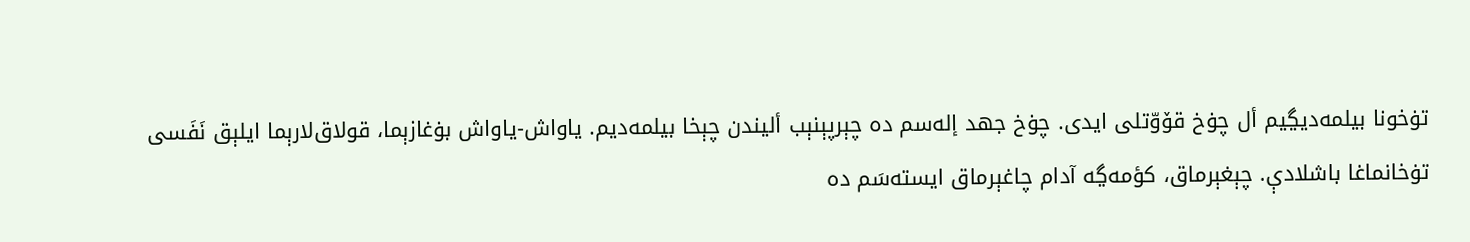تۏخونا بیلمه‌دیڲیم أل چۏخ قۆوّتلی‌ ایدی. چۏخ جهد إله‌سم ده‌ چېرپېنېب ألیندن‌ چېخا بیلمه‌دیم. یاواش-یاواش بۏغازېما، قولاق‌لارېما ایلېق نَفَسی تۏخانماغا باشلادې. چېغېرماق، کؤمه‌ڲه‌ آدام چاغېرماق ایسته‌سَم ده‌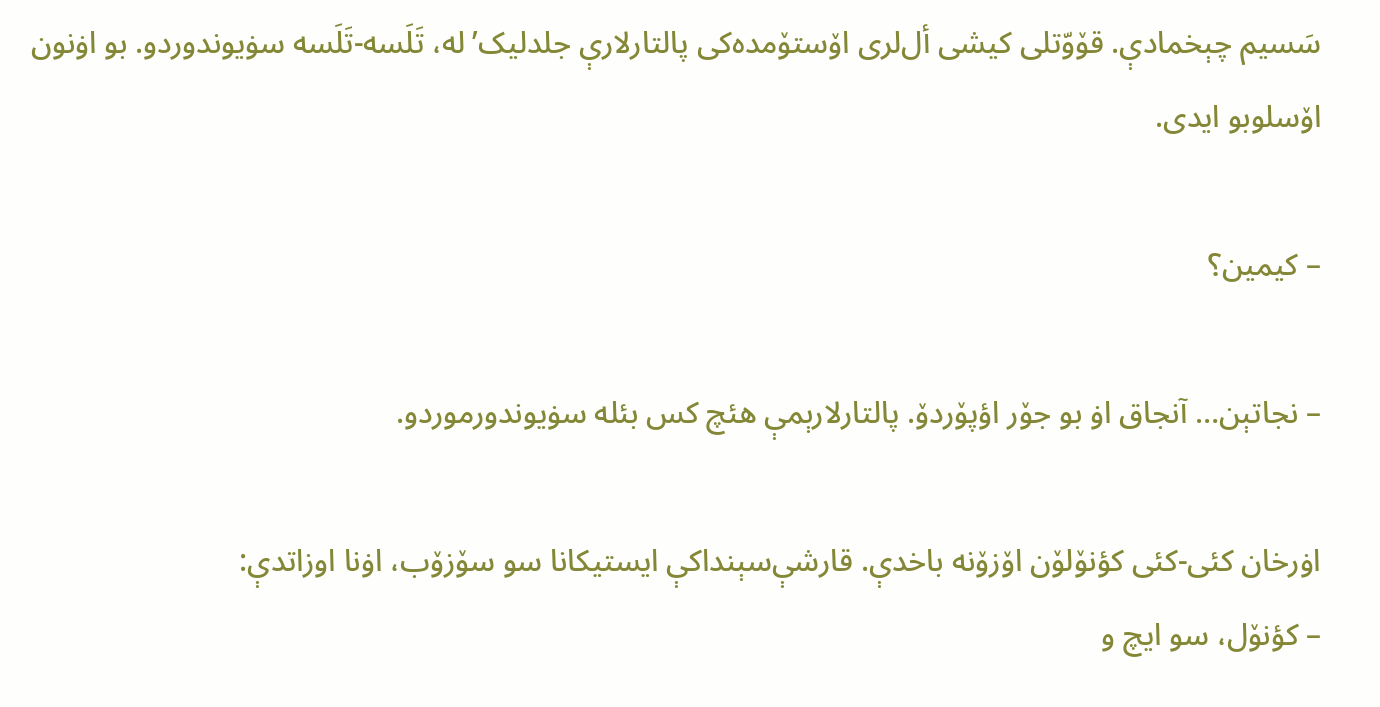سَسیم چېخمادې. قۆوّتلی‌ کیشی أل‌لری اۆستۆمده‌کی پالتار‌لارې جلد‌لیک’له‌، تَلَسه‌-تَلَسه‌ سۏیوندوردو. بو اۏنون اۆسلوبو ایدی.

– کیمین؟

– نجاتېن… آنجاق اۏ بو جۆر اؤپۆردۆ. پالتار‌لارېمې هئچ کس بئله‌ سۏیوندورموردو.

اۏرخان کئی-کئی کؤنۆلۆن اۆزۆنه‌ باخدې. قارشې‌سېنداکې ایستیکانا سو سۆزۆب، اۏنا اوزاتدې:
– کؤنۆل، سو ایچ و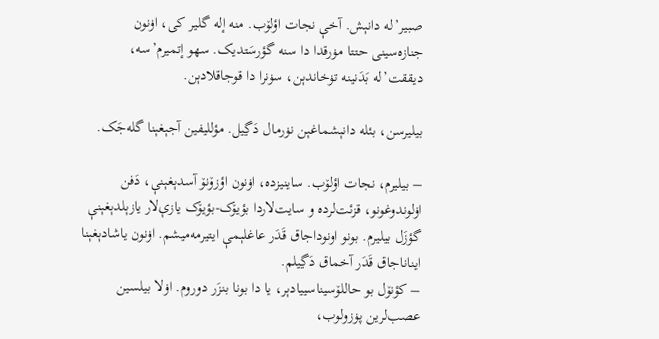صبیر’له‌ دانېش. آخې نجات اؤلۆب. منه‌ إله‌ گلیر کی، اۏنون جنازه‌سینی حتتا مۏرقدا دا سنه‌ گؤرسَتدیک. سهو إتمیرم’سه‌، دیققت’له‌ بَدَنینه‌ تۏخاندېن، سۏنرا دا قوجاقلادېن.

بیلیر‌سن، بئله‌ دانېشماغېن نۏرمال دَڲیل. مؤللیفین آجېغېنا گله‌جَک.

– بیلیرم، نجات اؤلۆب. ساینیزده‌، اۏنون اؤزۆنۆ آسدېغېنې، دَفن اۏلوندوغونو، قزئت‌لرده‌ و سایت‌لاردا بؤیۆک-بؤیۆک یازې‌لار یازېلدېغېنې گؤزَل بیلیرم. بونو اونوداجاق قَدَر عاغلېمې ایتیرمه‌میشم. اۏنون یاشادېغېنا ایناناجاق قَدَر آخماق دَڲیلم.
– کؤنۆل بو حاللۆسیناسییادېر، یا دا بونا بنزَر دوروم. اۏلا بیلسین عصب‌لرین پۏزولوب،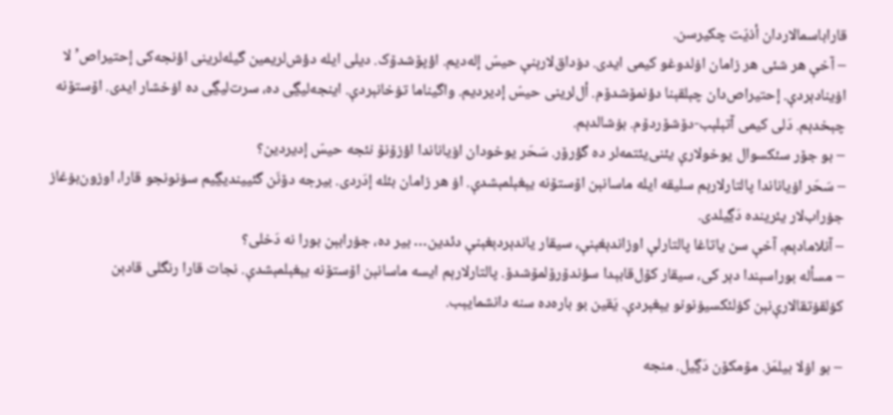قاراباسما‌لاردان أذيّت چکیر‌سن.
– آخې هر شئی هر زامان اۏلدوغو کیمی ایدی. دۏداق‌لارېنې حیسّ إله‌دیم. اؤپۆشدۆک. دیلی ایله‌ دؤش‌لریمین گیله‌‌لرینی اؤنجه‌کی إحتیراص’لا اۏینادېردې. إحتیراص‌دان چېلقېنا دؤنمۆشدۆم. أل‌لرینی حیسّ إدیردیم. واگیناما تۏخانېردې. اینجه‌‌لیڲی ده‌، سرت‌لیڲی ده‌ اۏخشار ایدی. اۆستۆنه‌ چېخدېم. دَلی کیمی آتېلېب-دۆشۆردۆم. بۏشالدېم.
– بو جۆر سئکسوال یوخو‌لارې یئنی‌یئتمه‌‌لر ده‌ گؤرۆر. سَحَر یوخودان اۏیاناندا اؤزۆنۆ نئجه‌ حیسّ إدیردین؟
– سَحَر اۏیاناندا پالتار‌لارېم سلیقه‌ ایله‌ ماسانېن اۆستۆنه‌ یېغېلمېشدې. اۏ هر زامان بئله‌ إدَردی. بیرجه‌ دۆنَن گئییندیڲیم سۏنونجو قارا، اوزون‌بۏغاز جۏراب‌لار یئرینده‌ دَڲیلدی.
– آنلامادېم، آخې سن یاتاغا پالتار‌لې اوزاندېغېنې، سیقار یاندېردېغېنې دئدین… بیر ده‌، جۏرابېن بورا نه‌ دَخلی؟
– مسأله‌ بوراسېندا دېر کی، سیقار کۆل‌قابېدا سؤندۆرۆلمۆشدۆ. پالتار‌لارېم ایسه‌ ماسانېن اۆستۆنه‌ یېغېلمېشدې. نجات قارا رنگلی قادېن کۏلقۏتقالارې‌نېن کۏلئکسیۏنونو یېغېردې. یَقین بو باره‌ده‌ سنه‌ دانشمایېب.

– بو اۏلا بیلمَز. مۆمکۆن دَڲیل. منجه‌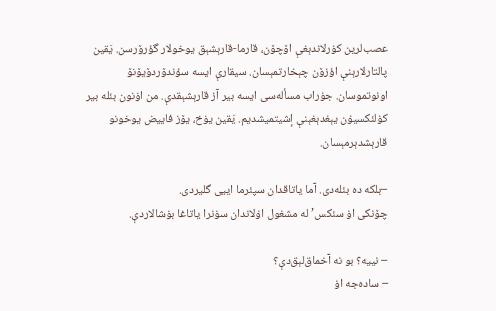عصب‌لرین کۏرلاندېغې اۆچۆن، قارما-قارېشېق یوخولار گؤرۆر‌سن. یَقین پالتار‌لارېنې اؤزۆن چېخارتمېسان. سیقارې ایسه‌ سؤندۆردۆیۆنۆ اونوتموسان. جۏراب مسأله‌سی ایسه‌ بیر آز قارېشېقدې. من اۏنون بئله‌ بیر کۏلئکسیۏن یېغدېغېنې إشیتمیشدیم. یَقین یۏخ، یۆز فاییض یوخونو قارېشدېرمېسان.

–بلکه‌ ده‌ بئله‌دی. آما یاتاقدان سپئرما اییی گلیردی.
چۆنکی اۏ سئکس’له‌ مشغول اۏلاندان سۏنرا یاتاغا بۏشالاردې.

– نییه‌؟ بو نه‌ آخماق‌لېق‌دې؟
– ساده‌جه‌ اۏ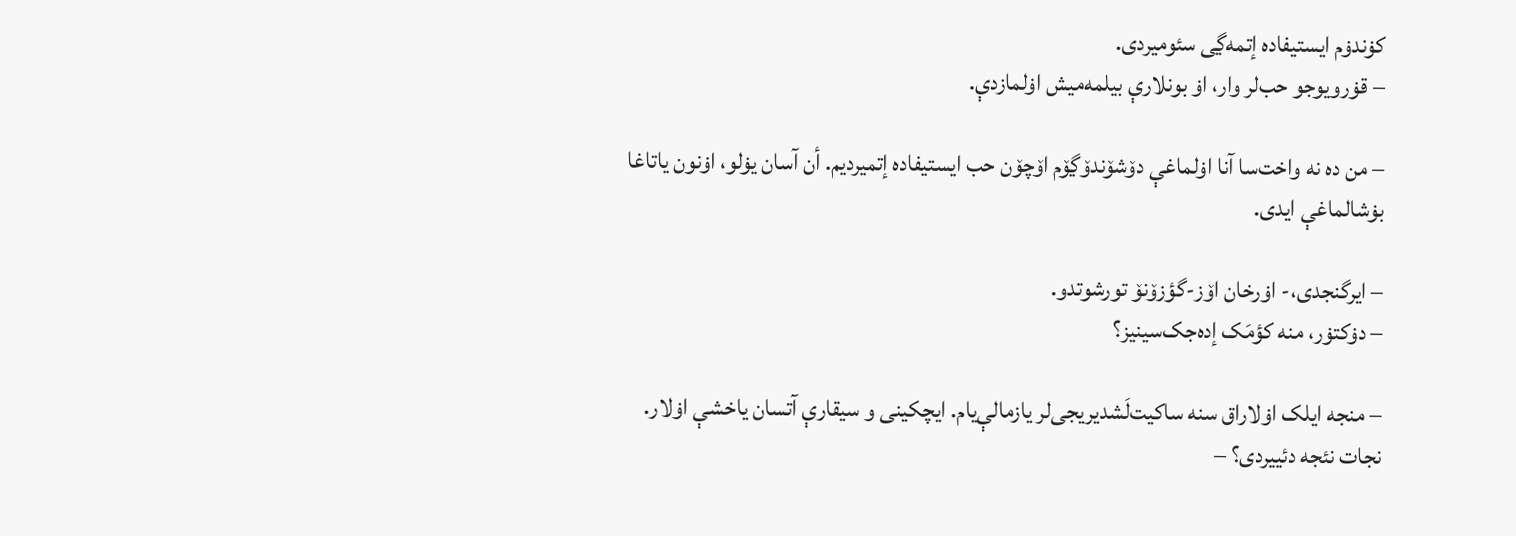کۏندۏم ایستیفاده‌ إتمه‌ڲی سئومیردی.
– قۏرویوجو حب‌لر وار، اۏ بونلارې بیلمه‌میش اۏلمازدې.

– من ده‌ نه‌ واخت‌سا آنا اۏلماغې دۆشۆندۆڲۆم اۆچۆن حب ایستیفاده‌ إتمیردیم. أن آسان یۏلو، اۏنون یاتاغا بۏشالماغې ایدی.

– ایرگنجدی،- اۏرخان اۆز-گؤزۆنۆ تورشوتدو.
– دۏکتۏر، منه‌ کؤمَک إده‌جک‌سینیز؟

– منجه‌ ایلک اۏلاراق سنه‌ ساکیت‌لَشدیریجی‌لر یازمالې‌یام. ایچکینی و سیقارې آتسان یاخشې اۏ‌لار. نجات نئجه‌ دئییردی؟ –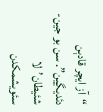“آز ایچر قادېن دئدیڲین”. سن بو جین-شئیطان’لا سئویشمکدن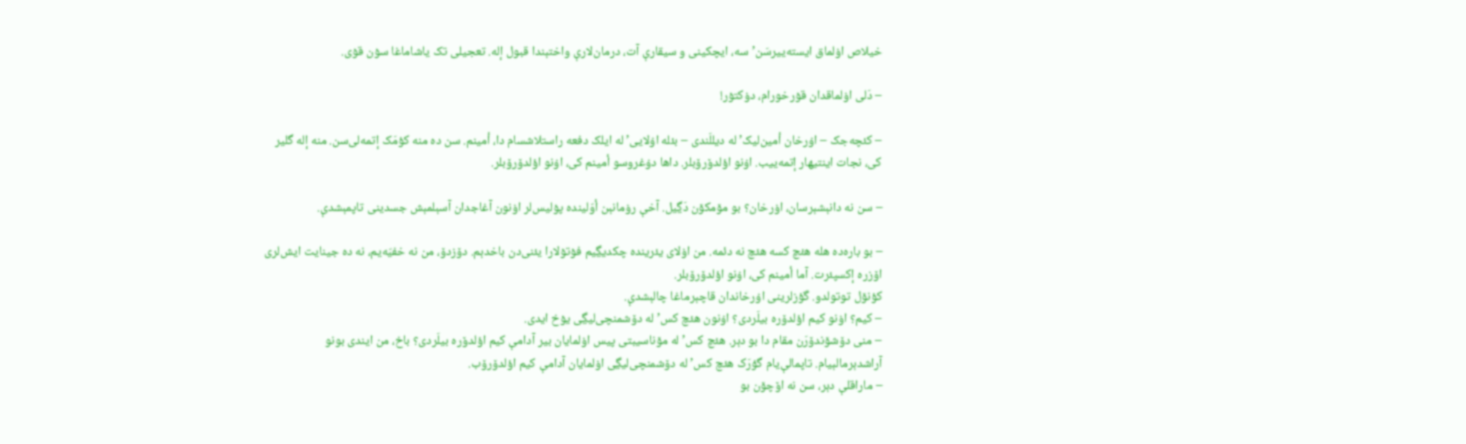خیلاص اۏلماق ایسته‌ییرسَن’سه‌، ایچکینی و سیقارې آت، درمان‌لارې واختېندا قبول إله‌. تعجیلی تک یاشاماغا سۏن قۏی.

– دَلی اۏلماقدان قۏرخورام، دۏکتۏر!

– کئچه‌جک – اۏرخان أمین‌لیک’له‌ دیللَندی – بئله‌ اۏلایی’له ایلک دفعه‌ راستلاشسام دا، أمینم. سن ده‌ منه‌ کؤمَک إتمه‌لی‌سن. منه‌ إله‌ گلیر کی، نجات اینتیهار إتمه‌ییب. اۏنو اؤلدۆرۆبلر. داها دۏغروسو أمینم کی، اۏنو اؤلدۆرۆبلر.

– سن نه‌ دانېشېرسان، اۏرخان؟ بو مۆمکۆن دَڲیل. آخې رۏمانېن أوّلینده‌ پۏلیس‌لر اۏنون آغاجدان آسېلمېش جسدینی تاپمېشدې.

– بو باره‌ده‌ هله‌ هئچ کسه‌ هئچ نه‌ دئمه‌. من اۏلای یئرینده‌ چکدیڲیم فۏتۏ‌لارا یئنی‌دن باخدېم. دۆزدۆ، من نه‌ خفيّه‌یم، نه‌ ده‌ جینایت ایش‌لری اۆزره‌ إکسپئرت. آما أمینم کی، اۏنو اؤلدۆرۆبلر.
کؤنۆل توتولدو. گؤزلرینی اۏرخاندان قاچېرماغا چالېشدې.
– کیم؟ اۏنو کیم اؤلدۆره‌ بیلَردی؟ اۏنون هئچ کس’له‌ دۆشمنچی‌لیڲی یۏخ ایدی.
– منی دۆشۆندۆرَن مقام دا بو دېر. هئچ کس’له‌ مۆناسیبتی پیس اۏلمایان بیر آدامې کیم اؤلدۆره‌ بیلَردی؟ باخ، من ایندی بونو آراشدېرما‌لېیام. تاپمالې‌یام گؤرَک هئچ کس’له‌ دۆشمنچی‌لیڲی اۏلمایان آدامې کیم اؤلدۆرۆب.
– ماراقلې دېر، سن نه‌ اۆچۆن بو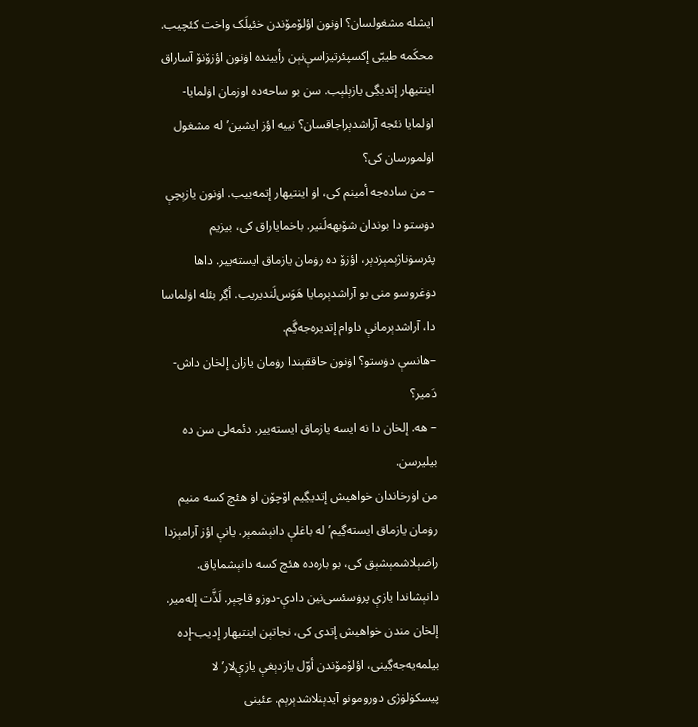ایشله‌ مشغولسان؟ اۏنون اؤلۆمۆندن خئیلَک واخت کئچیب. محکَمه‌ طیبّی إکسپئرتیزاسې‌نېن رأیینده‌ اۏنون اؤزۆنۆ آساراق اینتیهار إتدیڲی یازېلېب. سن بو ساحه‌ده‌ اوزمان اۏلمایا-اۏلمایا نئجه‌ آراشدېراجاقسان؟ نییه‌ اؤز ایشین’له مشغول اۏلمورسان کی؟
– من ساده‌جه‌ أمینم کی، اۏ اینتیهار إتمه‌ییب. اۏنون یازېچې دۏستو دا بوندان شۆبهه‌لَنیر. باخمایاراق کی، بیزیم پئرسۏناژېمېزدېر، اؤزۆ ده‌ رۏمان یازماق ایسته‌ییر. داها دۏغروسو منی بو آراشدېرمایا هَوَس‌لَندیریب. أڲر بئله‌ اۏلماسا دا، آراشدېرمانې داوام إتدیره‌جه‌ڲَم.
–هانسې دۏستو؟ اۏنون حاققېندا رۏمان یازان إلخان داش-دَمیر؟
– هه‌. إلخان دا نه‌ ایسه‌ یازماق ایسته‌ییر. دئمه‌لی سن ده‌ بیلیر‌سن.
من اۏرخاندان خواهیش إتدیڲیم اۆچۆن اۏ هئچ کسه‌ منیم رۏمان یازماق ایسته‌ڲیم’له‌ باغلې دانېشمېر. یانې اؤز آرامېزدا راضېلاشمېشېق کی، بو باره‌ده‌ هئچ کسه‌ دانېشمایاق. دانېشاندا یازې پرۏسئسی‌نین دادې-دوزو قاچېر. لَذَّت إله‌میر.
إلخان مندن خواهیش إتدی کی، نجاتېن اینتیهار إدیب-إده‌ بیلمه‌یه‌جه‌ڲینی، اؤلۆمۆندن أوّل یازدېغې یازې‌لار’لا‌ پیسکۏلۏژی دورومونو آیدېنلاشدېرېم. عئینی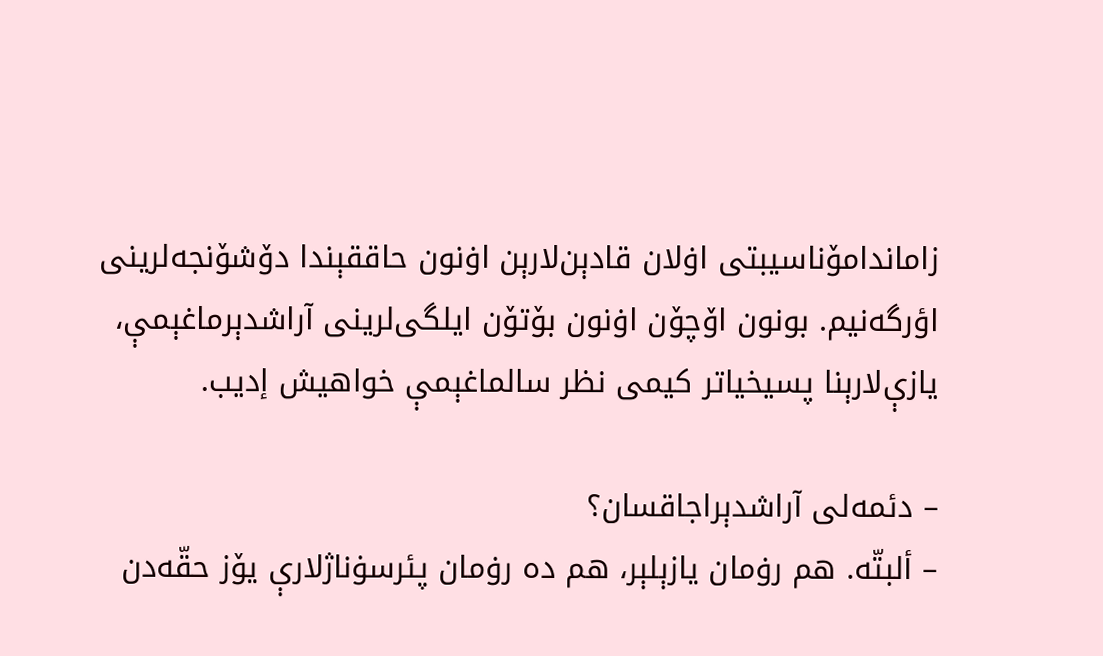زاماندامۆناسیبتی اۏلان قادېن‌لارېن اۏنون حاققېندا دۆشۆنجه‌لرینی اؤرگه‌نیم. بونون اۆچۆن اۏنون بۆتۆن ایلگی‌لرینی آراشدېرماغېمې، یازې‌لارېنا پسیخیاتر کیمی نظر سالماغېمې خواهیش إدیب.

– دئمه‌لی آراشدېراجاقسان؟
– ألبتّه‌. هم رۏمان یازېلېر، هم ده‌ رۏمان پئرسۏناژ‌لارې یۆز حقّه‌دن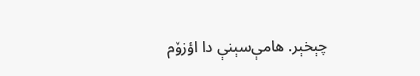چېخېر. هامې‌سېنې دا اؤزۆم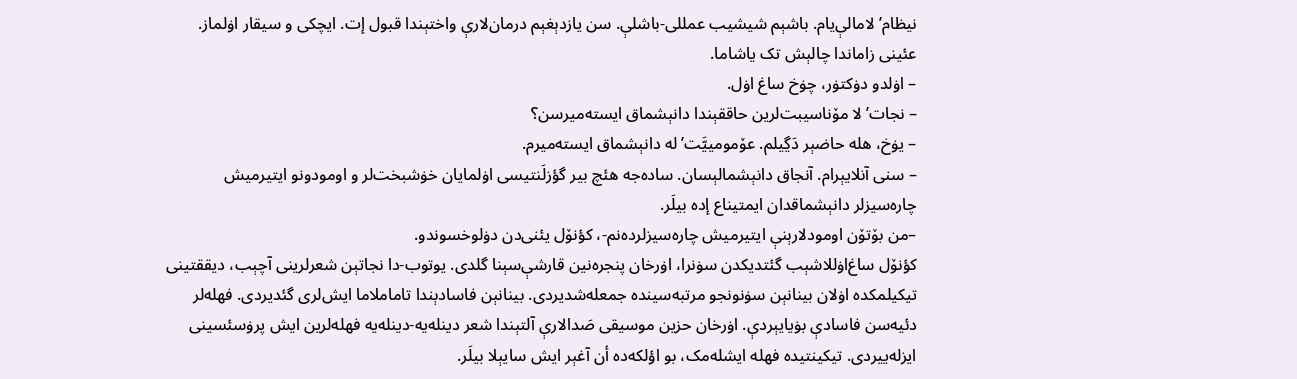نیظام’لامالې‌یام. باشېم شیشیب عمللی-باشلې. سن یازدېغېم درمان‌لارې واختېندا قبول إت. ایچکی و سیقار اۏلماز. عئینی زاماندا چالېش تک یاشاما.
– اۏلدو دۏکتۏر، چۏخ ساغ اۏل.
– نجات’لا‌ مۆناسیبت‌لرین حاققېندا دانېشماق ایسته‌میرسن؟
– یۏخ، هله‌ حاضېر دَڲیلم. عۆمومییَّت’له‌ دانېشماق ایسته‌میرم.
– سنی آنلایېرام. آنجاق دانېشما‌لېسان. ساده‌جه‌ هئچ بیر گؤزلَنتیسی اۏلمایان خۏشبخت‌لر و اومودونو ایتیرمیش چاره‌سیز‌لر دانېشماقدان ایمتیناع إده‌ بیلَر.
–من بۆتۆن اومودلارېنې ایتیرمیش چاره‌سیزلرده‌نم-، کؤنۆل یئنی‌دن دۏلوخسوندو.
کؤنۆل ساغ‌اۏللاشېب گئتدیکدن سۏنرا، اۏرخان پنجره‌نین قارشې‌سېنا گلدی. یوتوب-دا نجاتېن شعر‌لرینی آچېب، دیققتینی تیکیلمکده‌ اۏلان بینانېن سۏنونجو مرتبه‌سینده‌ جمعله‌شدیردی. بینانېن فاسادېندا تاماملاما ایش‌لری گئدیردی. فهله‌‌لر دئیه‌سن فاسادې بۏیایېردې. اۏرخان حزین موسیقی صَدالارې آلتېندا شعر دینله‌یه‌-دینله‌یه‌ فهله‌‌لرین ایش پرۏسئسینی ایزله‌ییردی. تیکینتیده‌ فهله‌ ایشله‌مک، بو اؤلکه‌ده‌ أن آغېر ایش سایېلا‌ بیلَر.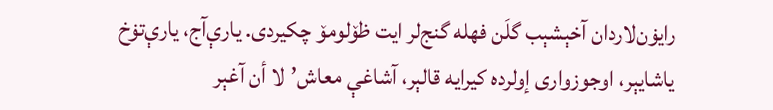رایۏن‌لاردان آخېشېب گلَن فهله‌ گنج‌لر ایت ظۆلومۆ چکیردی. یارې‌آج، یارې‌تۏخ یاشایېر، اوجوزواری إولرده‌ کیرایه‌ قالېر، آشاغې معاش’لا‌ أن آغېر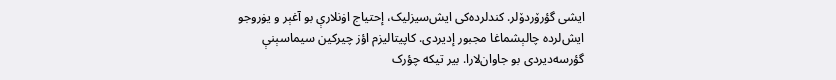ایشی گؤرۆردۆلر. کندلرده‌کی ایش‌سیز‌لیک، إحتیاج اۏنلارې بو آغېر و یۏروجو ایش‌لرده‌ چالېشماغا مجبور إدیردی. کاپیتالیزم اؤز چیرکین سیماسېنې گؤرسه‌دیردی بو جاوان‌لارا. بیر تیکه‌ چؤرک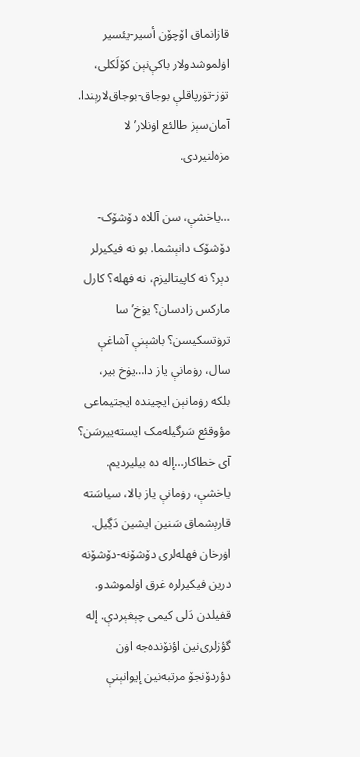قازانماق اۆچۆن أسیر-یئسیر اۏلموشدولار باکې‌نېن کۆلَکلی، تۏز-تۏرپاقلې بوجاق-بوجاق‌لارېندا. آمان‌سېز طالئع اۏنلار’لا مزه‌لنیردی.

…یاخشې، سن آللاه‌ دۆشۆک-دۆشۆک دانېشما. بو نه‌ فیکیرلر دېر؟ نه‌ کاپیتالیزم، نه‌ فهله‌؟ کارل مارکس زادسان؟ یۏخ’سا ترۏتسکیسن؟ باشېنې آشاغې سال، رۏمانې یاز دا…یۏخ بیر، بلکه‌ رۏمانېن ایچینده‌ ایجتیماعی مؤوقئع سَرگیله‌مک ایسته‌ییرسَن؟ آی خطاکار…إله‌ ده‌ بیلیردیم. یاخشې، رۏمانې یاز بالا، سیاسَته‌ قارېشماق سَنین ایشین دَڲیل.
اۏرخان فهله‌‌لری دۆشۆنه‌-دۆشۆنه‌ درین فیکیر‌لره‌ غرق اۏلموشدو. قفیلدن دَلی کیمی چېغېردې. إله‌ گؤزلری‌نین اؤنۆنده‌جه‌ اۏن دؤردۆنجۆ مرتبه‌نین إیوا‌نېنې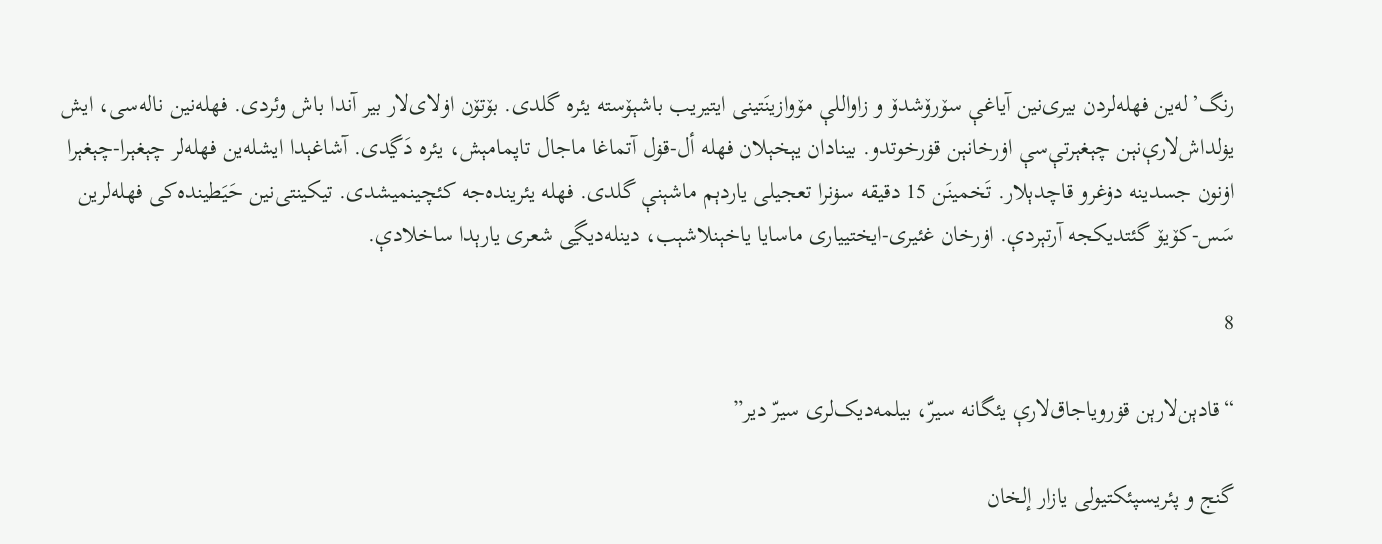رنگ’له‌ین فهله‌‌لردن بیری‌نین آیاغې سۆرۆشدۆ و زاواللې مۆوازینَتینی ایتیریب باشېۆسته‌ یئره‌ گلدی. بۆتۆن اۏلای‌لار بیر آندا باش وئردی. فهله‌‌نین ناله‌سی، ایش یۏلداش‌لارې‌نېن چېغېرتې‌سې اۏرخانېن قۏرخوتدو. بینادان یېخېلا‌ن فهله‌ أل-قۏل آتماغا ماجال تاپمامېش، یئره‌ دَڲدی. آشاغېدا ایشله‌ین فهله‌‌لر چېغېرا-چېغېرا اۏنون جسدینه‌ دۏغرو قاچدېلار. تَخمینَن 15 دقیقه‌ سۏنرا تعجیلی یاردېم ماشېنې گلدی. فهله‌ یئرینده‌جه‌ کئچینمیشدی. تیکینتی‌نین حَیَطینده‌کی فهله‌‌لرین سَس-کۆیۆ گئتدیکجه‌ آرتېردې. اۏرخان غئیری-ایختییاری ماسایا یاخېنلاشېب، دینله‌دیڲی شعری یارېدا ساخلادې.

8

“قادېن‌لارېن قۏرویاجاق‌لارې یئگانه‌ سیرّ، بیلمه‌دیک‌لری سیرّ دیر”

گنج و پئریسپئکتیولی یازار إلخان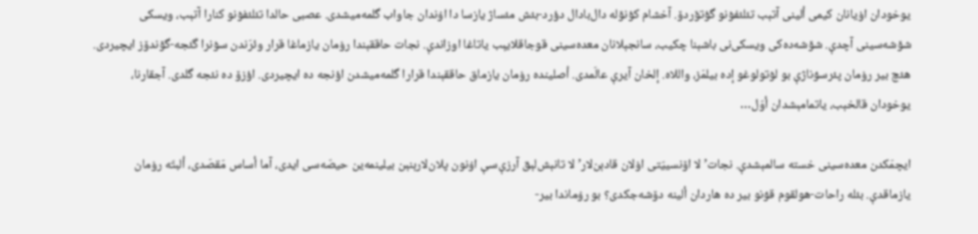یوخودان اۏیانان کیمی ألینی آتېب تئلئفۏنو گؤتۆردۆ. آخشام کؤنۆله‌ دال‌بادال دؤرد-بئش مئساژ یازسا دا اۏندان جاواب گلمه‌میشدی. عصبی حالدا تئلئفۏنو کنارا آتېب، ویسکی شۆشه‌سینی آچدې. شۆشه‌ده‌کی ویسکی‌نی باشېنا چکیب، سانجېلانان معده‌سینی قوجاقلایېب یاتاغا اوزاندې. نجات حاققېندا رۏمان یازماغا قرار وئرَندن سۏنرا گئجه‌-گۆندۆز ایچیردی. هئچ بیر رۏمان پئرسۏناژې بو لۏتولوغو إده‌ بیلمَز، واللاه‌. إلخان آیرې عالَمدی. أصلینده‌ رۏمان یازماق حاققېندا قرارا گلمه‌میشدن اؤنجه‌ ده‌ ایچیردی. اؤزۆ ده‌ نئجه‌ گلدی. آجقارنا، یوخودان قالخېب، یاتمامېشدان أوّل…

ایچمَکد‌ن معده‌سینی خسته‌ سالمېشدې. نجات’لا‌ اۆنسیيّتی اۏلان قادېن‌لار’لا تانېش‌لېق آرزې‌سې اۏنون پلان‌لارېنېن بیلینمه‌ین حیصّه‌سی ایدی، آما أساس مَقصَدی، ألبتّه‌ رۏمان یازماقدې. بئله‌ راحات-هولقوم قۏنو بیر ده‌ هاردان ألینه‌ دۆشه‌جکدی؟ بو رۏماندا بیر-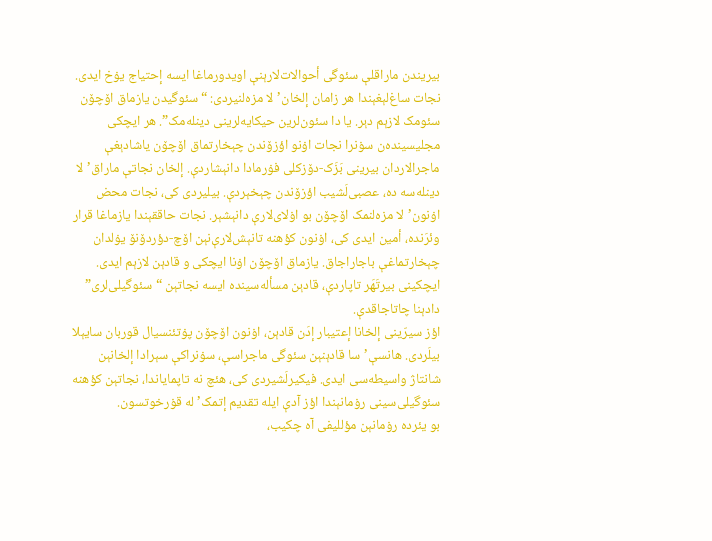بیریندن‌ ماراقلې‌ سئوگی أحوالات‌لارېنې اویدورماغا ایسه‌ إحتیاج یۏخ ایدی. نجات ساغ‌لېغېندا هر زامان إلخان’لا‌ مزه‌لنیردی: “سئوگیدن یازماق اۆچۆن سئومک لازېم دېر. یا دا سئون‌لرین حیکایه‌لرینی دینله‌مک”. هر ایچکی مجلیسینده‌ن سۏنرا نجات اۏنو اؤزۆندن چېخارتماق اۆچۆن یاشادېغې ماجرا‌لاردان بیرینی بَزَک-دۆزکلی فۏرما‌دا دانېشاردې. إلخان نجاتې ماراق’لا‌ دینله‌سه‌ ده‌، عصبی‌لَشیب اؤزۆندن چېخېردې. بیلیردی کی، نجات محض اۏنون’لا مزه‌لنمک اۆچۆن بو اۏلای‌لارې دانېشېر. نجات حاققېندا یازماغا قرار وئرَنده‌، أمین ایدی کی، اۏنون کؤهنه‌ تانېش‌لارې‌نېن اۆچ-دؤردۆنۆ یۏلدان چېخارتماغې باجاراجاق. یازماق اۆچۆن اۏنا ایچکی و قادېن لازېم ایدی. ایچکینی بیرتَهَر تاپاردې، قادېن مسأله‌سینده‌ ایسه‌ نجاتېن “سئوگیلی‌لری” دادېنا چاتاجاقدې.
اؤز سیرّینی إلخانا إعتیبار إدَن قادېن، اۏنون اۆچۆن پۏتئنسیال قوربان سایېلا‌ بیلَردی. هانسې’سا قادېنېن سئوگی ماجراسې، سۏنراکې سېرادا إلخا‌نېن شانتاژ واسیطه‌سی ایدی. فیکیرلَشیردی کی، هئچ نه‌ تاپمایاندا، نجاتېن کؤهنه‌ سئوگیلی‌سینی رۏمانېندا اؤز آدې ایله‌ تقدیم إتمک’له‌ قۏرخوتسون.
بو یئرده‌ رۏمانېن مؤللیفی آه‌ چکیب،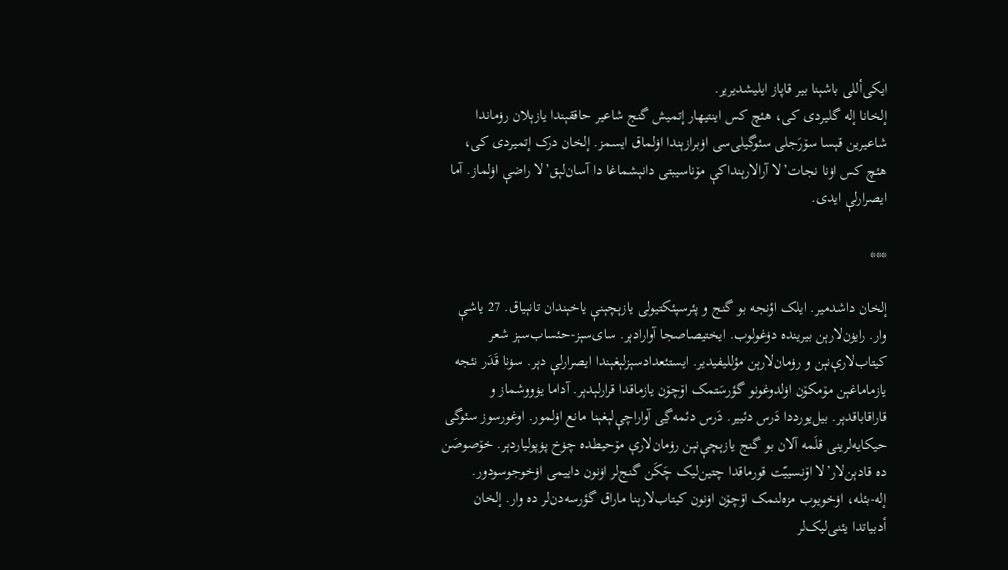ایکی‌أللی باشېنا بیر قاپاز ایلیشدیریر.
إلخانا إله‌ گلیردی کی، هئچ کس اینتیهار إتمیش گنج شاعیر حاققېندا یازېلان رۏماندا شاعیرین قېسا سۆرَجلی سئوگیلی‌سی اۏبرازېندا اۏلماق ایسمز. إلخان درک إتمیردی کی، هئچ کس اۏنا نجات’لا‌ آرالارېندا‌کې مۆناسیبتی دانېشماغا دا آسان‌لېق’لا راضې اۏلماز. آما ایصرارلې ایدی.

***

إلخان داشدمیر. ایلک اؤنجه‌ بو گنج و پئرسپئکتیولی یازېچېنې یاخېندان تانېیاق. 27 یاشې وار. رایۏن‌لارېن بیرینده‌ دۏغولوب. ایختیصاصجا آوارادېر. سای‌سېز-حئساب‌سېز شعر کیتاب‌لارې‌نېن و رۏمان‌لارېن مؤللیفیدیر. ایستئعدادسېز‌لېغېندا ایصرارلې دېر. سۏنا قَدَر نئجه‌ یازماماغېن مۆمکۆن اۏلدوغونو گؤرسَتمک اۆچۆن یازماقدا قرار‌لېدېر. آداما یۏووشماز و قاراقاباقدېر. بیل‌یورددا دَرس دئییر. دَرس دئمه‌ڲی آواراچې‌لېغېنا مانع اۏلمور. اوغورسوز سئوگی حیکایه‌لرینی قلَمه‌ آلان بو گنج یازېچې‌نېن رۏمان‌لارې مۆحیطده‌ چۏخ پۏپولیاردېر. خۆصوصَن ده‌ قادېن‌لار’لا اۆنسیيّت قورماقدا چتین‌لیک چَکَن گنج‌لر اۏنون داییمی اۏخوجوسودور. إله‌-بئله‌، اۏخویوب مزه‌لنمک اۆچۆن اۏنون کیتاب‌لارېنا ماراق گؤرسه‌دن‌لر ده‌ وار. إلخان أدبیاتدا یئنی‌لیک‌لر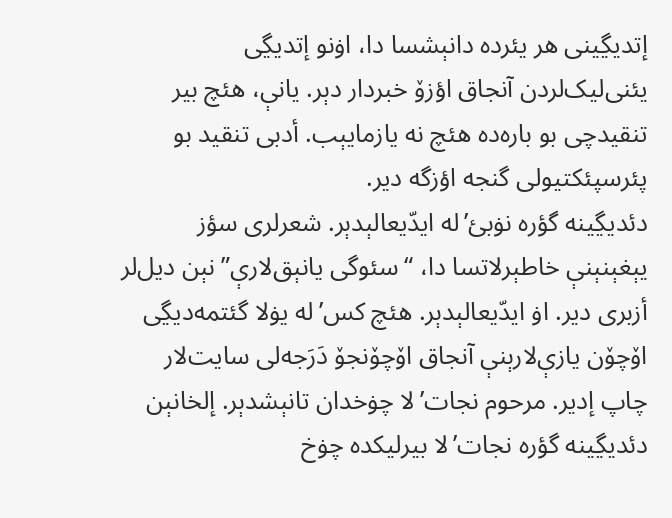إتدیڲینی هر یئرده‌ دانېشسا دا، اۏنو إتدیڲی یئنی‌لیک‌لردن آنجاق اؤزۆ خبردار دېر. یانې، هئچ بیر تنقید‌چی بو باره‌ده‌ هئچ نه‌ یازمایېب. أدبی تنقید بو پئرسپئکتیولی گنجه‌ اؤزگه دیر.
دئدیڲینه‌ گؤره‌ نۏبئ’له ایدّیعا‌لېدېر. شعر‌لری سؤز یېغېنېنې خاطېرلاتسا دا، “سئوگی یانېق‌لارې”نېن دیل‌لر أزبری دیر. اۏ ایدّیعا‌لېدېر. هئچ کس’له‌ یۏلا گئتمه‌دیڲی اۆچۆن یازې‌لارېنې آنجاق اۆچۆنجۆ دَرَجه‌لی سایت‌لار چاپ إدیر. مرحوم نجات’لا‌ چۏخدان تانېشدېر. إلخا‌نېن دئدیڲینه‌ گؤره‌ نجات’لا‌ بیرلیکده‌ چۏخ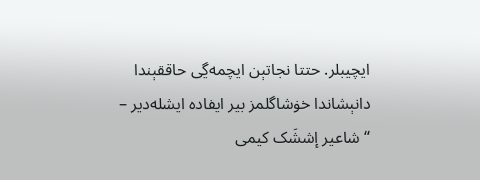ایچیبلر. حتتا نجاتېن ایچمه‌ڲی حاققېندا دانېشاندا خۏشاگلمز بیر ایفاده‌ ایشله‌دیر – “شاعیر إششَک کیمی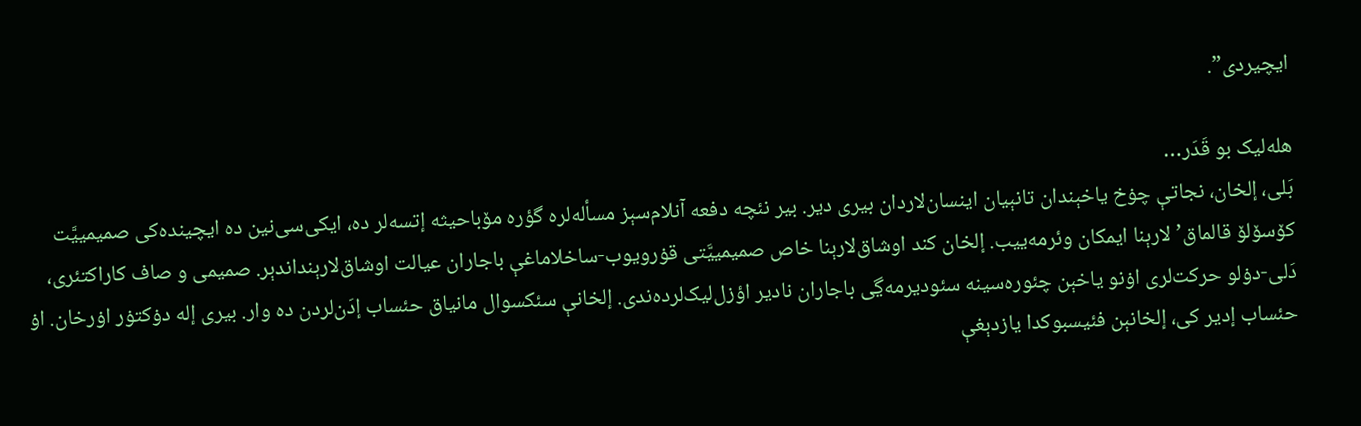ایچیردی”.

هله‌لیک بو قَدَر…
بَلی، إلخان، نجاتې چۏخ یاخېندان تانېیان اینسان‌لاردان بیری دیر. بیر نئچه‌ دفعه‌ آنلام‌سېز مسأله‌لره‌ گؤره‌ مۆباحیثه‌ إتسه‌لر ده‌، ایکی‌سی‌نین ده‌ ایچینده‌کی‌ صمیمییَّت کۆسۆلۆ قالماق’لارېنا ایمکان وئرمه‌ییب. إلخان کند اوشاق‌لارېنا خاص صمیمییَّتی قۏرویوب-ساخلاماغې باجاران عیالت اوشاق‌لارېنداندېر. صمیمی و صاف کاراکتئری، دَلی-دۏلو حرکت‌لری اۏنو یاخېن چئوره‌سینه‌ سئودیرمه‌ڲی باجاران نادیر اؤزل‌لیک‌لرده‌ندی. إلخانې سئکسوال مانیاق حئساب إدَن‌لردن ده‌ وار. بیری إله‌ دۏکتۏر اۏرخان. اۏ حئساب إدیر کی، إلخا‌نېن فئیسبوکدا یازدېغې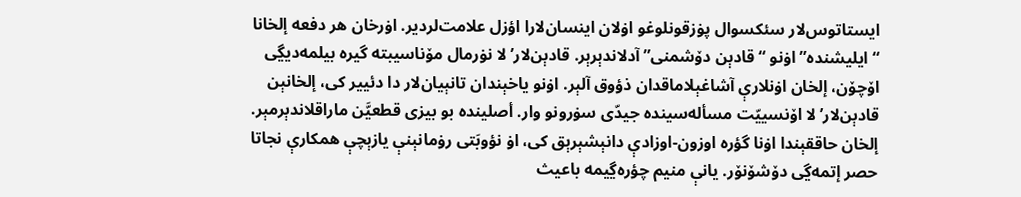ایستاتوس‌لار سئکسوال پۏزقونلوغو اۏلان اینسان‌لارا اؤزل علامت‌لردیر. اۏرخان هر دفعه‌ إلخانا “ایلیشنده‌” اۏنو “قادېن دۆشمنی” آدلاندېرېر. قادېن‌لار’لا نۏرمال مۆناسیبته‌ گیره‌ بیلمه‌دیڲی اۆچۆن، إلخان اۏنلارې آشاغېلاماقدان ذؤوق آلېر. اۏنو یاخېندان تانېیان‌لار دا دئییر کی، إلخا‌نېن قادېن‌لار’لا اۆنسیيّت مسأله‌سینده‌ جیدّی سۏرونو وار. أصلینده‌ بو بیزی قطعیَّن ماراقلاندېرمېر.
إلخان حاققېندا اۏنا گؤره‌ اوزون-اوزادې دانېشېرېق کی، اۏ نؤوبَتی رۏمانېنې یازېچې همکارې نجاتا حصر إتمه‌ڲی دۆشۆنۆر. یانې منیم چؤره‌ڲیمه‌ باعیث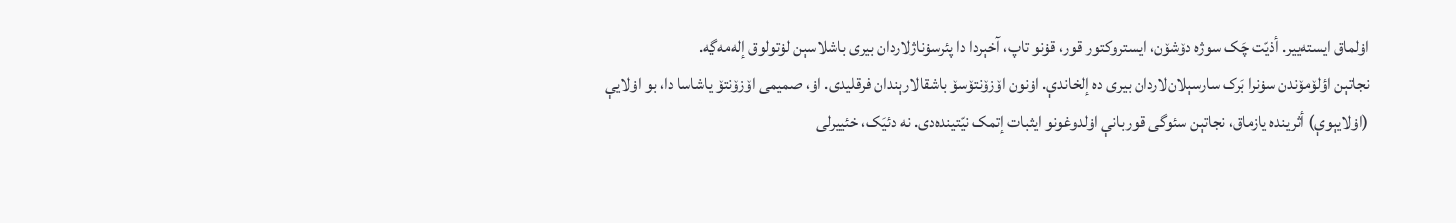اۏلماق ایسته‌ییر. أذيّت چَک سوژه‌ دۆشۆن، ایستروکتور قور، قۏنو تاپ، آخېردا دا پئرسۏناژ‌لاردان بیری باشلاسېن لۏتولوق إله‌مه‌ڲه‌.
نجاتېن اؤلۆمۆندن سۏنرا بَرک سارسېلان‌لاردان بیری ده‌ إلخاندې. اۏنون اۆزۆنتۆسۆ باشقالارېندان فرقلیدی. اۏ، صمیمی اۆزۆنتۆ یاشاسا دا، بو اۏلایې (اۏلایېوې) أثرینده‌ یازماق، نجاتېن سئوگی قوربانې اۏلدوغونو ایثبات إتمک نيّتینده‌دی. نه‌ دئیَک، خئییر‌لی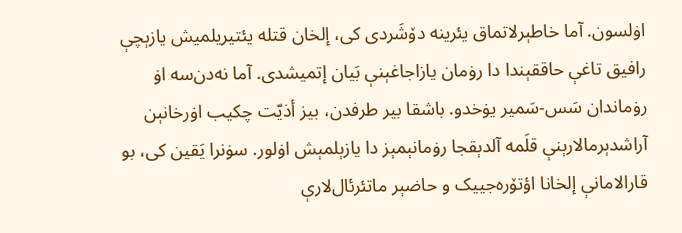اۏلسون. آما خاطېرلاتماق یئرینه‌ دۆشَردی کی، إلخان قتله‌ یئتیریلمیش یازېچې رافیق تاغې حاققېندا دا رۏمان یازاجاغېنې بَیان إتمیشدی. آما نه‌دن‌سه‌ اۏ رۏماندان سَس-سَمیر یۏخدو. باشقا بیر طرفدن، بیز أذيّت چکیب اۏرخانېن آراشدېرما‌لارېنې قلَمه‌ آلدېقجا رۏمانېمېز دا یازېلمېش اۏلور. سۏنرا یَقین کی، بو قارالامانې إلخانا اؤتۆره‌جییک و حاضېر ماتئرئال‌لارې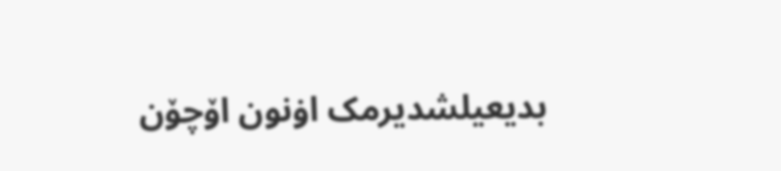بدیعیلشدیرمک اۏنون اۆچۆن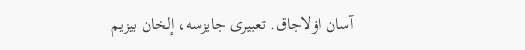آسان اۏلاجاق. تعبیری جایزسه‌، إلخان بیزیم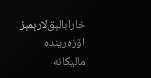خارابا‌لېق‌لارېمېز اۆزه‌رینده‌ مالیکانه‌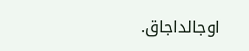اوجالداجاق.